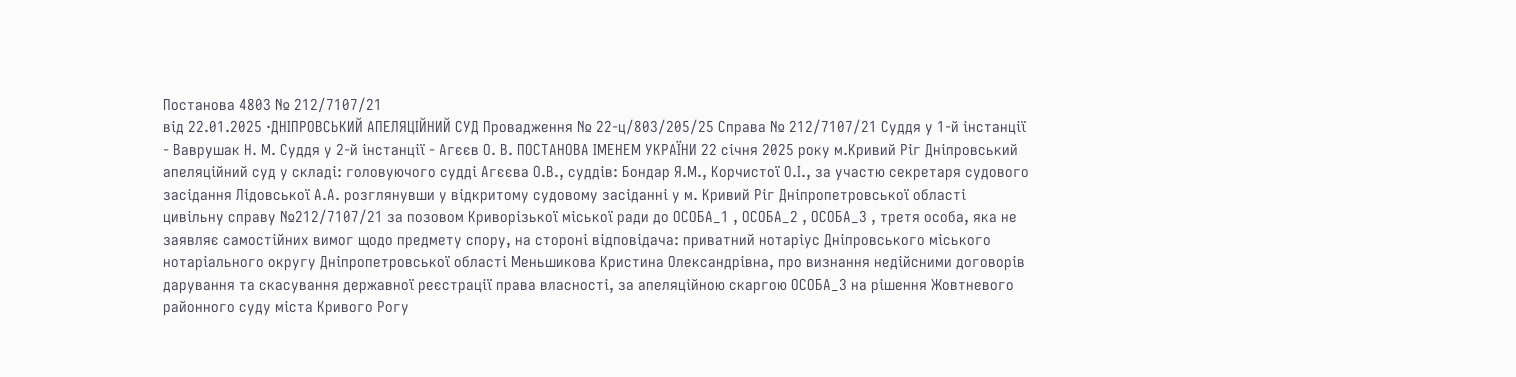Постанова 4803 № 212/7107/21
від 22.01.2025 ·ДНІПРОВСЬКИЙ АПЕЛЯЦІЙНИЙ СУД Провадження № 22-ц/803/205/25 Справа № 212/7107/21 Суддя у 1-й інстанції - Ваврушак Н. М. Суддя у 2-й інстанції - Агєєв О. В. ПОСТАНОВА ІМЕНЕМ УКРАЇНИ 22 січня 2025 року м.Кривий Ріг Дніпровський апеляційний суд у складі: головуючого судді Агєєва О.В., суддів: Бондар Я.М., Корчистої О.І., за участю секретаря судового засідання Лідовської А.А. розглянувши у відкритому судовому засіданні у м. Кривий Ріг Дніпропетровської області цивільну справу №212/7107/21 за позовом Криворізької міської ради до ОСОБА_1 , ОСОБА_2 , ОСОБА_3 , третя особа, яка не заявляє самостійних вимог щодо предмету спору, на стороні відповідача: приватний нотаріус Дніпровського міського нотаріального округу Дніпропетровської області Меньшикова Кристина Олександрівна, про визнання недійсними договорів дарування та скасування державної реєстрації права власності, за апеляційною скаргою ОСОБА_3 на рішення Жовтневого районного суду міста Кривого Рогу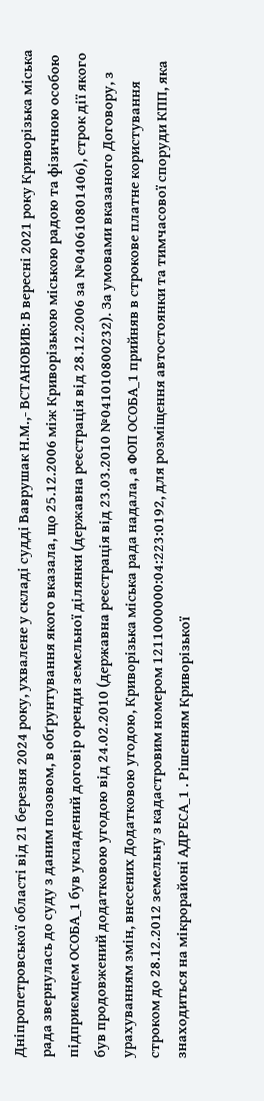Дніпропетровської області від 21 березня 2024 року, ухвалене у складі судді Ваврушак Н.М.,- ВСТАНОВИВ: В вересні 2021 року Криворізька міська рада звернулась до суду з даним позовом, в обґрунтування якого вказала, що 25.12.2006 між Криворізькою міською радою та фізичною особою підприємцем ОСОБА_1 був укладений договір оренди земельної ділянки (державна реєстрація від 28.12.2006 за №040610801406), строк дії якого був продовжений додатковою угодою від 24.02.2010 (державна реєстрація від 23.03.2010 №041010800232). За умовами вказаного Договору, з урахуванням змін, внесених Додатковою угодою, Криворізька міська рада надала, а ФОП ОСОБА_1 прийняв в строкове платне користування строком до 28.12.2012 земельну з кадастровим номером 1211000000:04:223:0192, для розміщення автостоянки та тимчасової споруди КПП, яка знаходиться на мікрорайоні АДРЕСА_1 . Рішенням Криворізької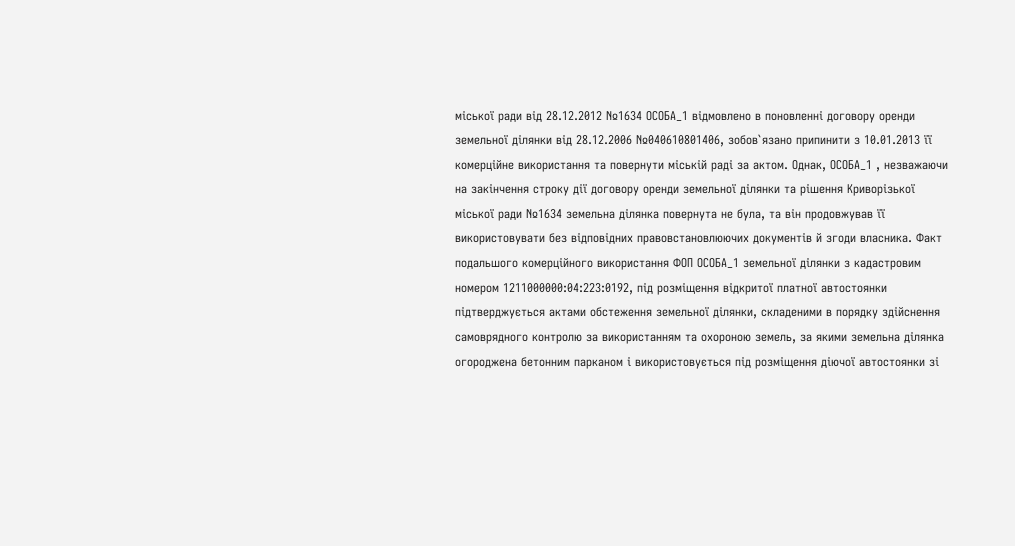міської ради від 28.12.2012 №1634 ОСОБА_1 відмовлено в поновленні договору оренди земельної ділянки від 28.12.2006 №040610801406, зобов`язано припинити з 10.01.2013 її комерційне використання та повернути міській раді за актом. Однак, ОСОБА_1 , незважаючи на закінчення строку дії договору оренди земельної ділянки та рішення Криворізької міської ради №1634 земельна ділянка повернута не була, та він продовжував її використовувати без відповідних правовстановлюючих документів й згоди власника. Факт подальшого комерційного використання ФОП ОСОБА_1 земельної ділянки з кадастровим номером 1211000000:04:223:0192, під розміщення відкритої платної автостоянки підтверджується актами обстеження земельної ділянки, складеними в порядку здійснення самоврядного контролю за використанням та охороною земель, за якими земельна ділянка огороджена бетонним парканом і використовується під розміщення діючої автостоянки зі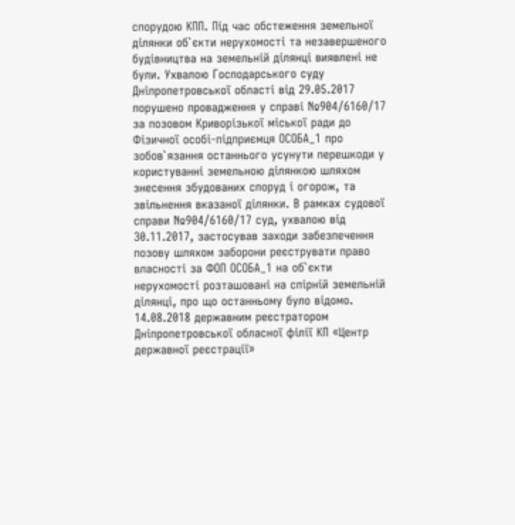спорудою КПП. Під час обстеження земельної ділянки об`єкти нерухомості та незавершеного будівництва на земельній ділянці виявлені не були. Ухвалою Господарського суду Дніпропетровської області від 29.05.2017 порушено провадження у справі №904/6160/17 за позовом Криворізької міської ради до Фізичної особі-підприємця ОСОБА_1 про зобов`язання останнього усунути перешкоди у користуванні земельною ділянкою шляхом знесення збудованих споруд і огорож, та звільнення вказаної ділянки. В рамках судової справи №904/6160/17 суд, ухвалою від 30.11.2017, застосував заходи забезпечення позову шляхом заборони реєструвати право власності за ФОП ОСОБА_1 на об`єкти нерухомості розташовані на спірній земельній ділянці, про що останньому було відомо. 14.08.2018 державним реєстратором Дніпропетровської обласної філії КП «Центр державної реєстрації»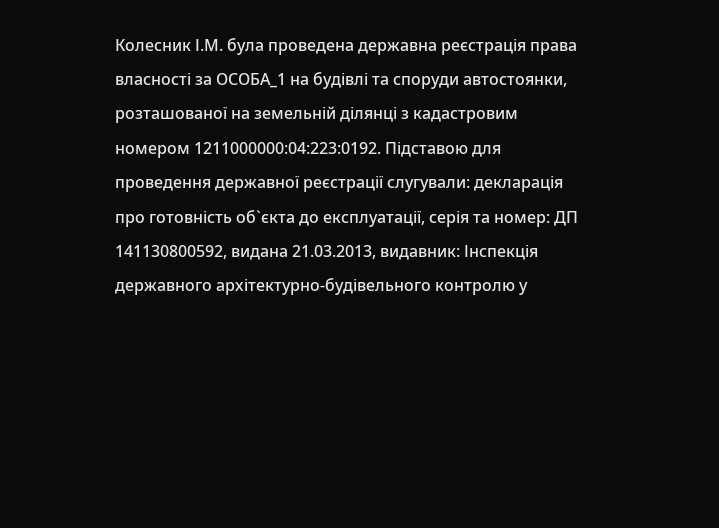Колесник І.М. була проведена державна реєстрація права власності за ОСОБА_1 на будівлі та споруди автостоянки, розташованої на земельній ділянці з кадастровим номером 1211000000:04:223:0192. Підставою для проведення державної реєстрації слугували: декларація про готовність об`єкта до експлуатації, серія та номер: ДП 141130800592, видана 21.03.2013, видавник: Інспекція державного архітектурно-будівельного контролю у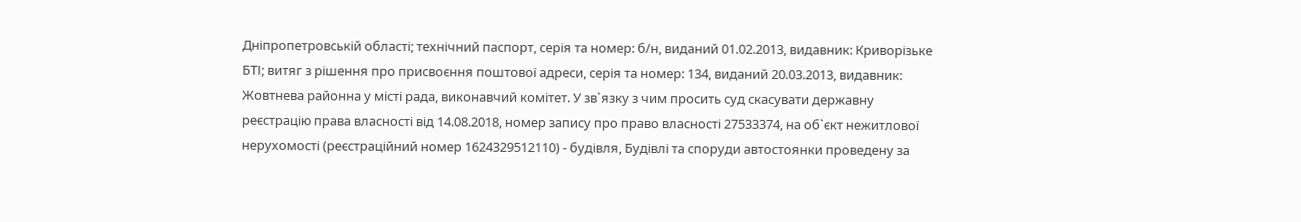Дніпропетровській області; технічний паспорт, серія та номер: б/н, виданий 01.02.2013, видавник: Криворізьке БТІ; витяг з рішення про присвоєння поштової адреси, серія та номер: 134, виданий 20.03.2013, видавник: Жовтнева районна у місті рада, виконавчий комітет. У зв`язку з чим просить суд скасувати державну реєстрацію права власності від 14.08.2018, номер запису про право власності 27533374, на об`єкт нежитлової нерухомості (реєстраційний номер 1624329512110) - будівля, Будівлі та споруди автостоянки проведену за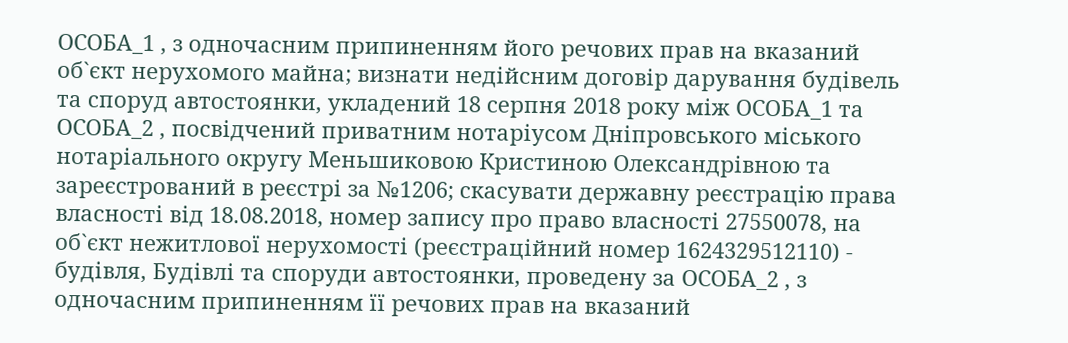ОСОБА_1 , з одночасним припиненням його речових прав на вказаний об`єкт нерухомого майна; визнати недійсним договір дарування будівель та споруд автостоянки, укладений 18 серпня 2018 року між ОСОБА_1 та ОСОБА_2 , посвідчений приватним нотаріусом Дніпровського міського нотаріального округу Меньшиковою Кристиною Олександрівною та зареєстрований в реєстрі за №1206; скасувати державну реєстрацію права власності від 18.08.2018, номер запису про право власності 27550078, на об`єкт нежитлової нерухомості (реєстраційний номер 1624329512110) - будівля, Будівлі та споруди автостоянки, проведену за ОСОБА_2 , з одночасним припиненням її речових прав на вказаний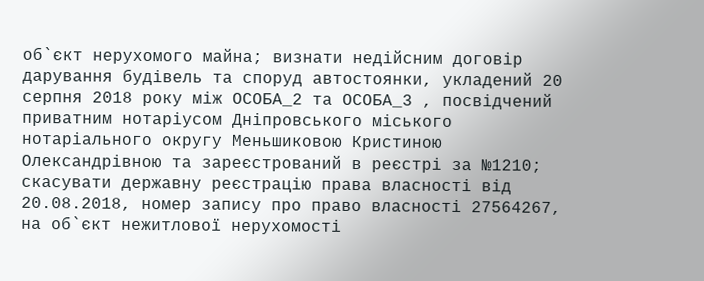об`єкт нерухомого майна; визнати недійсним договір дарування будівель та споруд автостоянки, укладений 20 серпня 2018 року між ОСОБА_2 та ОСОБА_3 , посвідчений приватним нотаріусом Дніпровського міського нотаріального округу Меньшиковою Кристиною Олександрівною та зареєстрований в реєстрі за №1210; скасувати державну реєстрацію права власності від 20.08.2018, номер запису про право власності 27564267, на об`єкт нежитлової нерухомості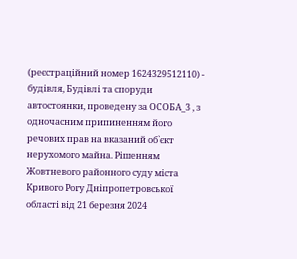(реєстраційний номер 1624329512110) - будівля, Будівлі та споруди автостоянки, проведену за ОСОБА_3 , з одночасним припиненням його речових прав на вказаний об`єкт нерухомого майна. Рішенням Жовтневого районного суду міста Кривого Рогу Дніпропетровської області від 21 березня 2024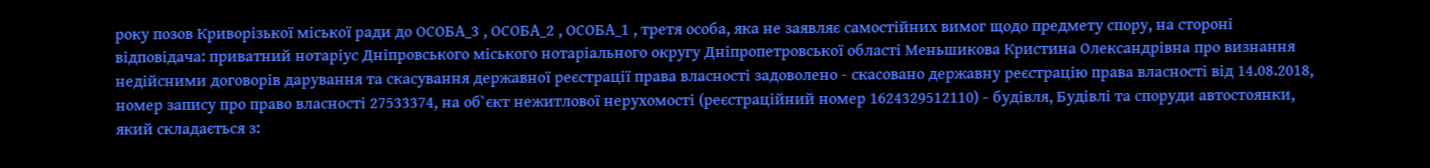року позов Криворізької міської ради до ОСОБА_3 , ОСОБА_2 , ОСОБА_1 , третя особа, яка не заявляє самостійних вимог щодо предмету спору, на стороні відповідача: приватний нотаріус Дніпровського міського нотаріального округу Дніпропетровської області Меньшикова Кристина Олександрівна про визнання недійсними договорів дарування та скасування державної реєстрації права власності задоволено - скасовано державну реєстрацію права власності від 14.08.2018, номер запису про право власності 27533374, на об`єкт нежитлової нерухомості (реєстраційний номер 1624329512110) - будівля, Будівлі та споруди автостоянки, який складається з: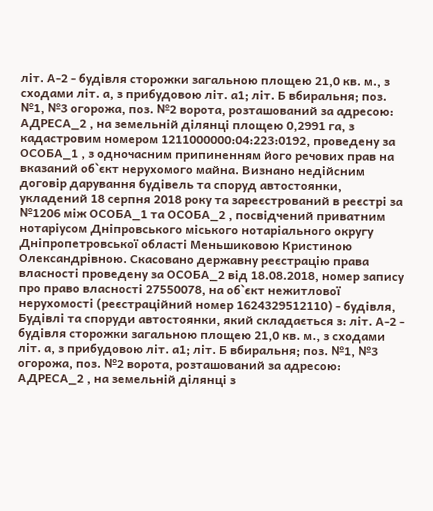літ. А-2 - будівля сторожки загальною площею 21,0 кв. м., з сходами літ. а, з прибудовою літ. а1; літ. Б вбиральня; поз. №1, №3 огорожа, поз. №2 ворота, розташований за адресою: АДРЕСА_2 , на земельній ділянці площею 0,2991 га, з кадастровим номером 1211000000:04:223:0192, проведену за ОСОБА_1 , з одночасним припиненням його речових прав на вказаний об`єкт нерухомого майна. Визнано недійсним договір дарування будівель та споруд автостоянки, укладений 18 серпня 2018 року та зареєстрований в реєстрі за №1206 між ОСОБА_1 та ОСОБА_2 , посвідчений приватним нотаріусом Дніпровського міського нотаріального округу Дніпропетровської області Меньшиковою Кристиною Олександрівною. Скасовано державну реєстрацію права власності проведену за ОСОБА_2 від 18.08.2018, номер запису про право власності 27550078, на об`єкт нежитлової нерухомості (реєстраційний номер 1624329512110) - будівля, Будівлі та споруди автостоянки, який складається з: літ. А-2 - будівля сторожки загальною площею 21,0 кв. м., з сходами літ. а, з прибудовою літ. а1; літ. Б вбиральня; поз. №1, №3 огорожа, поз. №2 ворота, розташований за адресою: АДРЕСА_2 , на земельній ділянці з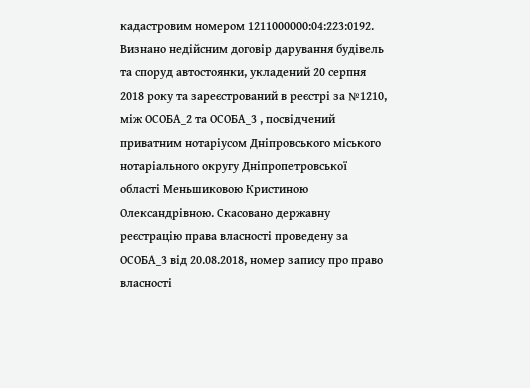кадастровим номером 1211000000:04:223:0192. Визнано недійсним договір дарування будівель та споруд автостоянки, укладений 20 серпня 2018 року та зареєстрований в реєстрі за №1210, між ОСОБА_2 та ОСОБА_3 , посвідчений приватним нотаріусом Дніпровського міського нотаріального округу Дніпропетровської області Меньшиковою Кристиною Олександрівною. Скасовано державну реєстрацію права власності проведену за ОСОБА_3 від 20.08.2018, номер запису про право власності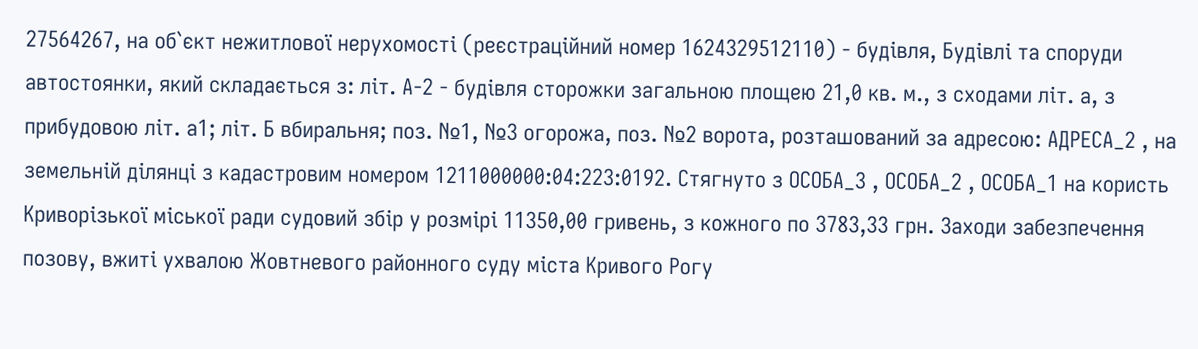27564267, на об`єкт нежитлової нерухомості (реєстраційний номер 1624329512110) - будівля, Будівлі та споруди автостоянки, який складається з: літ. А-2 - будівля сторожки загальною площею 21,0 кв. м., з сходами літ. а, з прибудовою літ. а1; літ. Б вбиральня; поз. №1, №3 огорожа, поз. №2 ворота, розташований за адресою: АДРЕСА_2 , на земельній ділянці з кадастровим номером 1211000000:04:223:0192. Стягнуто з ОСОБА_3 , ОСОБА_2 , ОСОБА_1 на користь Криворізької міської ради судовий збір у розмірі 11350,00 гривень, з кожного по 3783,33 грн. Заходи забезпечення позову, вжиті ухвалою Жовтневого районного суду міста Кривого Рогу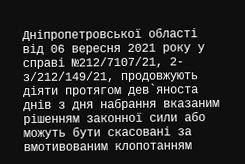Дніпропетровської області від 06 вересня 2021 року у справі №212/7107/21, 2-з/212/149/21, продовжують діяти протягом дев`яноста днів з дня набрання вказаним рішенням законної сили або можуть бути скасовані за вмотивованим клопотанням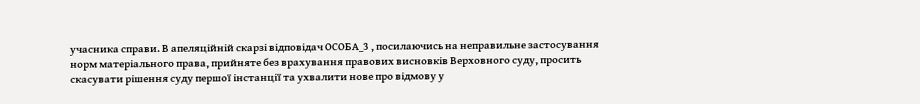учасника справи. В апеляційній скарзі відповідач ОСОБА_3 , посилаючись на неправильне застосування норм матеріального права, прийняте без врахування правових висновків Верховного суду, просить скасувати рішення суду першої інстанції та ухвалити нове про відмову у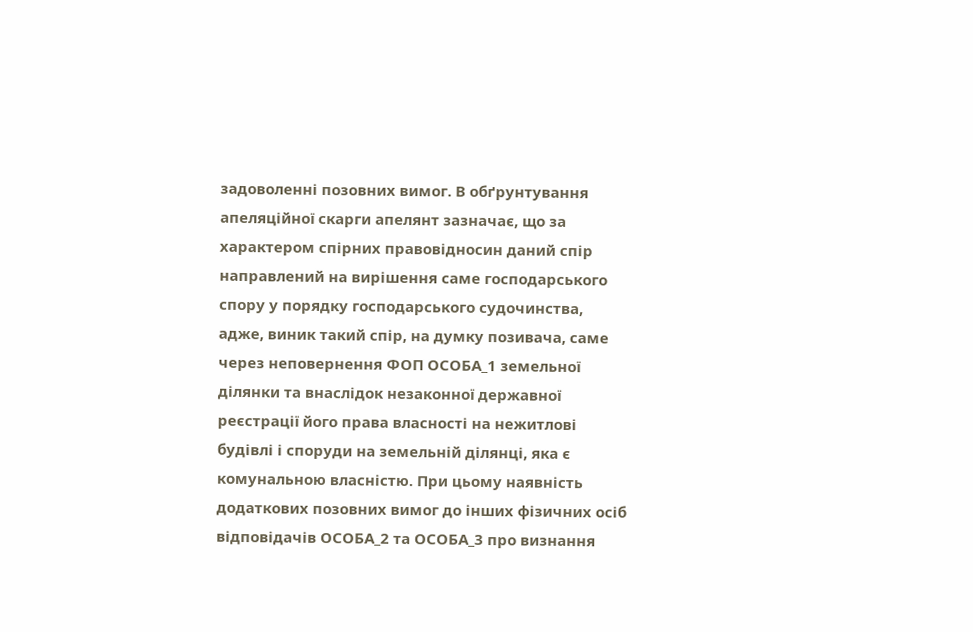задоволенні позовних вимог. В обґрунтування апеляційної скарги апелянт зазначає, що за характером спірних правовідносин даний спір направлений на вирішення саме господарського спору у порядку господарського судочинства, адже, виник такий спір, на думку позивача, саме через неповернення ФОП ОСОБА_1 земельної ділянки та внаслідок незаконної державної реєстрації його права власності на нежитлові будівлі і споруди на земельній ділянці, яка є комунальною власністю. При цьому наявність додаткових позовних вимог до інших фізичних осіб відповідачів ОСОБА_2 та ОСОБА_3 про визнання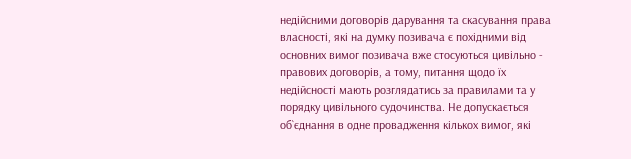недійсними договорів дарування та скасування права власності, які на думку позивача є похідними від основних вимог позивача вже стосуються цивільно - правових договорів, а тому, питання щодо їх недійсності мають розглядатись за правилами та у порядку цивільного судочинства. Не допускається об`єднання в одне провадження кількох вимог, які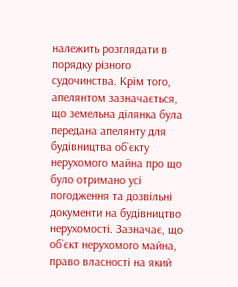належить розглядати в порядку різного судочинства. Крім того, апелянтом зазначається, що земельна ділянка була передана апелянту для будівництва об`єкту нерухомого майна про що було отримано усі погодження та дозвільні документи на будівництво нерухомості. Зазначає, що об`єкт нерухомого майна, право власності на який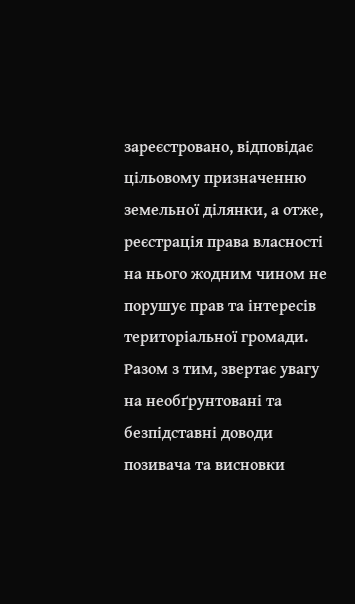зареєстровано, відповідає цільовому призначенню земельної ділянки, а отже, реєстрація права власності на нього жодним чином не порушує прав та інтересів територіальної громади. Разом з тим, звертає увагу на необґрунтовані та безпідставні доводи позивача та висновки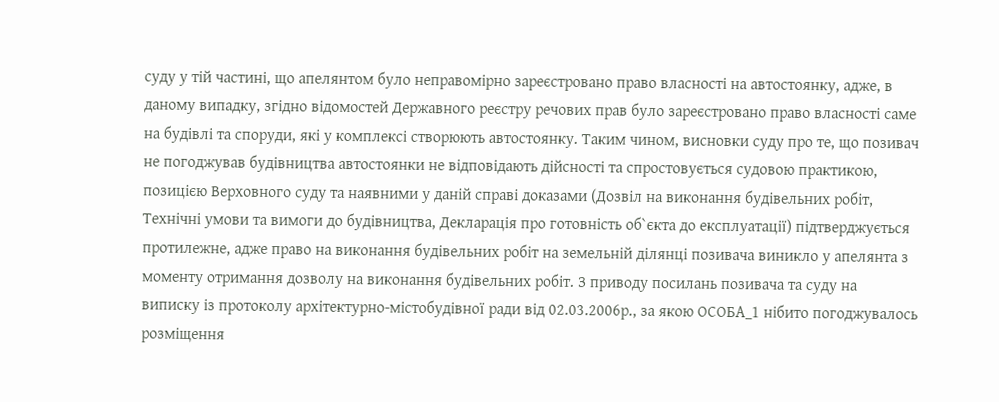суду у тій частині, що апелянтом було неправомірно зареєстровано право власності на автостоянку, адже, в даному випадку, згідно відомостей Державного реєстру речових прав було зареєстровано право власності саме на будівлі та споруди, які у комплексі створюють автостоянку. Таким чином, висновки суду про те, що позивач не погоджував будівництва автостоянки не відповідають дійсності та спростовується судовою практикою, позицією Верховного суду та наявними у даній справі доказами (Дозвіл на виконання будівельних робіт, Технічні умови та вимоги до будівництва, Декларація про готовність об`єкта до експлуатації) підтверджується протилежне, адже право на виконання будівельних робіт на земельній ділянці позивача виникло у апелянта з моменту отримання дозволу на виконання будівельних робіт. З приводу посилань позивача та суду на виписку із протоколу архітектурно-містобудівної ради від 02.03.2006р., за якою ОСОБА_1 нібито погоджувалось розміщення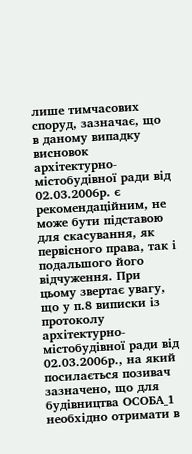лише тимчасових споруд, зазначає, що в даному випадку висновок архітектурно-містобудівної ради від 02.03.2006р. є рекомендаційним, не може бути підставою для скасування, як первісного права, так і подальшого його відчуження. При цьому звертає увагу, що у п.8 виписки із протоколу архітектурно-містобудівної ради від 02.03.2006р., на який посилається позивач зазначено, що для будівництва ОСОБА_1 необхідно отримати в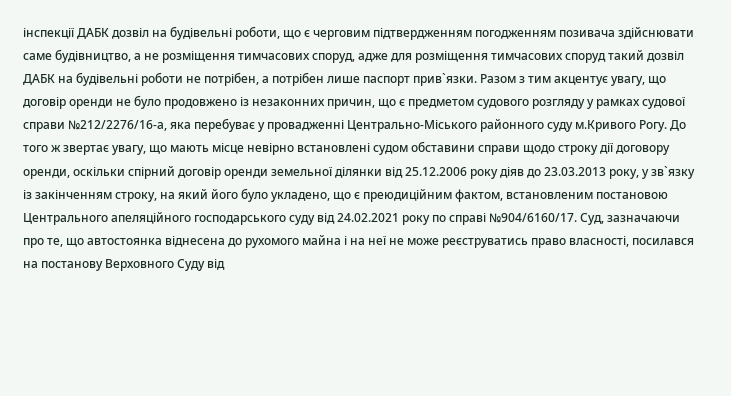інспекції ДАБК дозвіл на будівельні роботи, що є черговим підтвердженням погодженням позивача здійснювати саме будівництво, а не розміщення тимчасових споруд, адже для розміщення тимчасових споруд такий дозвіл ДАБК на будівельні роботи не потрібен, а потрібен лише паспорт прив`язки. Разом з тим акцентує увагу, що договір оренди не було продовжено із незаконних причин, що є предметом судового розгляду у рамках судової справи №212/2276/16-а, яка перебуває у провадженні Центрально-Міського районного суду м.Кривого Рогу. До того ж звертає увагу, що мають місце невірно встановлені судом обставини справи щодо строку дії договору оренди, оскільки спірний договір оренди земельної ділянки від 25.12.2006 року діяв до 23.03.2013 року, у зв`язку із закінченням строку, на який його було укладено, що є преюдиційним фактом, встановленим постановою Центрального апеляційного господарського суду від 24.02.2021 року по справі №904/6160/17. Суд, зазначаючи про те, що автостоянка віднесена до рухомого майна і на неї не може реєструватись право власності, посилався на постанову Верховного Суду від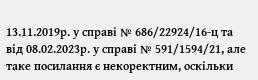13.11.2019р. у справі № 686/22924/16-ц та від 08.02.2023р. у справі № 591/1594/21, але таке посилання є некоректним, оскільки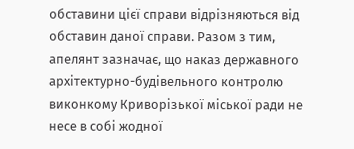обставини цієї справи відрізняються від обставин даної справи. Разом з тим, апелянт зазначає, що наказ державного архітектурно-будівельного контролю виконкому Криворізької міської ради не несе в собі жодної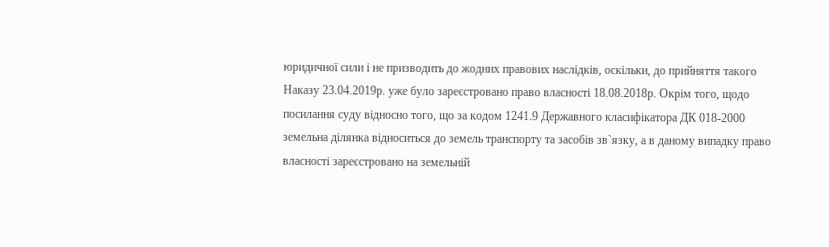юридичної сили і не призводить до жодних правових наслідків, оскільки, до прийняття такого Наказу 23.04.2019р. уже було зареєстровано право власності 18.08.2018р. Окрім того, щодо посилання суду відносно того, що за кодом 1241.9 Державного класифікатора ДК 018-2000 земельна ділянка відноситься до земель транспорту та засобів зв`язку, а в даному випадку право власності зареєстровано на земельній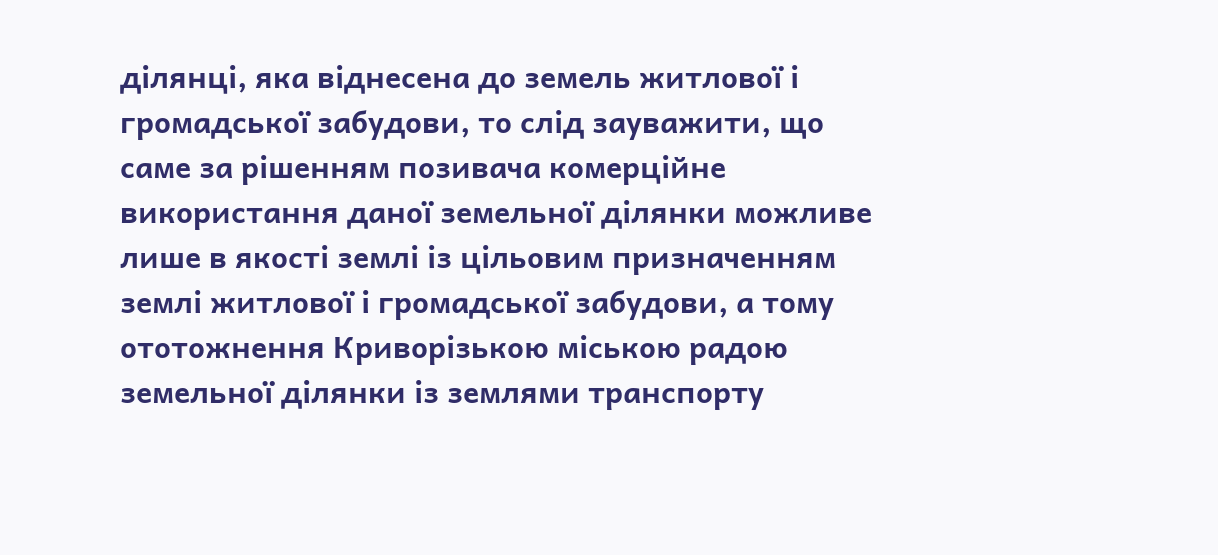ділянці, яка віднесена до земель житлової і громадської забудови, то слід зауважити, що саме за рішенням позивача комерційне використання даної земельної ділянки можливе лише в якості землі із цільовим призначенням землі житлової і громадської забудови, а тому ототожнення Криворізькою міською радою земельної ділянки із землями транспорту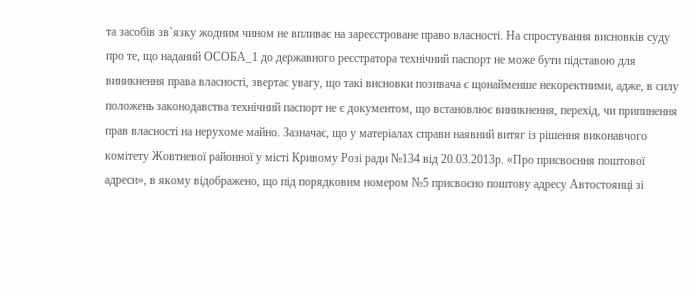та засобів зв`язку жодним чином не впливає на зареєстроване право власності. На спростування висновків суду про те, що наданий ОСОБА_1 до державного реєстратора технічний паспорт не може бути підставою для виникнення права власності, звертає увагу, що такі висновки позивача є щонайменше некоректними, адже, в силу положень законодавства технічний паспорт не є документом, що встановлює виникнення, перехід, чи припинення прав власності на нерухоме майно. Зазначає, що у матеріалах справи наявний витяг із рішення виконавчого комітету Жовтневої районної у місті Кривому Розі ради №134 від 20.03.2013р. «Про присвоєння поштової адреси», в якому відображено, що під порядковим номером №5 присвоєно поштову адресу Автостоянці зі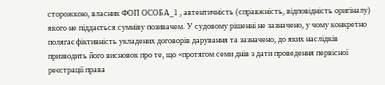сторожкою, власник ФОП ОСОБА_1 , автентичність (справжність, відповідність оригіналу) якого не піддається сумніву позивачем. У судовому рішенні не зазначено, у чому конкретно полягає фіктивність укладених договорів дарування та зазначено, до яких наслідків призводить його висновок про те, що «протягом семи днів з дати проведення первісної реєстрації права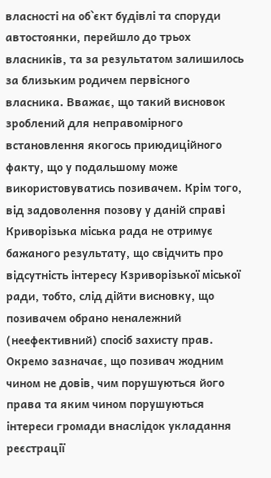власності на об`єкт будівлі та споруди автостоянки, перейшло до трьох власників, та за результатом залишилось за близьким родичем первісного власника. Вважає, що такий висновок зроблений для неправомірного встановлення якогось приюдиційного факту, що у подальшому може використовуватись позивачем. Крім того, від задоволення позову у даній справі Криворізька міська рада не отримує бажаного результату, що свідчить про відсутність інтересу Кзриворізької міської ради, тобто, слід дійти висновку, що позивачем обрано неналежний (неефективний) спосіб захисту прав. Окремо зазначає, що позивач жодним чином не довів, чим порушуються його права та яким чином порушуються інтереси громади внаслідок укладання реєстрації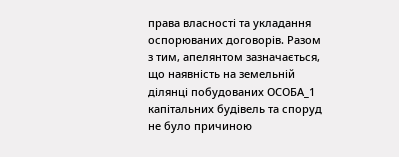права власності та укладання оспорюваних договорів. Разом з тим, апелянтом зазначається, що наявність на земельній ділянці побудованих ОСОБА_1 капітальних будівель та споруд не було причиною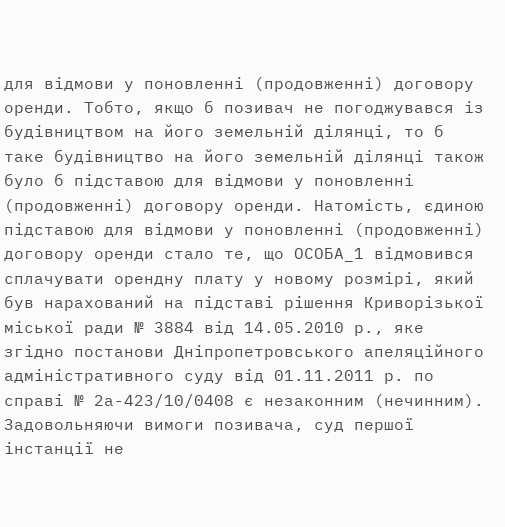для відмови у поновленні (продовженні) договору оренди. Тобто, якщо б позивач не погоджувався із будівництвом на його земельній ділянці, то б таке будівництво на його земельній ділянці також було б підставою для відмови у поновленні (продовженні) договору оренди. Натомість, єдиною підставою для відмови у поновленні (продовженні) договору оренди стало те, що ОСОБА_1 відмовився сплачувати орендну плату у новому розмірі, який був нарахований на підставі рішення Криворізької міської ради № 3884 від 14.05.2010 р., яке згідно постанови Дніпропетровського апеляційного адміністративного суду від 01.11.2011 р. по справі № 2а-423/10/0408 є незаконним (нечинним). Задовольняючи вимоги позивача, суд першої інстанції не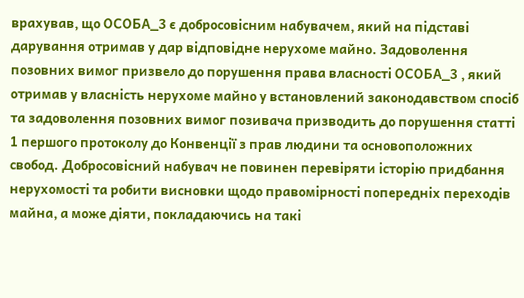врахував, що ОСОБА_3 є добросовісним набувачем, який на підставі дарування отримав у дар відповідне нерухоме майно. Задоволення позовних вимог призвело до порушення права власності ОСОБА_3 , який отримав у власність нерухоме майно у встановлений законодавством спосіб та задоволення позовних вимог позивача призводить до порушення статті 1 першого протоколу до Конвенції з прав людини та основоположних свобод. Добросовісний набувач не повинен перевіряти історію придбання нерухомості та робити висновки щодо правомірності попередніх переходів майна, а може діяти, покладаючись на такі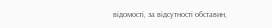відомості, за відсутності обставин,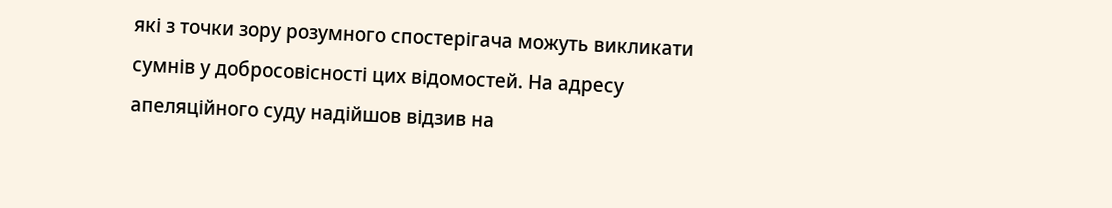які з точки зору розумного спостерігача можуть викликати сумнів у добросовісності цих відомостей. На адресу апеляційного суду надійшов відзив на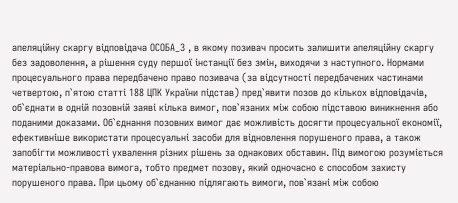апеляційну скаргу відповідача ОСОБА_3 , в якому позивач просить залишити апеляційну скаргу без задоволення, а рішення суду першої інстанції без змін, виходячи з наступного. Нормами процесуального права передбачено право позивача (за відсутності передбачених частинами четвертою, п`ятою статті 188 ЦПК України підстав) пред`явити позов до кількох відповідачів, об`єднати в одній позовній заяві кілька вимог, пов`язаних між собою підставою виникнення або поданими доказами. Об`єднання позовних вимог дає можливість досягти процесуальної економії, ефективніше використати процесуальні засоби для відновлення порушеного права, а також запобігти можливості ухвалення різних рішень за однакових обставин. Під вимогою розуміється матеріально-правова вимога, тобто предмет позову, який одночасно є способом захисту порушеного права. При цьому об`єднанню підлягають вимоги, пов`язані між собою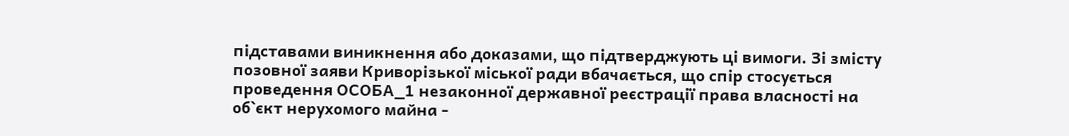підставами виникнення або доказами, що підтверджують ці вимоги. Зі змісту позовної заяви Криворізької міської ради вбачається, що спір стосується проведення ОСОБА_1 незаконної державної реєстрації права власності на об`єкт нерухомого майна -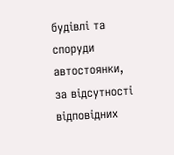будівлі та споруди автостоянки, за відсутності відповідних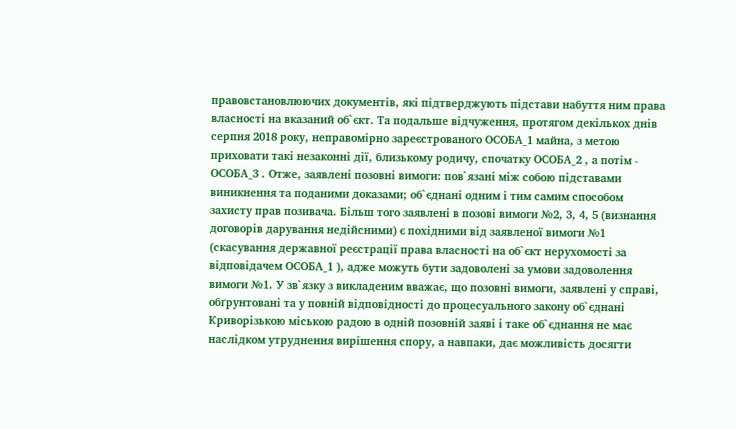правовстановлюючих документів, які підтверджують підстави набуття ним права власності на вказаний об`єкт. Та подальше відчуження, протягом декількох днів серпня 2018 року, неправомірно зареєстрованого ОСОБА_1 майна, з метою приховати такі незаконні дії, близькому родичу, спочатку ОСОБА_2 , а потім - ОСОБА_3 . Отже, заявлені позовні вимоги: пов`язані між собою підставами виникнення та поданими доказами; об`єднані одним і тим самим способом захисту прав позивача. Більш того заявлені в позові вимоги №2, 3, 4, 5 (визнання договорів дарування недійсними) є похідними від заявленої вимоги №1 (скасування державної реєстрації права власності на об`єкт нерухомості за відповідачем ОСОБА_1 ), адже можуть бути задоволені за умови задоволення вимоги №1. У зв`язку з викладеним вважає, що позовні вимоги, заявлені у справі, обґрунтовані та у повній відповідності до процесуального закону об`єднані Криворізькою міською радою в одній позовній заяві і таке об`єднання не має наслідком утруднення вирішення спору, а навпаки, дає можливість досягти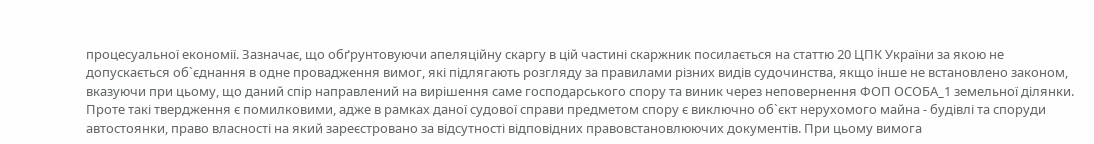процесуальної економії. Зазначає, що обґрунтовуючи апеляційну скаргу в цій частині скаржник посилається на статтю 20 ЦПК України за якою не допускається об`єднання в одне провадження вимог, які підлягають розгляду за правилами різних видів судочинства, якщо інше не встановлено законом, вказуючи при цьому, що даний спір направлений на вирішення саме господарського спору та виник через неповернення ФОП ОСОБА_1 земельної ділянки. Проте такі твердження є помилковими, адже в рамках даної судової справи предметом спору є виключно об`єкт нерухомого майна - будівлі та споруди автостоянки, право власності на який зареєстровано за відсутності відповідних правовстановлюючих документів. При цьому вимога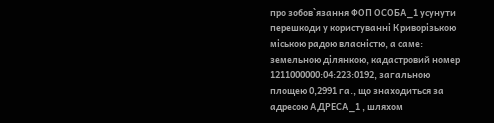про зобов`язання ФОП ОСОБА_1 усунути перешкоди у користуванні Криворізькою міською радою власністю, а саме: земельною ділянкою, кадастровий номер 1211000000:04:223:0192, загальною площею 0,2991 га., що знаходиться за адресою АДРЕСА_1 , шляхом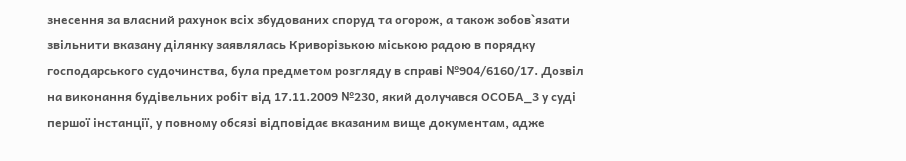знесення за власний рахунок всіх збудованих споруд та огорож, а також зобов`язати звільнити вказану ділянку заявлялась Криворізькою міською радою в порядку господарського судочинства, була предметом розгляду в справі №904/6160/17. Дозвіл на виконання будівельних робіт від 17.11.2009 №230, який долучався ОСОБА_3 у суді першої інстанції, у повному обсязі відповідає вказаним вище документам, адже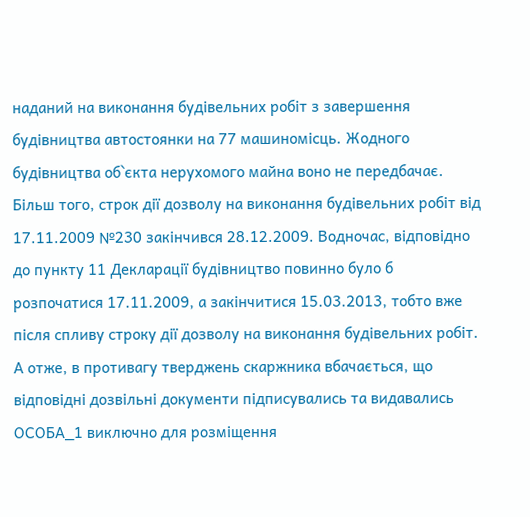наданий на виконання будівельних робіт з завершення будівництва автостоянки на 77 машиномісць. Жодного будівництва об`єкта нерухомого майна воно не передбачає. Більш того, строк дії дозволу на виконання будівельних робіт від 17.11.2009 №230 закінчився 28.12.2009. Водночас, відповідно до пункту 11 Декларації будівництво повинно було б розпочатися 17.11.2009, а закінчитися 15.03.2013, тобто вже після спливу строку дії дозволу на виконання будівельних робіт. А отже, в противагу тверджень скаржника вбачається, що відповідні дозвільні документи підписувались та видавались ОСОБА_1 виключно для розміщення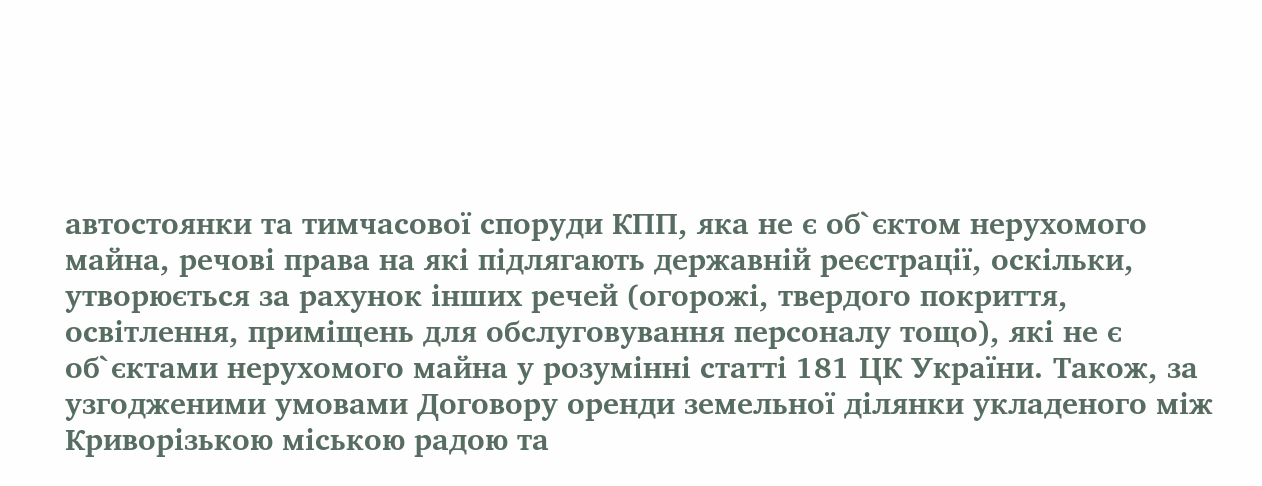автостоянки та тимчасової споруди КПП, яка не є об`єктом нерухомого майна, речові права на які підлягають державній реєстрації, оскільки, утворюється за рахунок інших речей (огорожі, твердого покриття, освітлення, приміщень для обслуговування персоналу тощо), які не є об`єктами нерухомого майна у розумінні статті 181 ЦК України. Також, за узгодженими умовами Договору оренди земельної ділянки укладеного між Криворізькою міською радою та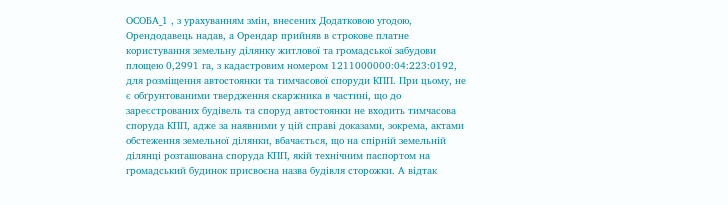ОСОБА_1 , з урахуванням змін, внесених Додатковою угодою, Орендодавець надав, а Орендар прийняв в строкове платне користування земельну ділянку житлової та громадської забудови площею 0,2991 га, з кадастровим номером 1211000000:04:223:0192, для розміщення автостоянки та тимчасової споруди КПП. При цьому, не є обґрунтованими твердження скаржника в частині, що до зареєстрованих будівель та споруд автостоянки не входить тимчасова споруда КПП, адже за наявними у цій справі доказами, зокрема, актами обстеження земельної ділянки, вбачається, що на спірній земельній ділянці розташована споруда КПП, якій технічним паспортом на громадський будинок присвоєна назва будівля сторожки. А відтак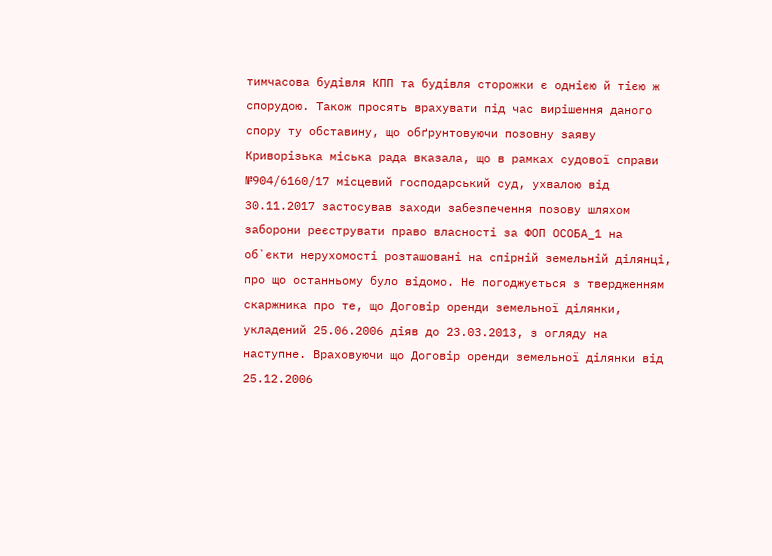тимчасова будівля КПП та будівля сторожки є однією й тією ж спорудою. Також просять врахувати під час вирішення даного спору ту обставину, що обґрунтовуючи позовну заяву Криворізька міська рада вказала, що в рамках судової справи №904/6160/17 місцевий господарський суд, ухвалою від 30.11.2017 застосував заходи забезпечення позову шляхом заборони реєструвати право власності за ФОП ОСОБА_1 на об`єкти нерухомості розташовані на спірній земельній ділянці, про що останньому було відомо. Не погоджується з твердженням скаржника про те, що Договір оренди земельної ділянки, укладений 25.06.2006 діяв до 23.03.2013, з огляду на наступне. Враховуючи що Договір оренди земельної ділянки від 25.12.2006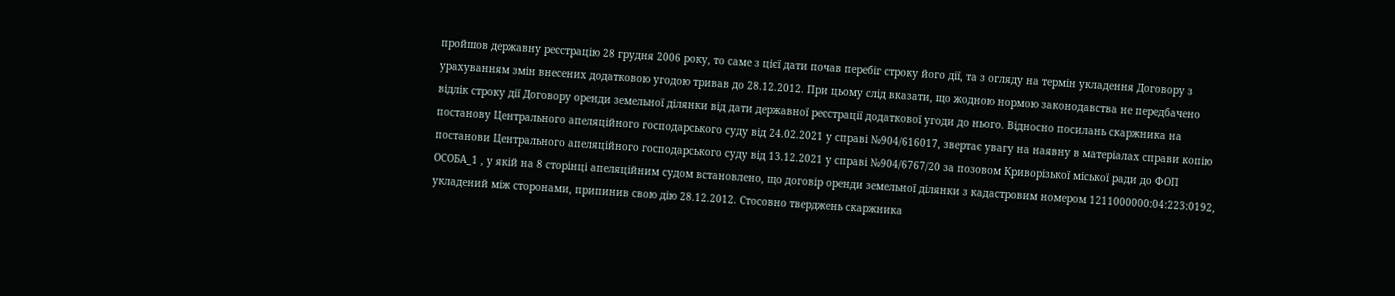пройшов державну реєстрацію 28 грудня 2006 року, то саме з цієї дати почав перебіг строку його дії, та з огляду на термін укладення Договору з урахуванням змін внесених додатковою угодою тривав до 28.12.2012. При цьому слід вказати, що жодною нормою законодавства не передбачено відлік строку дії Договору оренди земельної ділянки від дати державної реєстрації додаткової угоди до нього. Відносно посилань скаржника на постанову Центрального апеляційного господарського суду від 24.02.2021 у справі №904/616017, звертає увагу на наявну в матеріалах справи копію постанови Центрального апеляційного господарського суду від 13.12.2021 у справі №904/6767/20 за позовом Криворізької міської ради до ФОП ОСОБА_1 , у якій на 8 сторінці апеляційним судом встановлено, що договір оренди земельної ділянки з кадастровим номером 1211000000:04:223:0192, укладений між сторонами, припинив свою дію 28.12.2012. Стосовно тверджень скаржника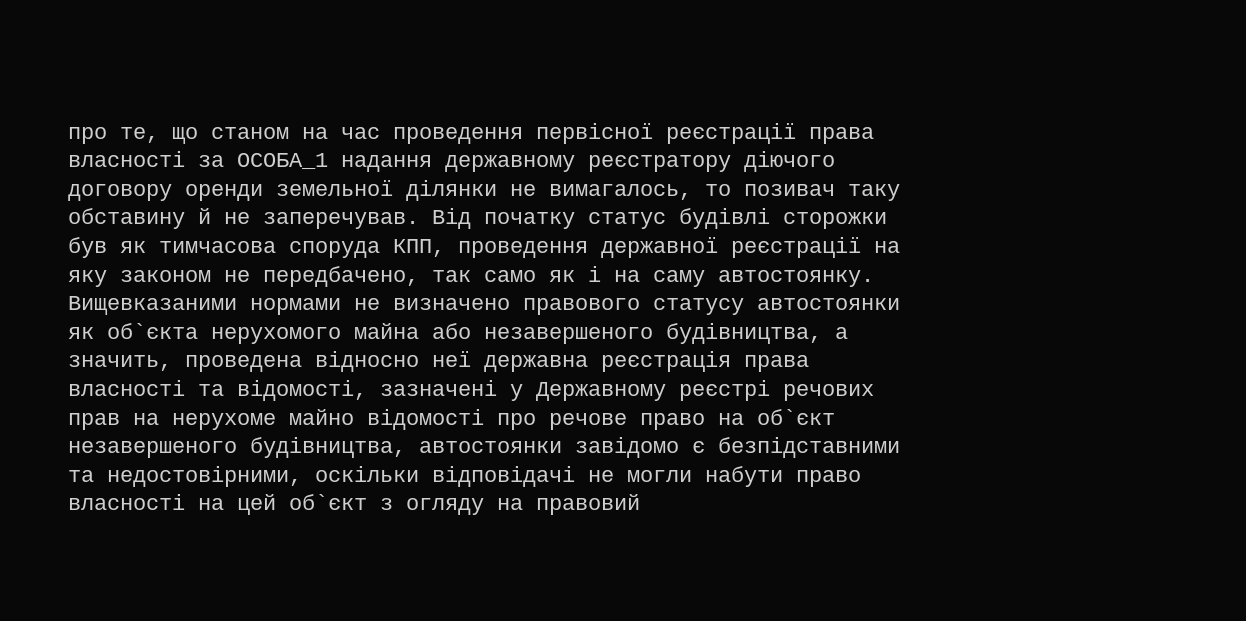про те, що станом на час проведення первісної реєстрації права власності за ОСОБА_1 надання державному реєстратору діючого договору оренди земельної ділянки не вимагалось, то позивач таку обставину й не заперечував. Від початку статус будівлі сторожки був як тимчасова споруда КПП, проведення державної реєстрації на яку законом не передбачено, так само як і на саму автостоянку. Вищевказаними нормами не визначено правового статусу автостоянки як об`єкта нерухомого майна або незавершеного будівництва, а значить, проведена відносно неї державна реєстрація права власності та відомості, зазначені у Державному реєстрі речових прав на нерухоме майно відомості про речове право на об`єкт незавершеного будівництва, автостоянки завідомо є безпідставними та недостовірними, оскільки відповідачі не могли набути право власності на цей об`єкт з огляду на правовий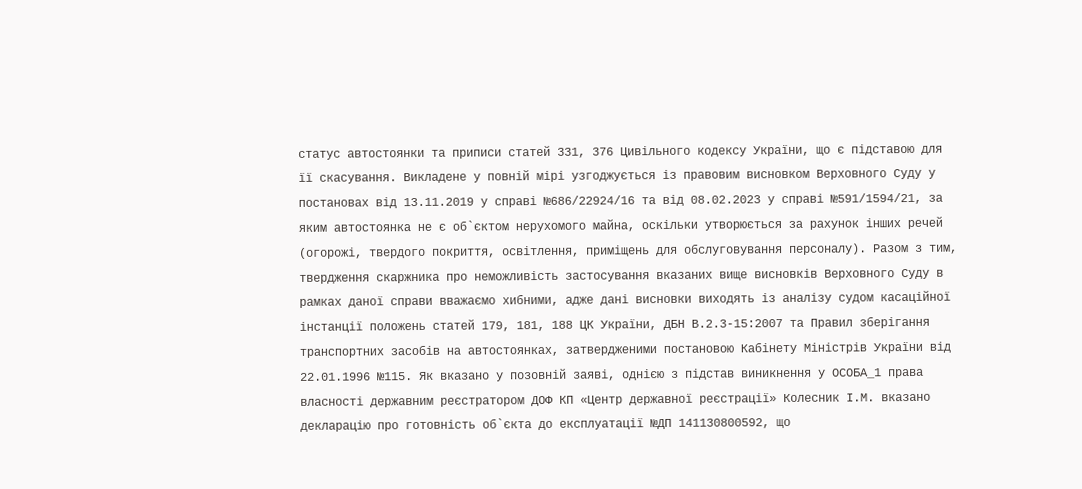статус автостоянки та приписи статей 331, 376 Цивільного кодексу України, що є підставою для її скасування. Викладене у повній мірі узгоджується із правовим висновком Верховного Суду у постановах від 13.11.2019 у справі №686/22924/16 та від 08.02.2023 у справі №591/1594/21, за яким автостоянка не є об`єктом нерухомого майна, оскільки утворюється за рахунок інших речей (огорожі, твердого покриття, освітлення, приміщень для обслуговування персоналу). Разом з тим, твердження скаржника про неможливість застосування вказаних вище висновків Верховного Суду в рамках даної справи вважаємо хибними, адже дані висновки виходять із аналізу судом касаційної інстанції положень статей 179, 181, 188 ЦК України, ДБН В.2.3-15:2007 та Правил зберігання транспортних засобів на автостоянках, затвердженими постановою Кабінету Міністрів України від 22.01.1996 №115. Як вказано у позовній заяві, однією з підстав виникнення у ОСОБА_1 права власності державним реєстратором ДОФ КП «Центр державної реєстрації» Колесник І.М. вказано декларацію про готовність об`єкта до експлуатації №ДП 141130800592, що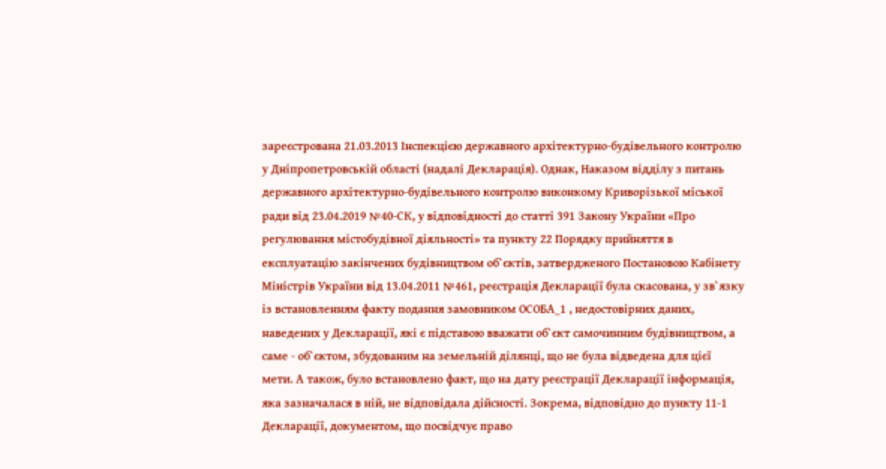зареєстрована 21.03.2013 Інспекцією державного архітектурно-будівельного контролю у Дніпропетровській області (надалі Декларація). Однак, Наказом відділу з питань державного архітектурно-будівельного контролю виконкому Криворізької міської ради від 23.04.2019 №40-СК, у відповідності до статті 391 Закону України «Про регулювання містобудівної діяльності» та пункту 22 Порядку прийняття в експлуатацію закінчених будівництвом об`єктів, затвердженого Постановою Кабінету Міністрів України від 13.04.2011 №461, реєстрація Декларації була скасована, у зв`язку із встановленням факту подання замовником ОСОБА_1 , недостовірних даних, наведених у Декларації, які є підставою вважати об`єкт самочинним будівництвом, а саме - об`єктом, збудованим на земельній ділянці, що не була відведена для цієї мети. А також, було встановлено факт, що на дату реєстрації Декларації інформація, яка зазначалася в ній, не відповідала дійсності. Зокрема, відповідно до пункту 11-1 Декларації, документом, що посвідчує право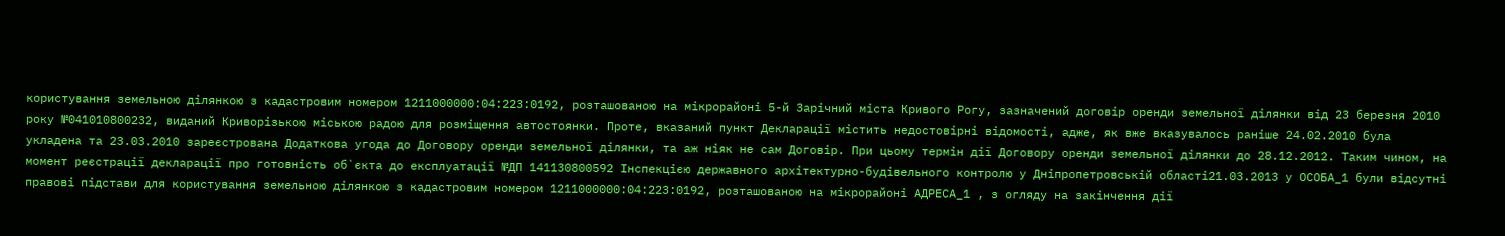користування земельною ділянкою з кадастровим номером 1211000000:04:223:0192, розташованою на мікрорайоні 5-й Зарічний міста Кривого Рогу, зазначений договір оренди земельної ділянки від 23 березня 2010 року №041010800232, виданий Криворізькою міською радою для розміщення автостоянки. Проте, вказаний пункт Декларації містить недостовірні відомості, адже, як вже вказувалось раніше 24.02.2010 була укладена та 23.03.2010 зареєстрована Додаткова угода до Договору оренди земельної ділянки, та аж ніяк не сам Договір. При цьому термін дії Договору оренди земельної ділянки до 28.12.2012. Таким чином, на момент реєстрації декларації про готовність об`єкта до експлуатації №ДП 141130800592 Інспекцією державного архітектурно-будівельного контролю у Дніпропетровській області21.03.2013 у ОСОБА_1 були відсутні правові підстави для користування земельною ділянкою з кадастровим номером 1211000000:04:223:0192, розташованою на мікрорайоні АДРЕСА_1 , з огляду на закінчення дії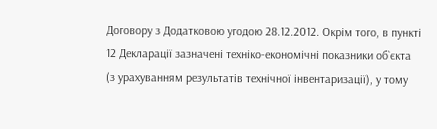Договору з Додатковою угодою 28.12.2012. Окрім того, в пункті 12 Декларації зазначені техніко-економічні показники об`єкта (з урахуванням результатів технічної інвентаризації), у тому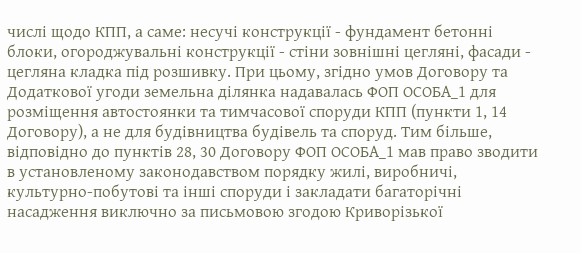числі щодо КПП, а саме: несучі конструкції - фундамент бетонні блоки, огороджувальні конструкції - стіни зовнішні цегляні, фасади - цегляна кладка під розшивку. При цьому, згідно умов Договору та Додаткової угоди земельна ділянка надавалась ФОП ОСОБА_1 для розміщення автостоянки та тимчасової споруди КПП (пункти 1, 14 Договору), а не для будівництва будівель та споруд. Тим більше, відповідно до пунктів 28, 30 Договору ФОП ОСОБА_1 мав право зводити в установленому законодавством порядку жилі, виробничі, культурно-побутові та інші споруди і закладати багаторічні насадження виключно за письмовою згодою Криворізької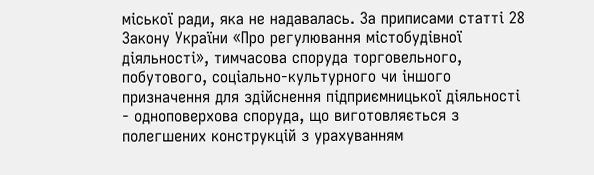міської ради, яка не надавалась. За приписами статті 28 Закону України «Про регулювання містобудівної діяльності», тимчасова споруда торговельного, побутового, соціально-культурного чи іншого призначення для здійснення підприємницької діяльності - одноповерхова споруда, що виготовляється з полегшених конструкцій з урахуванням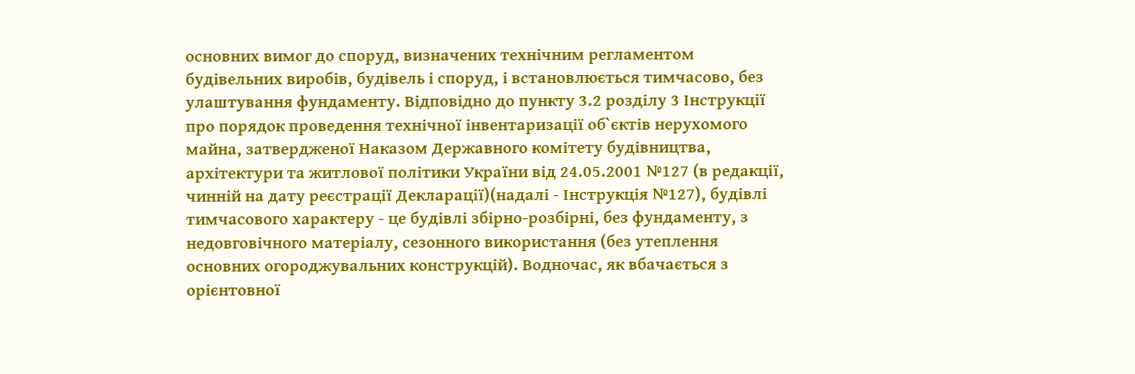основних вимог до споруд, визначених технічним регламентом будівельних виробів, будівель і споруд, і встановлюється тимчасово, без улаштування фундаменту. Відповідно до пункту 3.2 розділу 3 Інструкції про порядок проведення технічної інвентаризації об`єктів нерухомого майна, затвердженої Наказом Державного комітету будівництва, архітектури та житлової політики України від 24.05.2001 №127 (в редакції, чинній на дату реєстрації Декларації)(надалі - Інструкція №127), будівлі тимчасового характеру - це будівлі збірно-розбірні, без фундаменту, з недовговічного матеріалу, сезонного використання (без утеплення основних огороджувальних конструкцій). Водночас, як вбачається з орієнтовної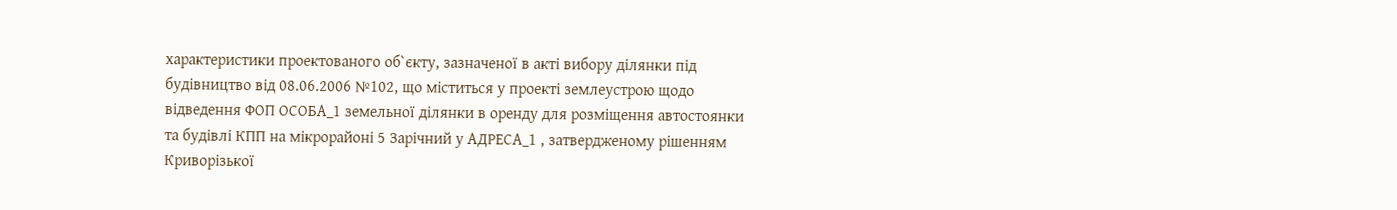характеристики проектованого об`єкту, зазначеної в акті вибору ділянки під будівництво від 08.06.2006 №102, що міститься у проекті землеустрою щодо відведення ФОП ОСОБА_1 земельної ділянки в оренду для розміщення автостоянки та будівлі КПП на мікрорайоні 5 Зарічний у АДРЕСА_1 , затвердженому рішенням Криворізької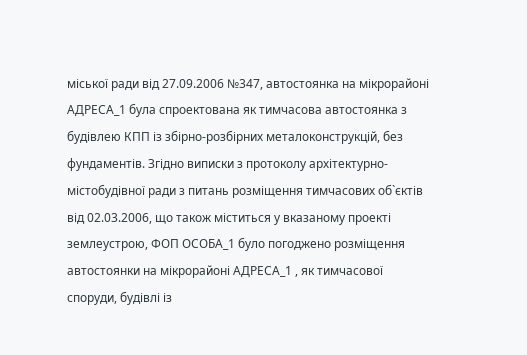міської ради від 27.09.2006 №347, автостоянка на мікрорайоні АДРЕСА_1 була спроектована як тимчасова автостоянка з будівлею КПП із збірно-розбірних металоконструкцій, без фундаментів. Згідно виписки з протоколу архітектурно-містобудівної ради з питань розміщення тимчасових об`єктів від 02.03.2006, що також міститься у вказаному проекті землеустрою, ФОП ОСОБА_1 було погоджено розміщення автостоянки на мікрорайоні АДРЕСА_1 , як тимчасової споруди, будівлі із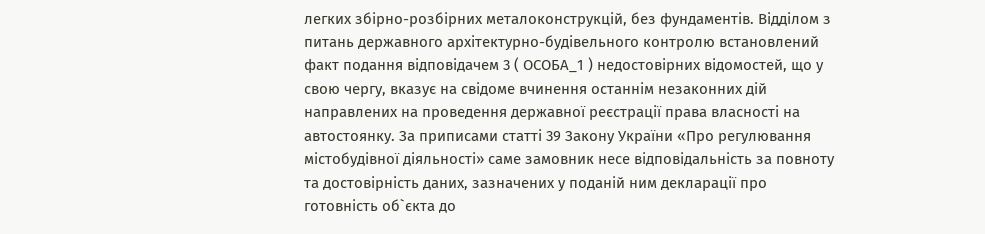легких збірно-розбірних металоконструкцій, без фундаментів. Відділом з питань державного архітектурно-будівельного контролю встановлений факт подання відповідачем 3 ( ОСОБА_1 ) недостовірних відомостей, що у свою чергу, вказує на свідоме вчинення останнім незаконних дій направлених на проведення державної реєстрації права власності на автостоянку. За приписами статті 39 Закону України «Про регулювання містобудівної діяльності» саме замовник несе відповідальність за повноту та достовірність даних, зазначених у поданій ним декларації про готовність об`єкта до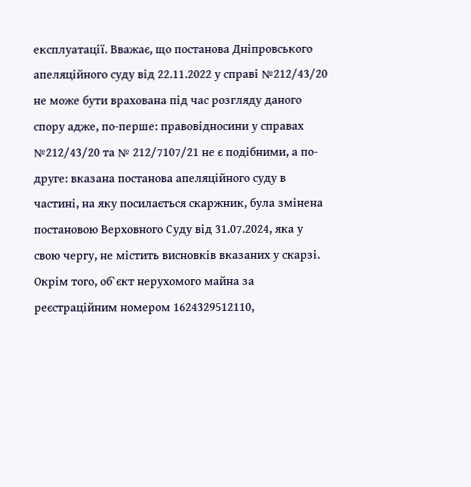експлуатації. Вважає, що постанова Дніпровського апеляційного суду від 22.11.2022 у справі №212/43/20 не може бути врахована під час розгляду даного спору адже, по-перше: правовідносини у справах №212/43/20 та № 212/7107/21 не є подібними, а по-друге: вказана постанова апеляційного суду в частині, на яку посилається скаржник, була змінена постановою Верховного Суду від 31.07.2024, яка у свою чергу, не містить висновків вказаних у скарзі. Окрім того, об`єкт нерухомого майна за реєстраційним номером 1624329512110,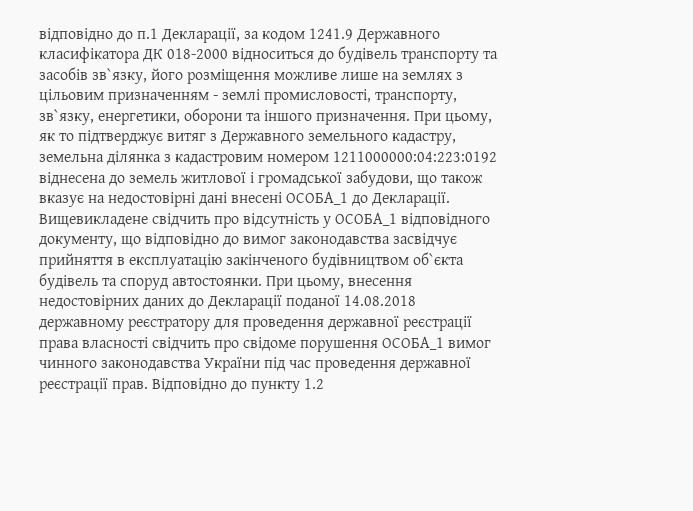відповідно до п.1 Декларації, за кодом 1241.9 Державного класифікатора ДК 018-2000 відноситься до будівель транспорту та засобів зв`язку, його розміщення можливе лише на землях з цільовим призначенням - землі промисловості, транспорту, зв`язку, енергетики, оборони та іншого призначення. При цьому, як то підтверджує витяг з Державного земельного кадастру, земельна ділянка з кадастровим номером 1211000000:04:223:0192 віднесена до земель житлової і громадської забудови, що також вказує на недостовірні дані внесені ОСОБА_1 до Декларації. Вищевикладене свідчить про відсутність у ОСОБА_1 відповідного документу, що відповідно до вимог законодавства засвідчує прийняття в експлуатацію закінченого будівництвом об`єкта будівель та споруд автостоянки. При цьому, внесення недостовірних даних до Декларації поданої 14.08.2018 державному реєстратору для проведення державної реєстрації права власності свідчить про свідоме порушення ОСОБА_1 вимог чинного законодавства України під час проведення державної реєстрації прав. Відповідно до пункту 1.2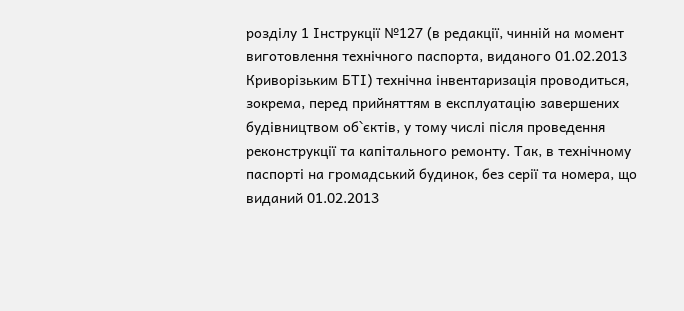розділу 1 Інструкції №127 (в редакції, чинній на момент виготовлення технічного паспорта, виданого 01.02.2013 Криворізьким БТІ) технічна інвентаризація проводиться, зокрема, перед прийняттям в експлуатацію завершених будівництвом об`єктів, у тому числі після проведення реконструкції та капітального ремонту. Так, в технічному паспорті на громадський будинок, без серії та номера, що виданий 01.02.2013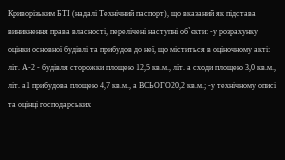Криворізьким БТІ (надалі Технічний паспорт), що вказаний як підстава виникнення права власності, перелічені наступні об`єкти: -у розрахунку оцінки основної будівлі та прибудов до неї, що міститься в оціночному акті: літ. А-2 - будівля сторожки площею 12,5 кв.м., літ. а сходи площею 3,0 кв.м., літ. а1 прибудова площею 4,7 кв.м., а ВСЬОГО20,2 кв.м.; -у технічному описі та оцінці господарських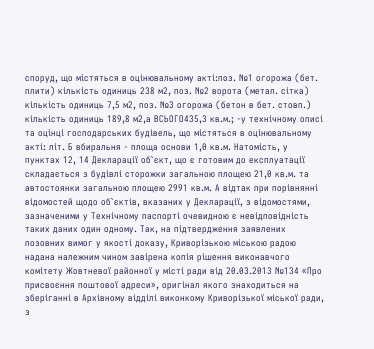споруд, що містяться в оцінювальному акті:поз. №1 огорожа (бет. плити) кількість одиниць 238 м2, поз. №2 ворота (метал. сітка) кількість одиниць 7,5 м2, поз. №3 огорожа (бетон в бет. стовп.) кількість одиниць 189,8 м2,а ВСЬОГО435,3 кв.м.; -у технічному описі та оцінці господарських будівель, що містяться в оцінювальному акті: літ. Б вбиральня - площа основи 1,0 кв.м. Натомість, у пунктах 12, 14 Декларації об`єкт, що є готовим до експлуатації складається з будівлі сторожки загальною площею 21,0 кв.м. та автостоянки загальною площею 2991 кв.м. А відтак при порівнянні відомостей щодо об`єктів, вказаних у Декларації, з відомостями, зазначеними у Технічному паспорті очевидною є невідповідність таких даних один одному. Так, на підтвердження заявлених позовних вимог у якості доказу, Криворізькою міською радою надана належним чином завірена копія рішення виконавчого комітету Жовтневої районної у місті ради від 20.03.2013 №134 «Про присвоєння поштової адреси», оригінал якого знаходиться на зберіганні в Архівному відділі виконкому Криворізької міської ради, з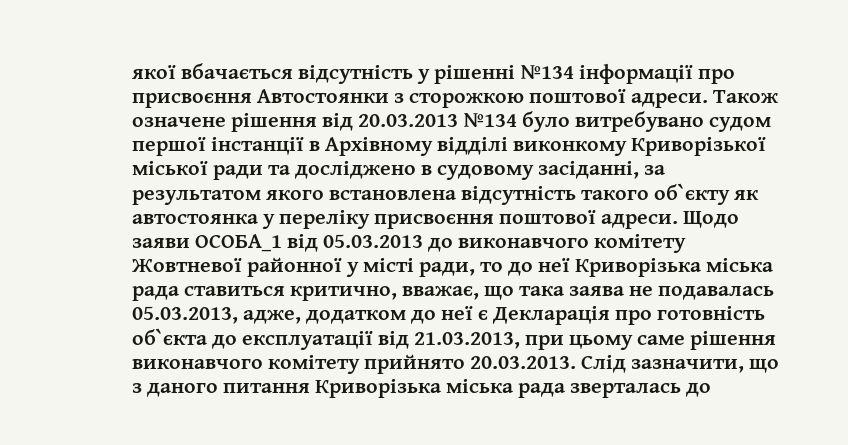якої вбачається відсутність у рішенні №134 інформації про присвоєння Автостоянки з сторожкою поштової адреси. Також означене рішення від 20.03.2013 №134 було витребувано судом першої інстанції в Архівному відділі виконкому Криворізької міської ради та досліджено в судовому засіданні, за результатом якого встановлена відсутність такого об`єкту як автостоянка у переліку присвоєння поштової адреси. Щодо заяви ОСОБА_1 від 05.03.2013 до виконавчого комітету Жовтневої районної у місті ради, то до неї Криворізька міська рада ставиться критично, вважає, що така заява не подавалась 05.03.2013, адже, додатком до неї є Декларація про готовність об`єкта до експлуатації від 21.03.2013, при цьому саме рішення виконавчого комітету прийнято 20.03.2013. Слід зазначити, що з даного питання Криворізька міська рада зверталась до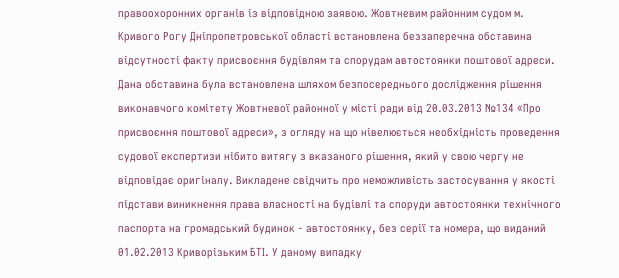правоохоронних органів із відповідною заявою. Жовтневим районним судом м. Кривого Рогу Дніпропетровської області встановлена беззаперечна обставина відсутності факту присвоєння будівлям та спорудам автостоянки поштової адреси. Дана обставина була встановлена шляхом безпосереднього дослідження рішення виконавчого комітету Жовтневої районної у місті ради від 20.03.2013 №134 «Про присвоєння поштової адреси», з огляду на що нівелюється необхідність проведення судової експертизи нібито витягу з вказаного рішення, який у свою чергу не відповідає оригіналу. Викладене свідчить про неможливість застосування у якості підстави виникнення права власності на будівлі та споруди автостоянки технічного паспорта на громадський будинок - автостоянку, без серії та номера, що виданий 01.02.2013 Криворізьким БТІ. У даному випадку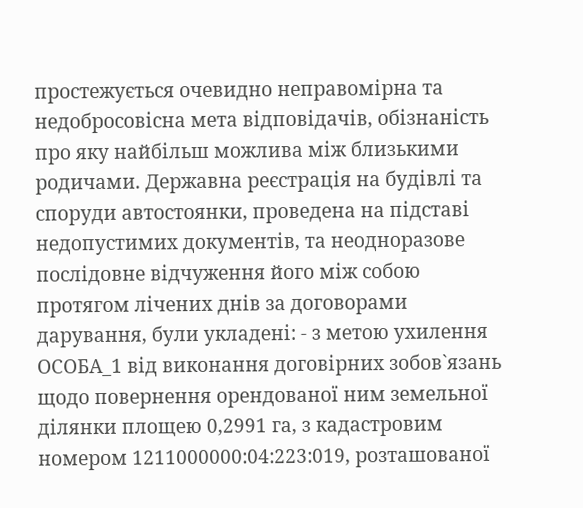простежується очевидно неправомірна та недобросовісна мета відповідачів, обізнаність про яку найбільш можлива між близькими родичами. Державна реєстрація на будівлі та споруди автостоянки, проведена на підставі недопустимих документів, та неодноразове послідовне відчуження його між собою протягом лічених днів за договорами дарування, були укладені: - з метою ухилення ОСОБА_1 від виконання договірних зобов`язань щодо повернення орендованої ним земельної ділянки площею 0,2991 га, з кадастровим номером 1211000000:04:223:019, розташованої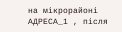на мікрорайоні АДРЕСА_1 , після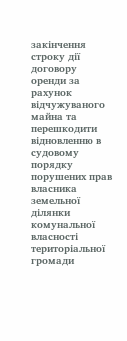закінчення строку дії договору оренди за рахунок відчужуваного майна та перешкодити відновленню в судовому порядку порушених прав власника земельної ділянки комунальної власності територіальної громади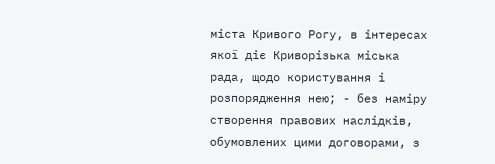міста Кривого Рогу, в інтересах якої діє Криворізька міська рада, щодо користування і розпорядження нею; - без наміру створення правових наслідків, обумовлених цими договорами, з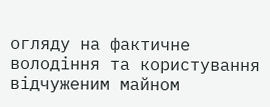огляду на фактичне володіння та користування відчуженим майном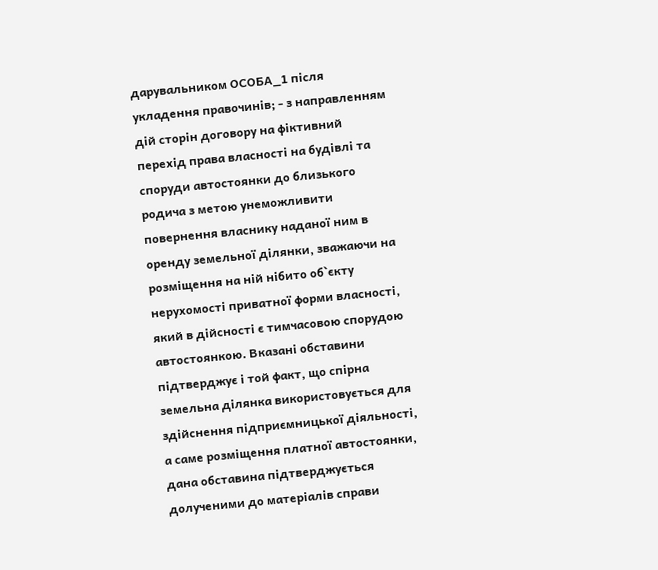дарувальником ОСОБА_1 після укладення правочинів; - з направленням дій сторін договору на фіктивний перехід права власності на будівлі та споруди автостоянки до близького родича з метою унеможливити повернення власнику наданої ним в оренду земельної ділянки, зважаючи на розміщення на ній нібито об`єкту нерухомості приватної форми власності, який в дійсності є тимчасовою спорудою автостоянкою. Вказані обставини підтверджує і той факт, що спірна земельна ділянка використовується для здійснення підприємницької діяльності, а саме розміщення платної автостоянки, дана обставина підтверджується долученими до матеріалів справи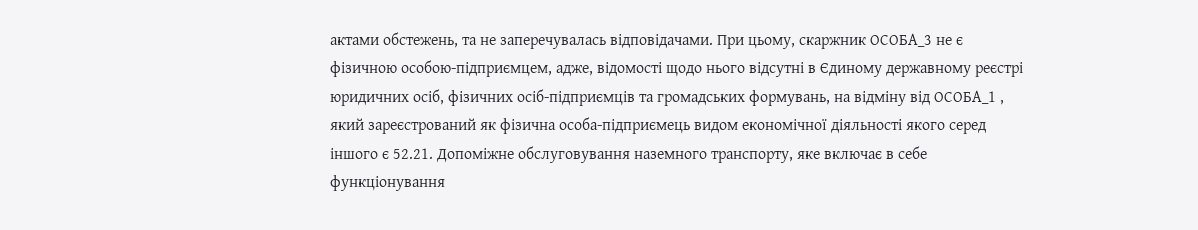актами обстежень, та не заперечувалась відповідачами. При цьому, скаржник ОСОБА_3 не є фізичною особою-підприємцем, адже, відомості щодо нього відсутні в Єдиному державному реєстрі юридичних осіб, фізичних осіб-підприємців та громадських формувань, на відміну від ОСОБА_1 , який зареєстрований як фізична особа-підприємець видом економічної діяльності якого серед іншого є 52.21. Допоміжне обслуговування наземного транспорту, яке включає в себе функціонування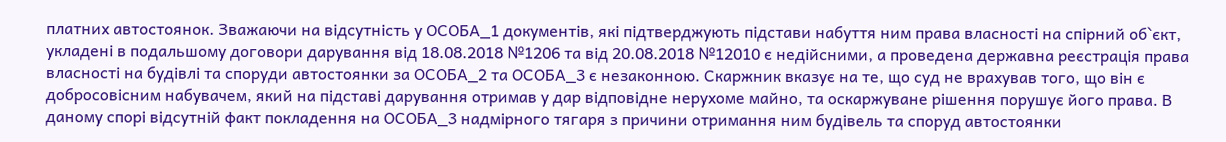платних автостоянок. Зважаючи на відсутність у ОСОБА_1 документів, які підтверджують підстави набуття ним права власності на спірний об`єкт, укладені в подальшому договори дарування від 18.08.2018 №1206 та від 20.08.2018 №12010 є недійсними, а проведена державна реєстрація права власності на будівлі та споруди автостоянки за ОСОБА_2 та ОСОБА_3 є незаконною. Скаржник вказує на те, що суд не врахував того, що він є добросовісним набувачем, який на підставі дарування отримав у дар відповідне нерухоме майно, та оскаржуване рішення порушує його права. В даному спорі відсутній факт покладення на ОСОБА_3 надмірного тягаря з причини отримання ним будівель та споруд автостоянки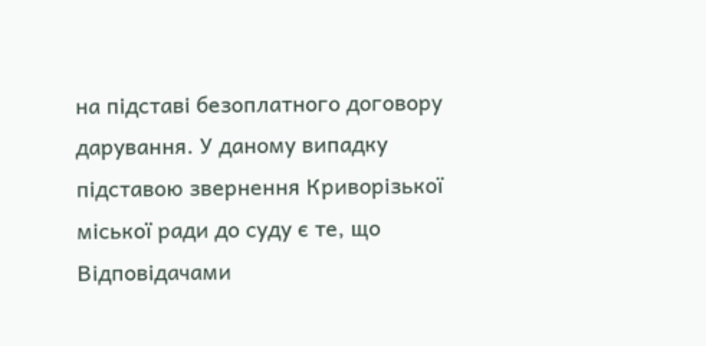на підставі безоплатного договору дарування. У даному випадку підставою звернення Криворізької міської ради до суду є те, що Відповідачами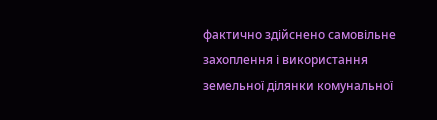фактично здійснено самовільне захоплення і використання земельної ділянки комунальної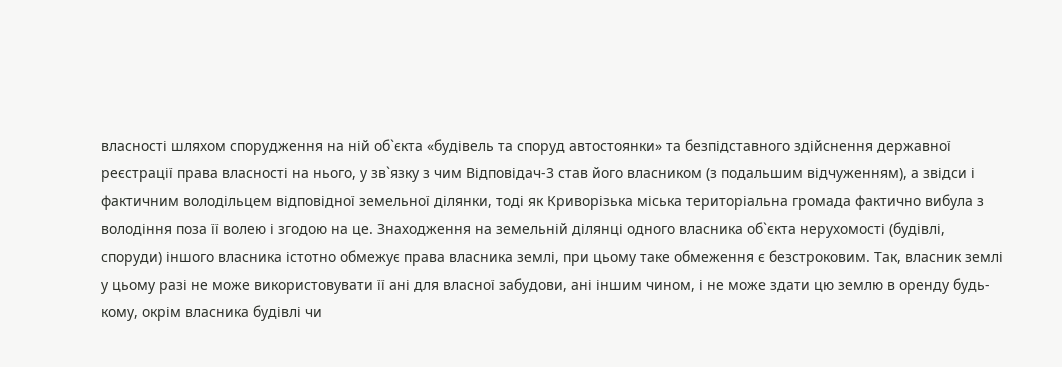власності шляхом спорудження на ній об`єкта «будівель та споруд автостоянки» та безпідставного здійснення державної реєстрації права власності на нього, у зв`язку з чим Відповідач-3 став його власником (з подальшим відчуженням), а звідси і фактичним володільцем відповідної земельної ділянки, тоді як Криворізька міська територіальна громада фактично вибула з володіння поза її волею і згодою на це. Знаходження на земельній ділянці одного власника об`єкта нерухомості (будівлі, споруди) іншого власника істотно обмежує права власника землі, при цьому таке обмеження є безстроковим. Так, власник землі у цьому разі не може використовувати її ані для власної забудови, ані іншим чином, і не може здати цю землю в оренду будь-кому, окрім власника будівлі чи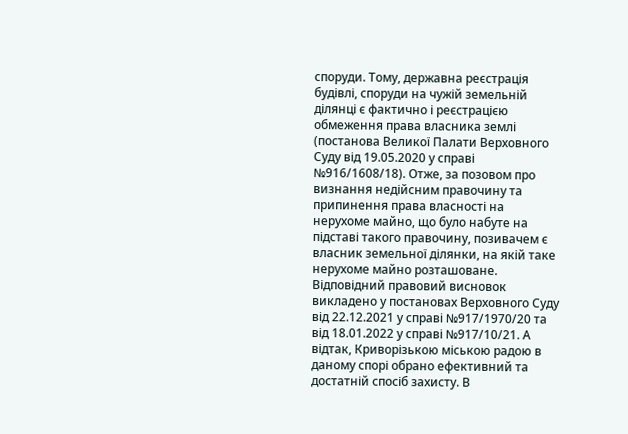споруди. Тому, державна реєстрація будівлі, споруди на чужій земельній ділянці є фактично і реєстрацією обмеження права власника землі (постанова Великої Палати Верховного Суду від 19.05.2020 у справі №916/1608/18). Отже, за позовом про визнання недійсним правочину та припинення права власності на нерухоме майно, що було набуте на підставі такого правочину, позивачем є власник земельної ділянки, на якій таке нерухоме майно розташоване. Відповідний правовий висновок викладено у постановах Верховного Суду від 22.12.2021 у справі №917/1970/20 та від 18.01.2022 у справі №917/10/21. А відтак, Криворізькою міською радою в даному спорі обрано ефективний та достатній спосіб захисту. В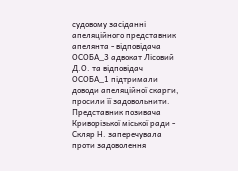судовому засіданні апеляційного представник апелянта - відповідача ОСОБА_3 адвокат Лісовий Д.О. та відповідач ОСОБА_1 підтримали доводи апеляційної скарги, просили її задовольнити. Представник позивача Криворізької міської ради - Скляр Н. заперечувала проти задоволення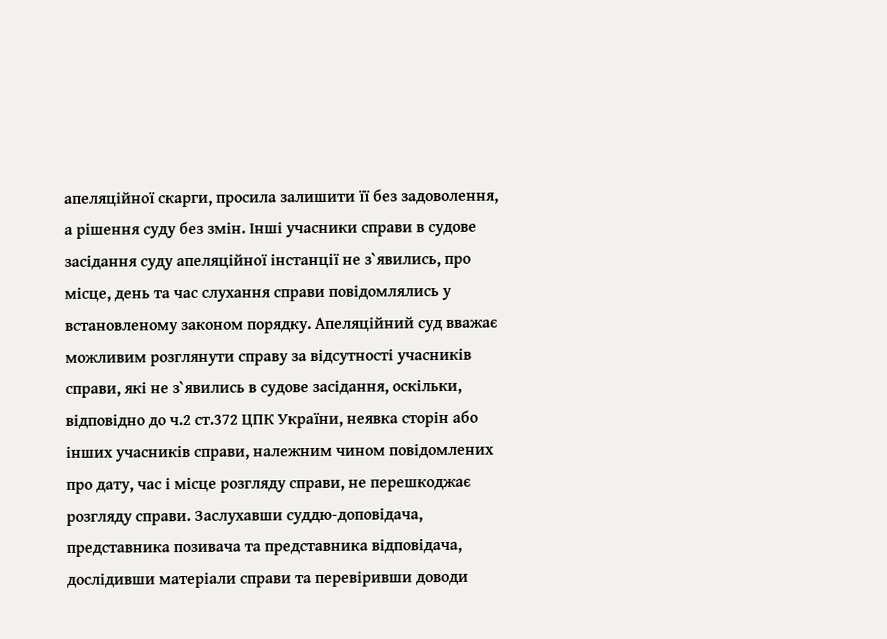апеляційної скарги, просила залишити її без задоволення, а рішення суду без змін. Інші учасники справи в судове засідання суду апеляційної інстанції не з`явились, про місце, день та час слухання справи повідомлялись у встановленому законом порядку. Апеляційний суд вважає можливим розглянути справу за відсутності учасників справи, які не з`явились в судове засідання, оскільки, відповідно до ч.2 ст.372 ЦПК України, неявка сторін або інших учасників справи, належним чином повідомлених про дату, час і місце розгляду справи, не перешкоджає розгляду справи. Заслухавши суддю-доповідача, представника позивача та представника відповідача, дослідивши матеріали справи та перевіривши доводи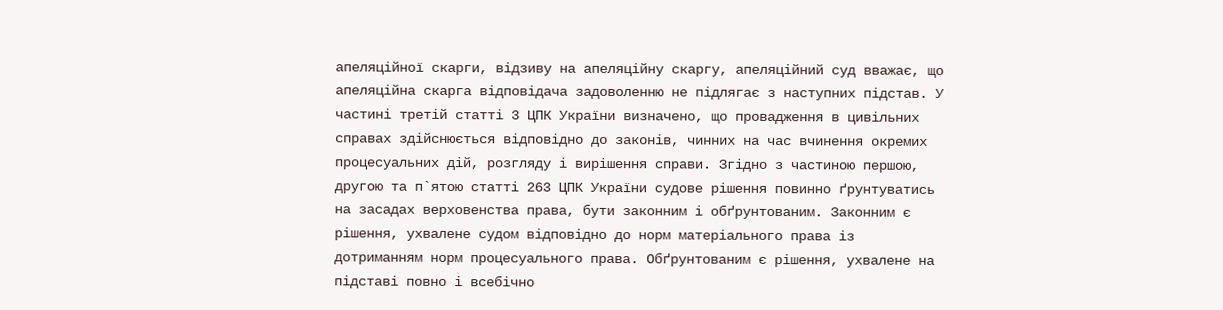апеляційної скарги, відзиву на апеляційну скаргу, апеляційний суд вважає, що апеляційна скарга відповідача задоволенню не підлягає з наступних підстав. У частині третій статті 3 ЦПК України визначено, що провадження в цивільних справах здійснюється відповідно до законів, чинних на час вчинення окремих процесуальних дій, розгляду і вирішення справи. Згідно з частиною першою, другою та п`ятою статті 263 ЦПК України судове рішення повинно ґрунтуватись на засадах верховенства права, бути законним і обґрунтованим. Законним є рішення, ухвалене судом відповідно до норм матеріального права із дотриманням норм процесуального права. Обґрунтованим є рішення, ухвалене на підставі повно і всебічно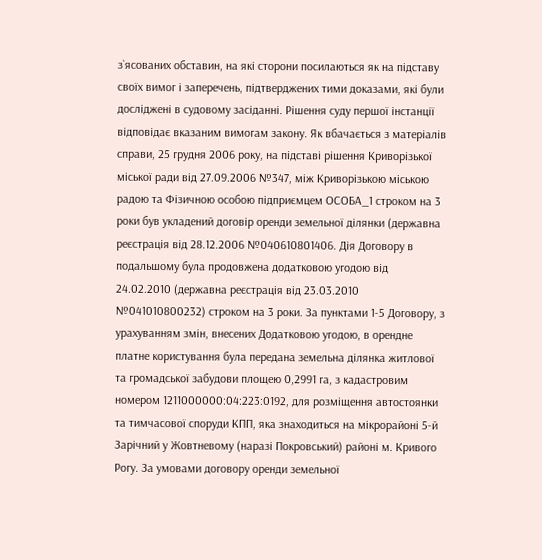з`ясованих обставин, на які сторони посилаються як на підставу своїх вимог і заперечень, підтверджених тими доказами, які були досліджені в судовому засіданні. Рішення суду першої інстанції відповідає вказаним вимогам закону. Як вбачається з матеріалів справи, 25 грудня 2006 року, на підставі рішення Криворізької міської ради від 27.09.2006 №347, між Криворізькою міською радою та Фізичною особою підприємцем ОСОБА_1 строком на 3 роки був укладений договір оренди земельної ділянки (державна реєстрація від 28.12.2006 №040610801406. Дія Договору в подальшому була продовжена додатковою угодою від 24.02.2010 (державна реєстрація від 23.03.2010 №041010800232) строком на 3 роки. За пунктами 1-5 Договору, з урахуванням змін, внесених Додатковою угодою, в орендне платне користування була передана земельна ділянка житлової та громадської забудови площею 0,2991 га, з кадастровим номером 1211000000:04:223:0192, для розміщення автостоянки та тимчасової споруди КПП, яка знаходиться на мікрорайоні 5-й Зарічний у Жовтневому (наразі Покровський) районі м. Кривого Рогу. За умовами договору оренди земельної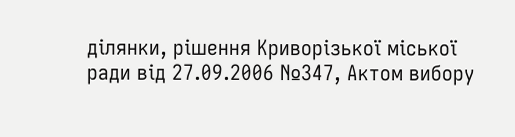ділянки, рішення Криворізької міської ради від 27.09.2006 №347, Актом вибору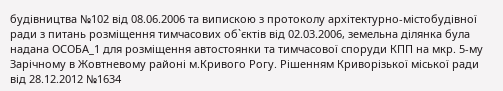будівництва №102 від 08.06.2006 та випискою з протоколу архітектурно-містобудівної ради з питань розміщення тимчасових об`єктів від 02.03.2006, земельна ділянка була надана ОСОБА_1 для розміщення автостоянки та тимчасової споруди КПП на мкр. 5-му Зарічному в Жовтневому районі м.Кривого Рогу. Рішенням Криворізької міської ради від 28.12.2012 №1634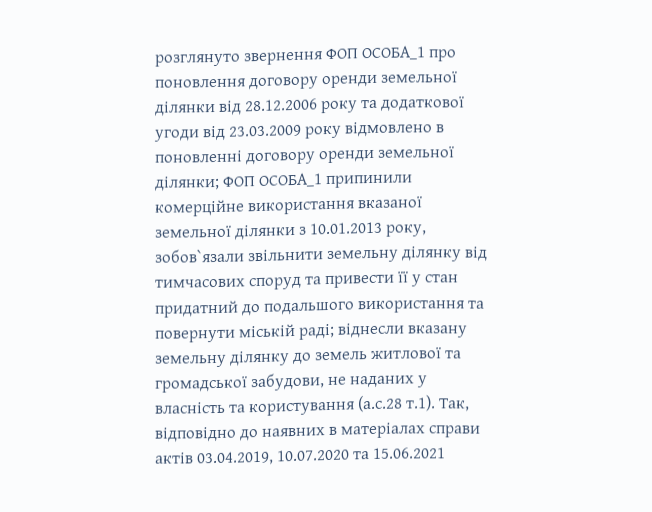розглянуто звернення ФОП ОСОБА_1 про поновлення договору оренди земельної ділянки від 28.12.2006 року та додаткової угоди від 23.03.2009 року відмовлено в поновленні договору оренди земельної ділянки; ФОП ОСОБА_1 припинили комерційне використання вказаної земельної ділянки з 10.01.2013 року, зобов`язали звільнити земельну ділянку від тимчасових споруд та привести її у стан придатний до подальшого використання та повернути міській раді; віднесли вказану земельну ділянку до земель житлової та громадської забудови, не наданих у власність та користування (а.с.28 т.1). Так, відповідно до наявних в матеріалах справи актів 03.04.2019, 10.07.2020 та 15.06.2021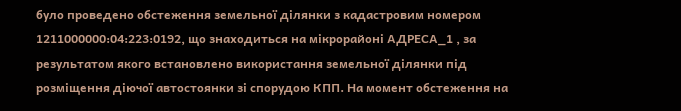було проведено обстеження земельної ділянки з кадастровим номером 1211000000:04:223:0192, що знаходиться на мікрорайоні АДРЕСА_1 , за результатом якого встановлено використання земельної ділянки під розміщення діючої автостоянки зі спорудою КПП. На момент обстеження на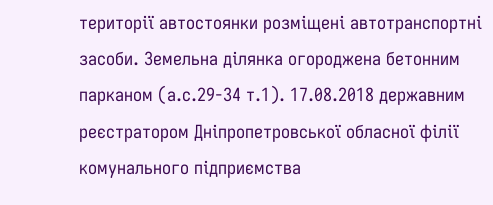території автостоянки розміщені автотранспортні засоби. Земельна ділянка огороджена бетонним парканом (а.с.29-34 т.1). 17.08.2018 державним реєстратором Дніпропетровської обласної філії комунального підприємства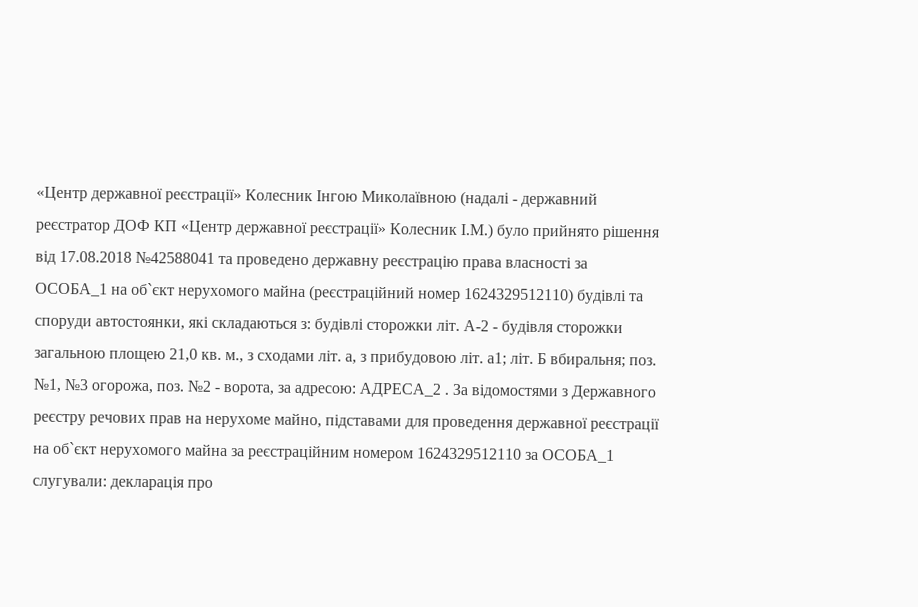«Центр державної реєстрації» Колесник Інгою Миколаївною (надалі - державний реєстратор ДОФ КП «Центр державної реєстрації» Колесник І.М.) було прийнято рішення від 17.08.2018 №42588041 та проведено державну реєстрацію права власності за ОСОБА_1 на об`єкт нерухомого майна (реєстраційний номер 1624329512110) будівлі та споруди автостоянки, які складаються з: будівлі сторожки літ. А-2 - будівля сторожки загальною площею 21,0 кв. м., з сходами літ. а, з прибудовою літ. а1; літ. Б вбиральня; поз. №1, №3 огорожа, поз. №2 - ворота, за адресою: АДРЕСА_2 . За відомостями з Державного реєстру речових прав на нерухоме майно, підставами для проведення державної реєстрації на об`єкт нерухомого майна за реєстраційним номером 1624329512110 за ОСОБА_1 слугували: декларація про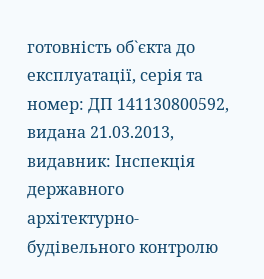готовність об`єкта до експлуатації, серія та номер: ДП 141130800592, видана 21.03.2013, видавник: Інспекція державного архітектурно-будівельного контролю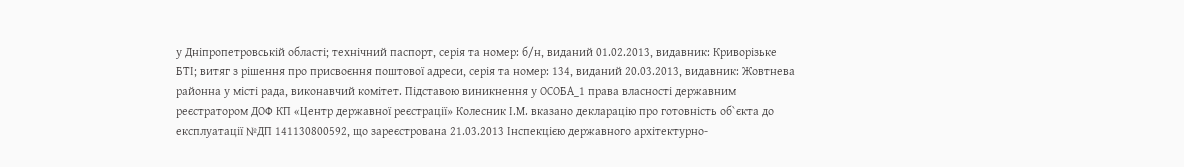у Дніпропетровській області; технічний паспорт, серія та номер: б/н, виданий 01.02.2013, видавник: Криворізьке БТІ; витяг з рішення про присвоєння поштової адреси, серія та номер: 134, виданий 20.03.2013, видавник: Жовтнева районна у місті рада, виконавчий комітет. Підставою виникнення у ОСОБА_1 права власності державним реєстратором ДОФ КП «Центр державної реєстрації» Колесник І.М. вказано декларацію про готовність об`єкта до експлуатації №ДП 141130800592, що зареєстрована 21.03.2013 Інспекцією державного архітектурно-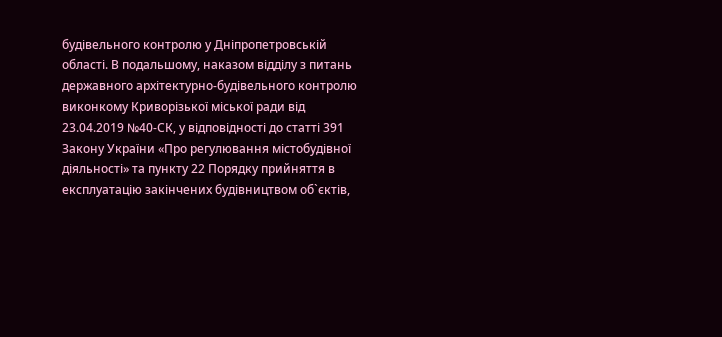будівельного контролю у Дніпропетровській області. В подальшому, наказом відділу з питань державного архітектурно-будівельного контролю виконкому Криворізької міської ради від 23.04.2019 №40-СК, у відповідності до статті 391 Закону України «Про регулювання містобудівної діяльності» та пункту 22 Порядку прийняття в експлуатацію закінчених будівництвом об`єктів,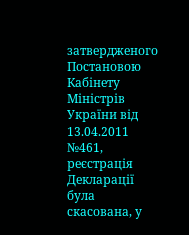затвердженого Постановою Кабінету Міністрів України від 13.04.2011 №461, реєстрація Декларації була скасована, у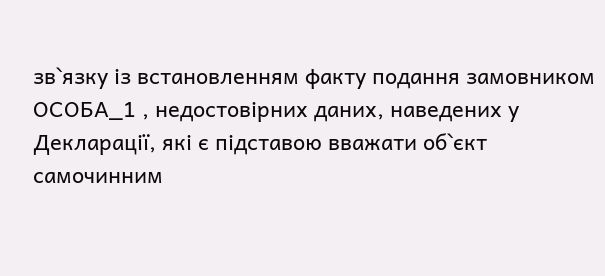зв`язку із встановленням факту подання замовником ОСОБА_1 , недостовірних даних, наведених у Декларації, які є підставою вважати об`єкт самочинним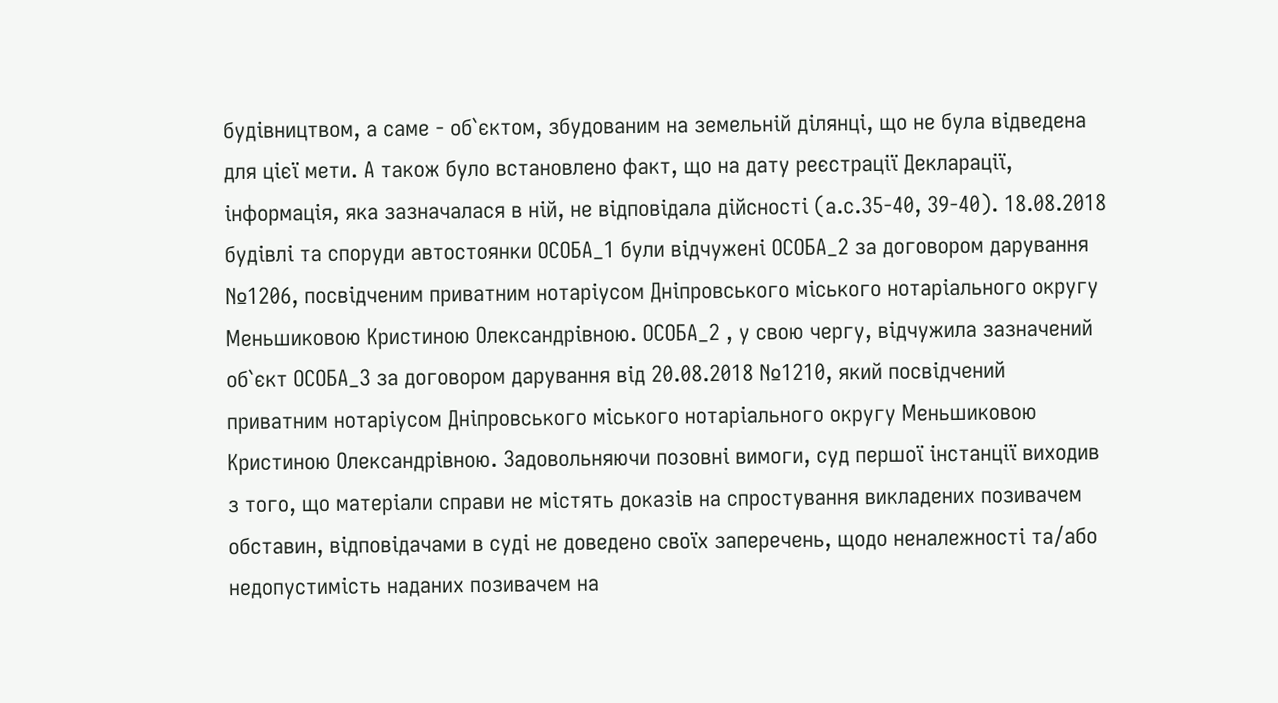будівництвом, а саме - об`єктом, збудованим на земельній ділянці, що не була відведена для цієї мети. А також було встановлено факт, що на дату реєстрації Декларації, інформація, яка зазначалася в ній, не відповідала дійсності (а.с.35-40, 39-40). 18.08.2018 будівлі та споруди автостоянки ОСОБА_1 були відчужені ОСОБА_2 за договором дарування №1206, посвідченим приватним нотаріусом Дніпровського міського нотаріального округу Меньшиковою Кристиною Олександрівною. ОСОБА_2 , у свою чергу, відчужила зазначений об`єкт ОСОБА_3 за договором дарування від 20.08.2018 №1210, який посвідчений приватним нотаріусом Дніпровського міського нотаріального округу Меньшиковою Кристиною Олександрівною. Задовольняючи позовні вимоги, суд першої інстанції виходив з того, що матеріали справи не містять доказів на спростування викладених позивачем обставин, відповідачами в суді не доведено своїх заперечень, щодо неналежності та/або недопустимість наданих позивачем на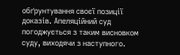обґрунтування своєї позиції доказів. Апеляційний суд погоджується з таким висновком суду, виходячи з наступного.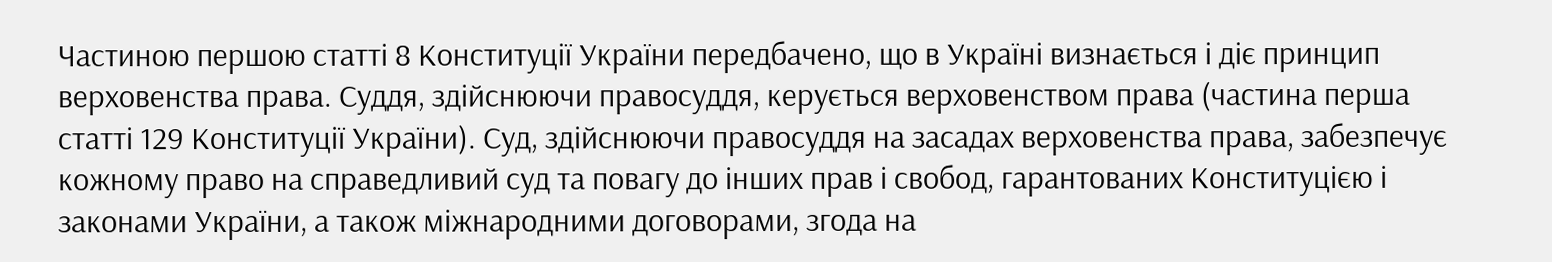Частиною першою статті 8 Конституції України передбачено, що в Україні визнається і діє принцип верховенства права. Суддя, здійснюючи правосуддя, керується верховенством права (частина перша статті 129 Конституції України). Суд, здійснюючи правосуддя на засадах верховенства права, забезпечує кожному право на справедливий суд та повагу до інших прав і свобод, гарантованих Конституцією і законами України, а також міжнародними договорами, згода на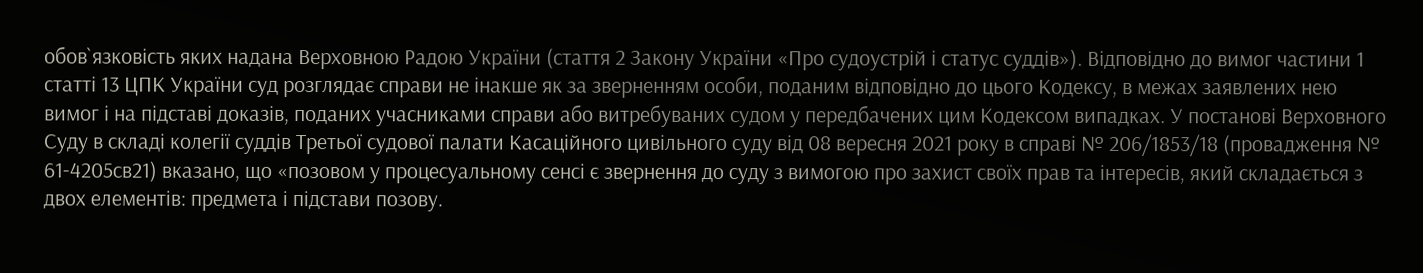обов`язковість яких надана Верховною Радою України (стаття 2 Закону України «Про судоустрій і статус суддів»). Відповідно до вимог частини 1 статті 13 ЦПК України суд розглядає справи не інакше як за зверненням особи, поданим відповідно до цього Кодексу, в межах заявлених нею вимог і на підставі доказів, поданих учасниками справи або витребуваних судом у передбачених цим Кодексом випадках. У постанові Верховного Суду в складі колегії суддів Третьої судової палати Касаційного цивільного суду від 08 вересня 2021 року в справі № 206/1853/18 (провадження № 61-4205св21) вказано, що «позовом у процесуальному сенсі є звернення до суду з вимогою про захист своїх прав та інтересів, який складається з двох елементів: предмета і підстави позову.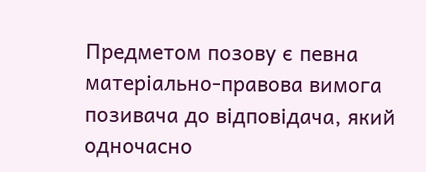Предметом позову є певна матеріально-правова вимога позивача до відповідача, який одночасно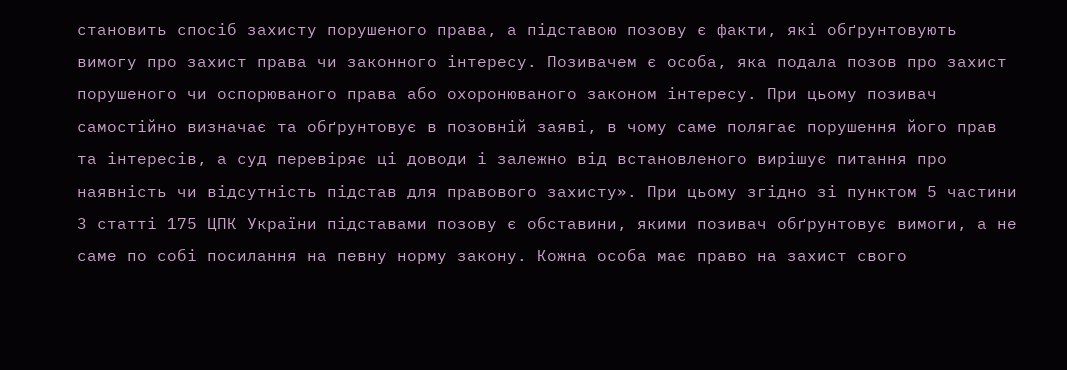становить спосіб захисту порушеного права, а підставою позову є факти, які обґрунтовують вимогу про захист права чи законного інтересу. Позивачем є особа, яка подала позов про захист порушеного чи оспорюваного права або охоронюваного законом інтересу. При цьому позивач самостійно визначає та обґрунтовує в позовній заяві, в чому саме полягає порушення його прав та інтересів, а суд перевіряє ці доводи і залежно від встановленого вирішує питання про наявність чи відсутність підстав для правового захисту». При цьому згідно зі пунктом 5 частини 3 статті 175 ЦПК України підставами позову є обставини, якими позивач обґрунтовує вимоги, а не саме по собі посилання на певну норму закону. Кожна особа має право на захист свого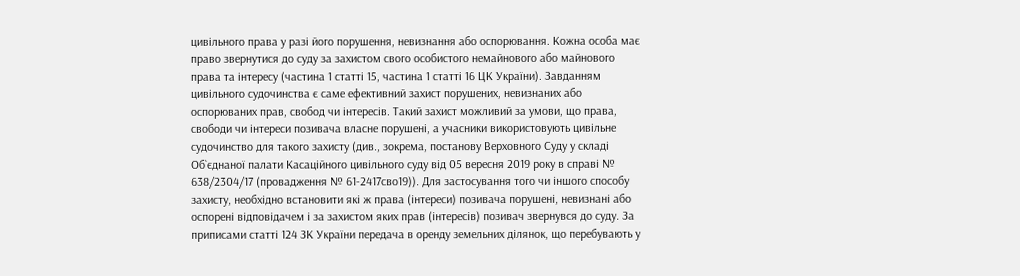цивільного права у разі його порушення, невизнання або оспорювання. Кожна особа має право звернутися до суду за захистом свого особистого немайнового або майнового права та інтересу (частина 1 статті 15, частина 1 статті 16 ЦК України). Завданням цивільного судочинства є саме ефективний захист порушених, невизнаних або оспорюваних прав, свобод чи інтересів. Такий захист можливий за умови, що права, свободи чи інтереси позивача власне порушені, а учасники використовують цивільне судочинство для такого захисту (див., зокрема, постанову Верховного Суду у складі Об`єднаної палати Касаційного цивільного суду від 05 вересня 2019 року в справі № 638/2304/17 (провадження № 61-2417сво19)). Для застосування того чи іншого способу захисту, необхідно встановити які ж права (інтереси) позивача порушені, невизнані або оспорені відповідачем і за захистом яких прав (інтересів) позивач звернувся до суду. За приписами статті 124 ЗК України передача в оренду земельних ділянок, що перебувають у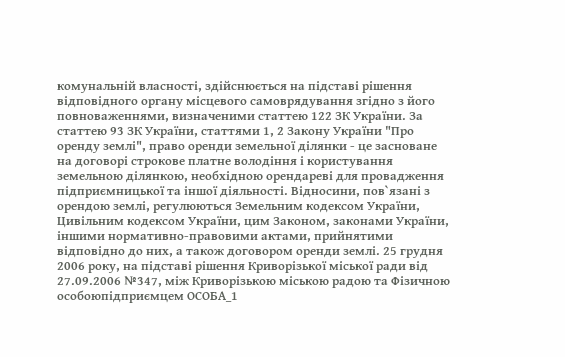комунальній власності, здійснюється на підставі рішення відповідного органу місцевого самоврядування згідно з його повноваженнями, визначеними статтею 122 ЗК України. За статтею 93 ЗК України, статтями 1, 2 Закону України "Про оренду землі", право оренди земельної ділянки - це засноване на договорі строкове платне володіння і користування земельною ділянкою, необхідною орендареві для провадження підприємницької та іншої діяльності. Відносини, пов`язані з орендою землі, регулюються Земельним кодексом України, Цивільним кодексом України, цим Законом, законами України, іншими нормативно-правовими актами, прийнятими відповідно до них, а також договором оренди землі. 25 грудня 2006 року, на підставі рішення Криворізької міської ради від 27.09.2006 №347, між Криворізькою міською радою та Фізичною особоюпідприємцем ОСОБА_1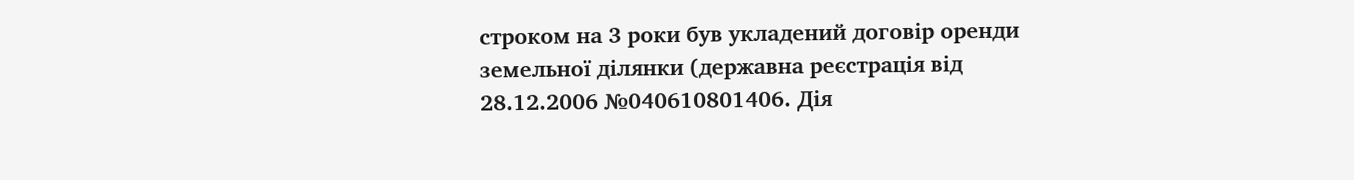строком на 3 роки був укладений договір оренди земельної ділянки (державна реєстрація від 28.12.2006 №040610801406. Дія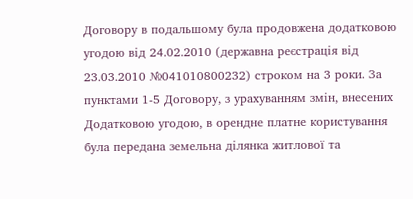Договору в подальшому була продовжена додатковою угодою від 24.02.2010 (державна реєстрація від 23.03.2010 №041010800232) строком на 3 роки. За пунктами 1-5 Договору, з урахуванням змін, внесених Додатковою угодою, в орендне платне користування була передана земельна ділянка житлової та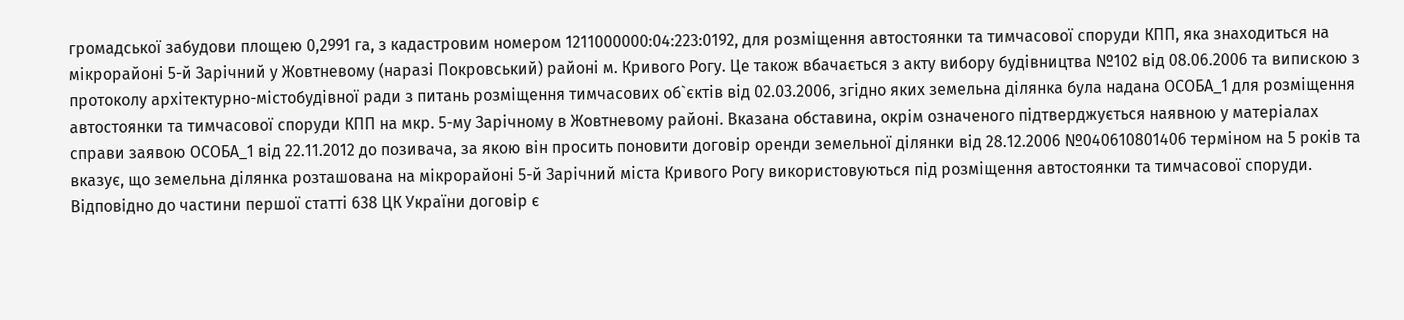громадської забудови площею 0,2991 га, з кадастровим номером 1211000000:04:223:0192, для розміщення автостоянки та тимчасової споруди КПП, яка знаходиться на мікрорайоні 5-й Зарічний у Жовтневому (наразі Покровський) районі м. Кривого Рогу. Це також вбачається з акту вибору будівництва №102 від 08.06.2006 та випискою з протоколу архітектурно-містобудівної ради з питань розміщення тимчасових об`єктів від 02.03.2006, згідно яких земельна ділянка була надана ОСОБА_1 для розміщення автостоянки та тимчасової споруди КПП на мкр. 5-му Зарічному в Жовтневому районі. Вказана обставина, окрім означеного підтверджується наявною у матеріалах справи заявою ОСОБА_1 від 22.11.2012 до позивача, за якою він просить поновити договір оренди земельної ділянки від 28.12.2006 №040610801406 терміном на 5 років та вказує, що земельна ділянка розташована на мікрорайоні 5-й Зарічний міста Кривого Рогу використовуються під розміщення автостоянки та тимчасової споруди. Відповідно до частини першої статті 638 ЦК України договір є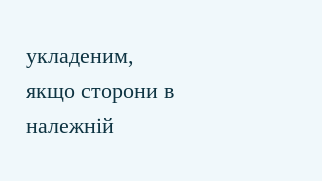укладеним, якщо сторони в належній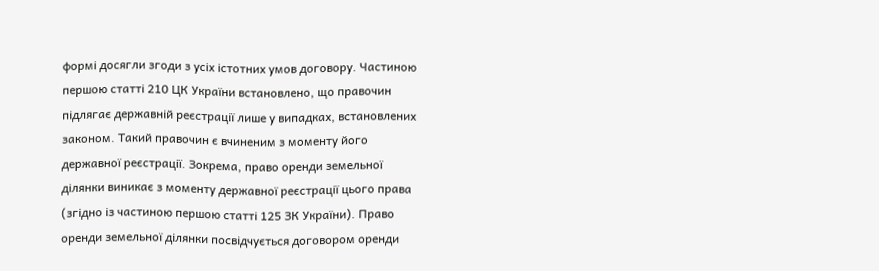формі досягли згоди з усіх істотних умов договору. Частиною першою статті 210 ЦК України встановлено, що правочин підлягає державній реєстрації лише у випадках, встановлених законом. Такий правочин є вчиненим з моменту його державної реєстрації. Зокрема, право оренди земельної ділянки виникає з моменту державної реєстрації цього права (згідно із частиною першою статті 125 ЗК України). Право оренди земельної ділянки посвідчується договором оренди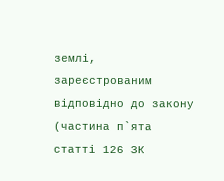землі, зареєстрованим відповідно до закону (частина п`ята статті 126 ЗК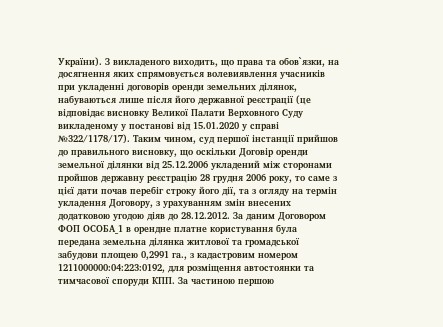України). З викладеного виходить, що права та обов`язки, на досягнення яких спрямовується волевиявлення учасників при укладенні договорів оренди земельних ділянок, набуваються лише після його державної реєстрації (це відповідає висновку Великої Палати Верховного Суду викладеному у постанові від 15.01.2020 у справі №322/1178/17). Таким чином, суд першої інстанції прийшов до правильного висновку, що оскільки Договір оренди земельної ділянки від 25.12.2006 укладений між сторонами пройшов державну реєстрацію 28 грудня 2006 року, то саме з цієї дати почав перебіг строку його дії, та з огляду на термін укладення Договору, з урахуванням змін внесених додатковою угодою діяв до 28.12.2012. За даним Договором ФОП ОСОБА_1 в орендне платне користування була передана земельна ділянка житлової та громадської забудови площею 0,2991 га., з кадастровим номером 1211000000:04:223:0192, для розміщення автостоянки та тимчасової споруди КПП. За частиною першою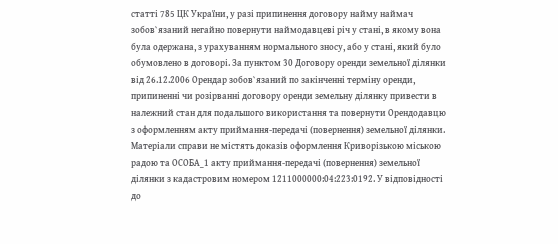статті 785 ЦК України, у разі припинення договору найму наймач зобов`язаний негайно повернути наймодавцеві річ у стані, в якому вона була одержана, з урахуванням нормального зносу, або у стані, який було обумовлено в договорі. За пунктом 30 Договору оренди земельної ділянки від 26.12.2006 Орендар зобов`язаний по закінченні терміну оренди, припиненні чи розірванні договору оренди земельну ділянку привести в належний стан для подальшого використання та повернути Орендодавцю з оформленням акту приймання-передачі (повернення) земельної ділянки. Матеріали справи не містять доказів оформлення Криворізькою міською радою та ОСОБА_1 акту приймання-передачі (повернення) земельної ділянки з кадастровим номером 1211000000:04:223:0192. У відповідності до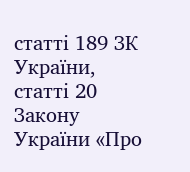статті 189 ЗК України, статті 20 Закону України «Про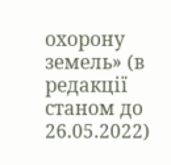охорону земель» (в редакції станом до 26.05.2022)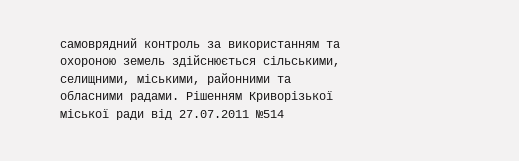самоврядний контроль за використанням та охороною земель здійснюється сільськими, селищними, міськими, районними та обласними радами. Рішенням Криворізької міської ради від 27.07.2011 №514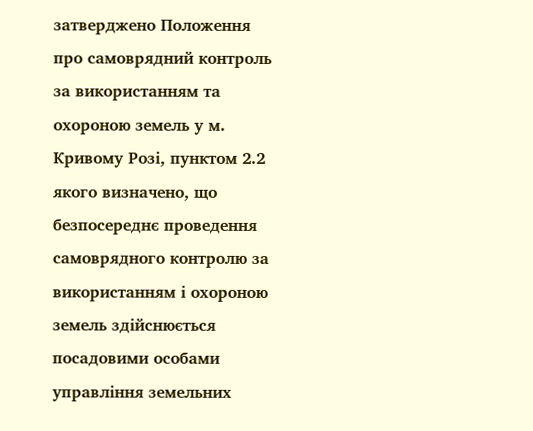затверджено Положення про самоврядний контроль за використанням та охороною земель у м. Кривому Розі, пунктом 2.2 якого визначено, що безпосереднє проведення самоврядного контролю за використанням і охороною земель здійснюється посадовими особами управління земельних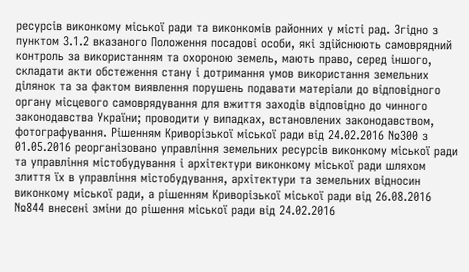ресурсів виконкому міської ради та виконкомів районних у місті рад. Згідно з пунктом 3.1.2 вказаного Положення посадові особи, які здійснюють самоврядний контроль за використанням та охороною земель, мають право, серед іншого, складати акти обстеження стану і дотримання умов використання земельних ділянок та за фактом виявлення порушень подавати матеріали до відповідного органу місцевого самоврядування для вжиття заходів відповідно до чинного законодавства України; проводити у випадках, встановлених законодавством, фотографування. Рішенням Криворізької міської ради від 24.02.2016 №300 з 01.05.2016 реорганізовано управління земельних ресурсів виконкому міської ради та управління містобудування і архітектури виконкому міської ради шляхом злиття їх в управління містобудування, архітектури та земельних відносин виконкому міської ради, а рішенням Криворізької міської ради від 26.08.2016 №844 внесені зміни до рішення міської ради від 24.02.2016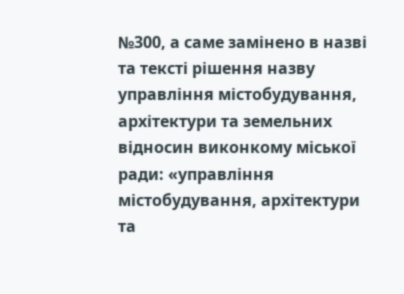№300, а саме замінено в назві та тексті рішення назву управління містобудування, архітектури та земельних відносин виконкому міської ради: «управління містобудування, архітектури та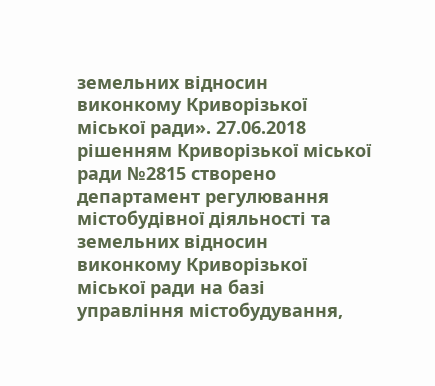земельних відносин виконкому Криворізької міської ради». 27.06.2018 рішенням Криворізької міської ради №2815 створено департамент регулювання містобудівної діяльності та земельних відносин виконкому Криворізької міської ради на базі управління містобудування,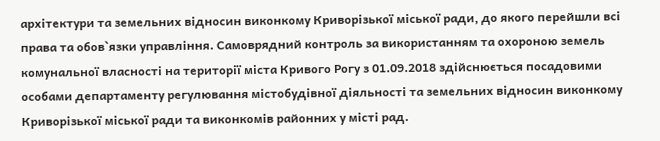архітектури та земельних відносин виконкому Криворізької міської ради, до якого перейшли всі права та обов`язки управління. Самоврядний контроль за використанням та охороною земель комунальної власності на території міста Кривого Рогу з 01.09.2018 здійснюється посадовими особами департаменту регулювання містобудівної діяльності та земельних відносин виконкому Криворізької міської ради та виконкомів районних у місті рад.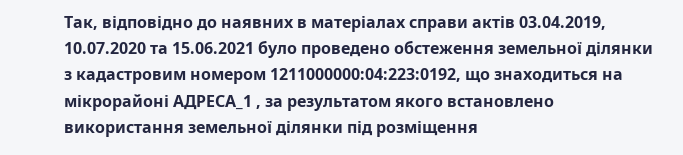Так, відповідно до наявних в матеріалах справи актів 03.04.2019, 10.07.2020 та 15.06.2021 було проведено обстеження земельної ділянки з кадастровим номером 1211000000:04:223:0192, що знаходиться на мікрорайоні АДРЕСА_1 , за результатом якого встановлено використання земельної ділянки під розміщення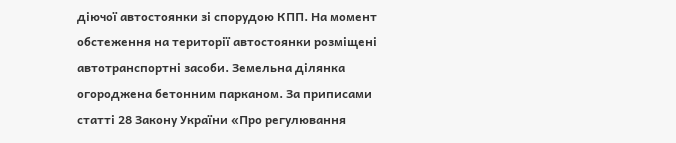діючої автостоянки зі спорудою КПП. На момент обстеження на території автостоянки розміщені автотранспортні засоби. Земельна ділянка огороджена бетонним парканом. За приписами статті 28 Закону України «Про регулювання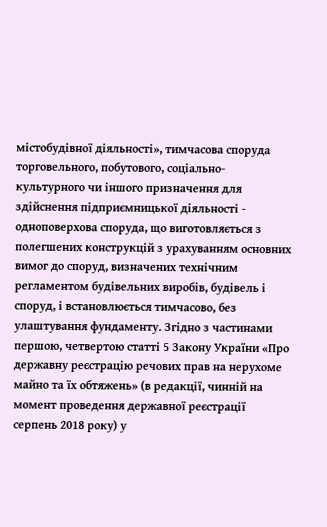містобудівної діяльності», тимчасова споруда торговельного, побутового, соціально-культурного чи іншого призначення для здійснення підприємницької діяльності - одноповерхова споруда, що виготовляється з полегшених конструкцій з урахуванням основних вимог до споруд, визначених технічним регламентом будівельних виробів, будівель і споруд, і встановлюється тимчасово, без улаштування фундаменту. Згідно з частинами першою, четвертою статті 5 Закону України «Про державну реєстрацію речових прав на нерухоме майно та їх обтяжень» (в редакції, чинній на момент проведення державної реєстрації серпень 2018 року) у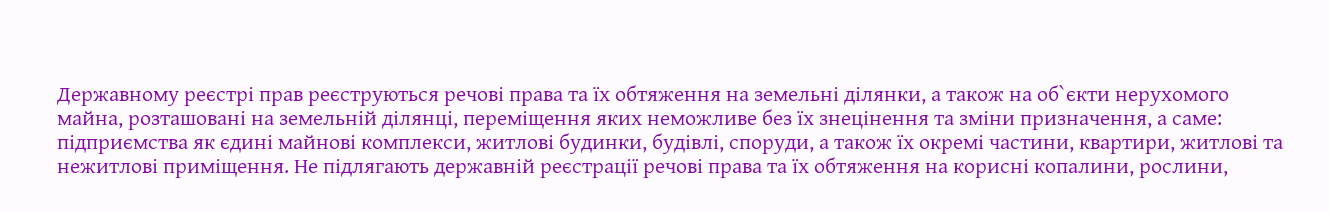Державному реєстрі прав реєструються речові права та їх обтяження на земельні ділянки, а також на об`єкти нерухомого майна, розташовані на земельній ділянці, переміщення яких неможливе без їх знецінення та зміни призначення, а саме: підприємства як єдині майнові комплекси, житлові будинки, будівлі, споруди, а також їх окремі частини, квартири, житлові та нежитлові приміщення. Не підлягають державній реєстрації речові права та їх обтяження на корисні копалини, рослини,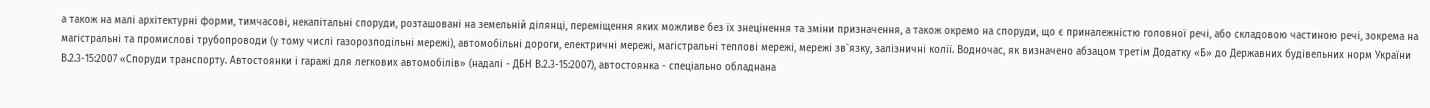а також на малі архітектурні форми, тимчасові, некапітальні споруди, розташовані на земельній ділянці, переміщення яких можливе без їх знецінення та зміни призначення, а також окремо на споруди, що є приналежністю головної речі, або складовою частиною речі, зокрема на магістральні та промислові трубопроводи (у тому числі газорозподільні мережі), автомобільні дороги, електричні мережі, магістральні теплові мережі, мережі зв`язку, залізничні колії. Водночас, як визначено абзацом третім Додатку «Б» до Державних будівельних норм України В.2.3-15:2007 «Споруди транспорту. Автостоянки і гаражі для легкових автомобілів» (надалі - ДБН В.2.3-15:2007), автостоянка - спеціально обладнана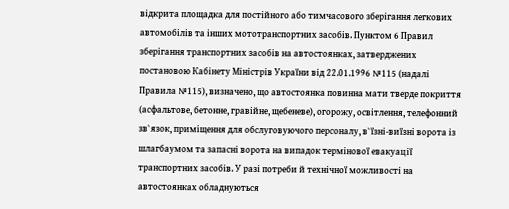відкрита площадка для постійного або тимчасового зберігання легкових автомобілів та інших мототранспортних засобів. Пунктом 6 Правил зберігання транспортних засобів на автостоянках, затверджених постановою Кабінету Міністрів України від 22.01.1996 №115 (надалі Правила №115), визначено, що автостоянка повинна мати тверде покриття (асфальтове, бетонне, гравійне, щебеневе), огорожу, освітлення, телефонний зв`язок, приміщення для обслуговуючого персоналу, в`їзні-виїзні ворота із шлагбаумом та запасні ворота на випадок термінової евакуації транспортних засобів. У разі потреби й технічної можливості на автостоянках обладнуються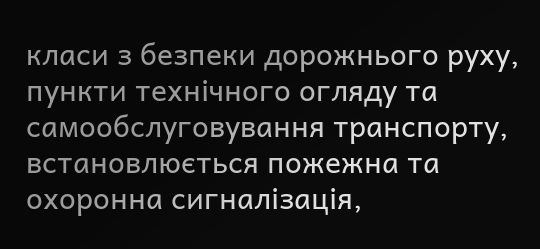класи з безпеки дорожнього руху, пункти технічного огляду та самообслуговування транспорту, встановлюється пожежна та охоронна сигналізація,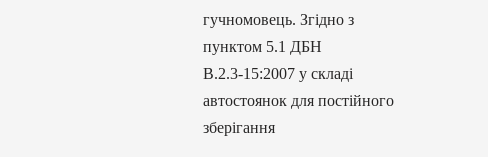гучномовець. Згідно з пунктом 5.1 ДБН В.2.3-15:2007 у складі автостоянок для постійного зберігання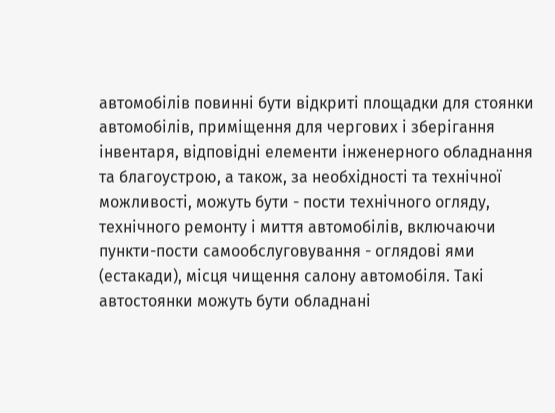автомобілів повинні бути відкриті площадки для стоянки автомобілів, приміщення для чергових і зберігання інвентаря, відповідні елементи інженерного обладнання та благоустрою, а також, за необхідності та технічної можливості, можуть бути - пости технічного огляду, технічного ремонту і миття автомобілів, включаючи пункти-пости самообслуговування - оглядові ями (естакади), місця чищення салону автомобіля. Такі автостоянки можуть бути обладнані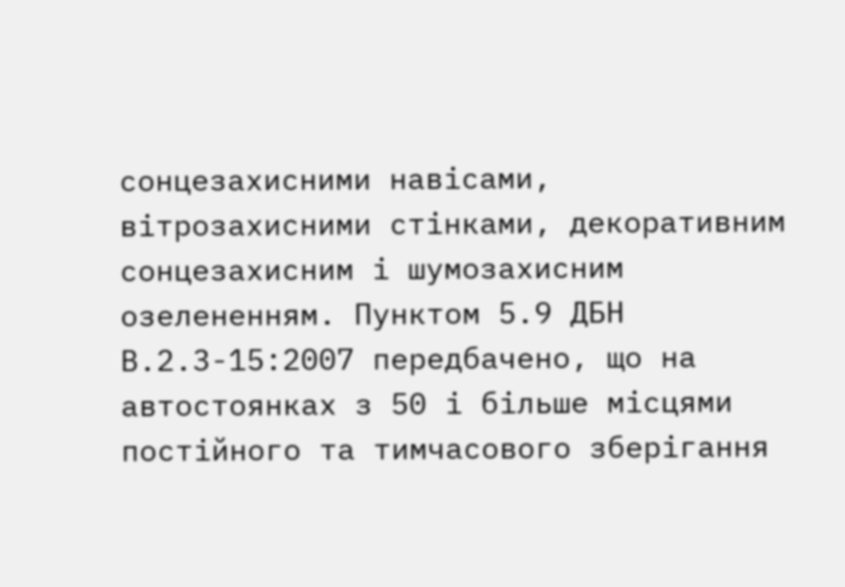сонцезахисними навісами, вітрозахисними стінками, декоративним сонцезахисним і шумозахисним озелененням. Пунктом 5.9 ДБН В.2.3-15:2007 передбачено, що на автостоянках з 50 і більше місцями постійного та тимчасового зберігання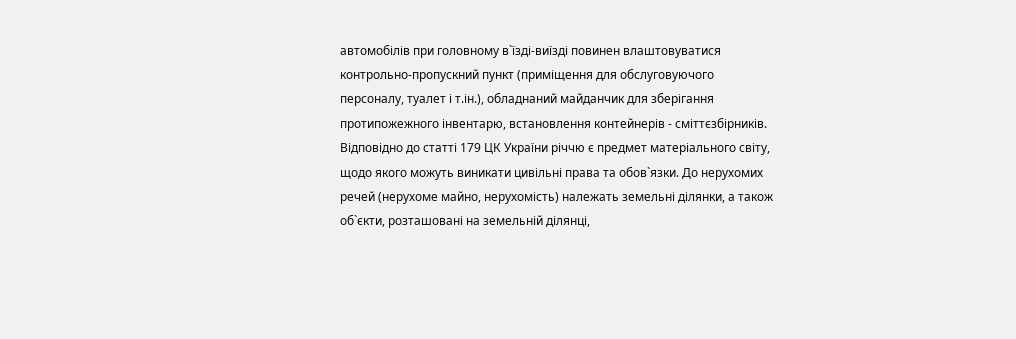автомобілів при головному в`їзді-виїзді повинен влаштовуватися контрольно-пропускний пункт (приміщення для обслуговуючого персоналу, туалет і т.ін.), обладнаний майданчик для зберігання протипожежного інвентарю, встановлення контейнерів - сміттєзбірників. Відповідно до статті 179 ЦК України річчю є предмет матеріального світу, щодо якого можуть виникати цивільні права та обов`язки. До нерухомих речей (нерухоме майно, нерухомість) належать земельні ділянки, а також об`єкти, розташовані на земельній ділянці,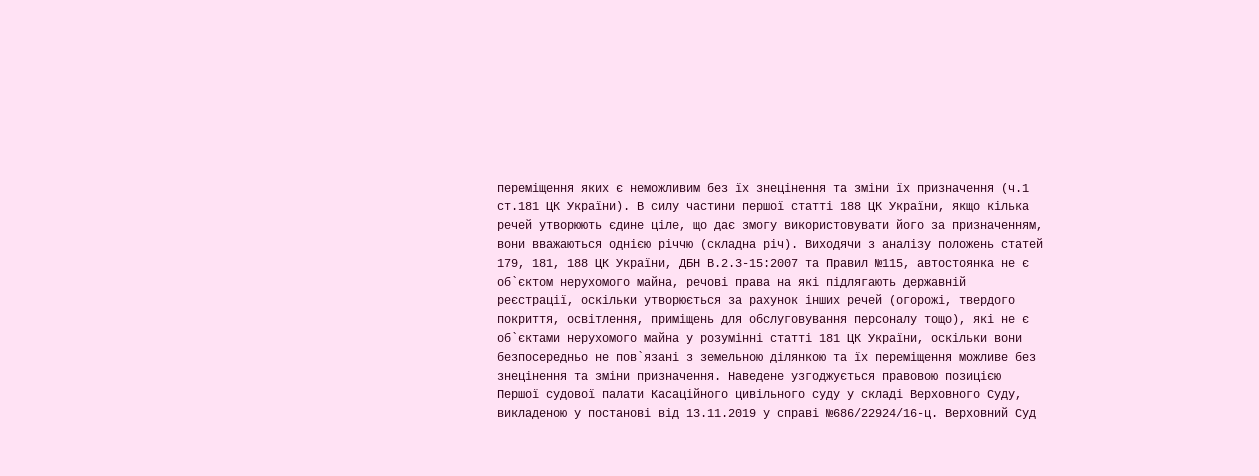переміщення яких є неможливим без їх знецінення та зміни їх призначення (ч.1 ст.181 ЦК України). В силу частини першої статті 188 ЦК України, якщо кілька речей утворюють єдине ціле, що дає змогу використовувати його за призначенням, вони вважаються однією річчю (складна річ). Виходячи з аналізу положень статей 179, 181, 188 ЦК України, ДБН В.2.3-15:2007 та Правил №115, автостоянка не є об`єктом нерухомого майна, речові права на які підлягають державній реєстрації, оскільки утворюється за рахунок інших речей (огорожі, твердого покриття, освітлення, приміщень для обслуговування персоналу тощо), які не є об`єктами нерухомого майна у розумінні статті 181 ЦК України, оскільки вони безпосередньо не пов`язані з земельною ділянкою та їх переміщення можливе без знецінення та зміни призначення. Наведене узгоджується правовою позицією Першої судової палати Касаційного цивільного суду у складі Верховного Суду, викладеною у постанові від 13.11.2019 у справі №686/22924/16-ц. Верховний Суд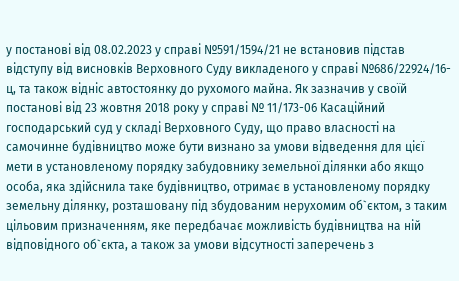у постанові від 08.02.2023 у справі №591/1594/21 не встановив підстав відступу від висновків Верховного Суду викладеного у справі №686/22924/16-ц, та також відніс автостоянку до рухомого майна. Як зазначив у своїй постанові від 23 жовтня 2018 року у справі № 11/173-06 Касаційний господарський суд у складі Верховного Суду, що право власності на самочинне будівництво може бути визнано за умови відведення для цієї мети в установленому порядку забудовнику земельної ділянки або якщо особа, яка здійснила таке будівництво, отримає в установленому порядку земельну ділянку, розташовану під збудованим нерухомим об`єктом, з таким цільовим призначенням, яке передбачає можливість будівництва на ній відповідного об`єкта, а також за умови відсутності заперечень з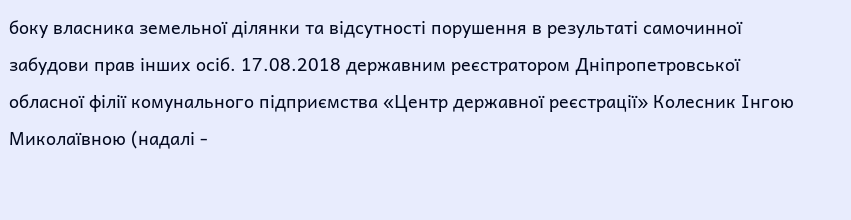боку власника земельної ділянки та відсутності порушення в результаті самочинної забудови прав інших осіб. 17.08.2018 державним реєстратором Дніпропетровської обласної філії комунального підприємства «Центр державної реєстрації» Колесник Інгою Миколаївною (надалі -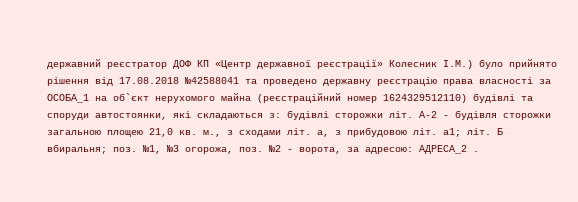державний реєстратор ДОФ КП «Центр державної реєстрації» Колесник І.М.) було прийнято рішення від 17.08.2018 №42588041 та проведено державну реєстрацію права власності за ОСОБА_1 на об`єкт нерухомого майна (реєстраційний номер 1624329512110) будівлі та споруди автостоянки, які складаються з: будівлі сторожки літ. А-2 - будівля сторожки загальною площею 21,0 кв. м., з сходами літ. а, з прибудовою літ. а1; літ. Б вбиральня; поз. №1, №3 огорожа, поз. №2 - ворота, за адресою: АДРЕСА_2 .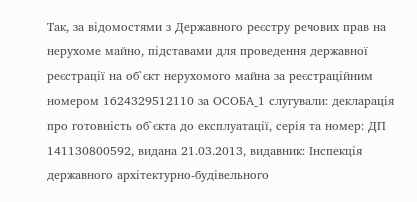Так, за відомостями з Державного реєстру речових прав на нерухоме майно, підставами для проведення державної реєстрації на об`єкт нерухомого майна за реєстраційним номером 1624329512110 за ОСОБА_1 слугували: декларація про готовність об`єкта до експлуатації, серія та номер: ДП 141130800592, видана 21.03.2013, видавник: Інспекція державного архітектурно-будівельного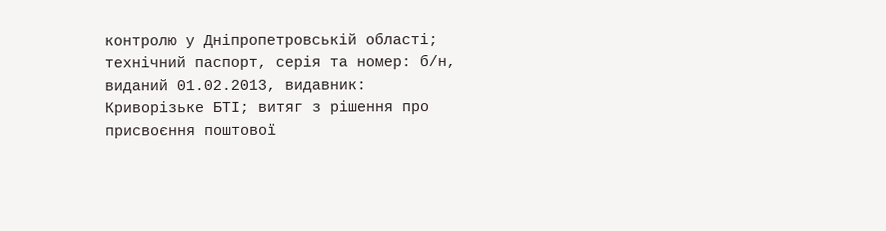контролю у Дніпропетровській області; технічний паспорт, серія та номер: б/н, виданий 01.02.2013, видавник: Криворізьке БТІ; витяг з рішення про присвоєння поштової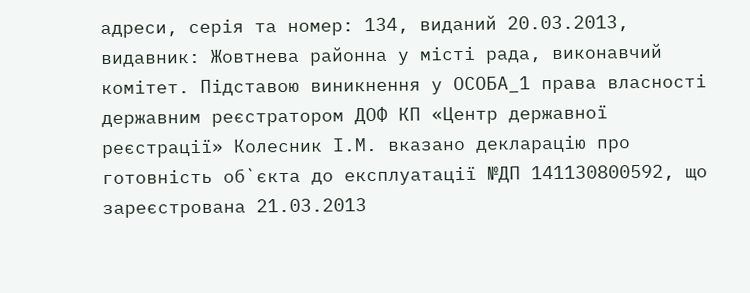адреси, серія та номер: 134, виданий 20.03.2013, видавник: Жовтнева районна у місті рада, виконавчий комітет. Підставою виникнення у ОСОБА_1 права власності державним реєстратором ДОФ КП «Центр державної реєстрації» Колесник І.М. вказано декларацію про готовність об`єкта до експлуатації №ДП 141130800592, що зареєстрована 21.03.2013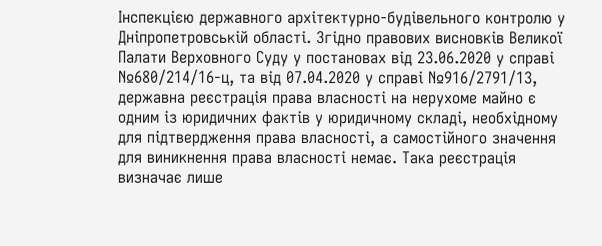Інспекцією державного архітектурно-будівельного контролю у Дніпропетровській області. Згідно правових висновків Великої Палати Верховного Суду у постановах від 23.06.2020 у справі №680/214/16-ц, та від 07.04.2020 у справі №916/2791/13, державна реєстрація права власності на нерухоме майно є одним із юридичних фактів у юридичному складі, необхідному для підтвердження права власності, а самостійного значення для виникнення права власності немає. Така реєстрація визначає лише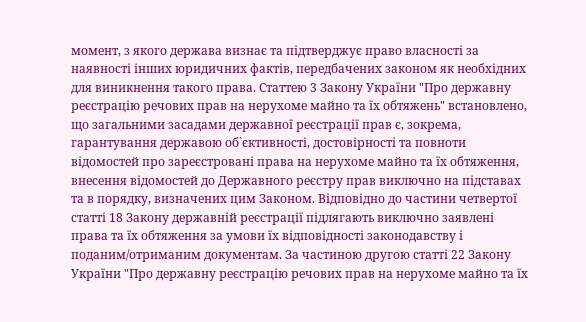момент, з якого держава визнає та підтверджує право власності за наявності інших юридичних фактів, передбачених законом як необхідних для виникнення такого права. Статтею 3 Закону України "Про державну реєстрацію речових прав на нерухоме майно та їх обтяжень" встановлено, що загальними засадами державної реєстрації прав є, зокрема, гарантування державою об`єктивності, достовірності та повноти відомостей про зареєстровані права на нерухоме майно та їх обтяження, внесення відомостей до Державного реєстру прав виключно на підставах та в порядку, визначених цим Законом. Відповідно до частини четвертої статті 18 Закону державній реєстрації підлягають виключно заявлені права та їх обтяження за умови їх відповідності законодавству і поданим/отриманим документам. За частиною другою статті 22 Закону України "Про державну реєстрацію речових прав на нерухоме майно та їх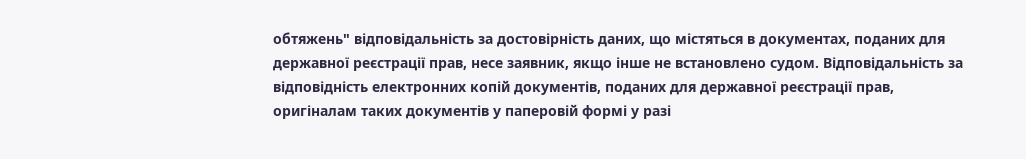обтяжень" відповідальність за достовірність даних, що містяться в документах, поданих для державної реєстрації прав, несе заявник, якщо інше не встановлено судом. Відповідальність за відповідність електронних копій документів, поданих для державної реєстрації прав, оригіналам таких документів у паперовій формі у разі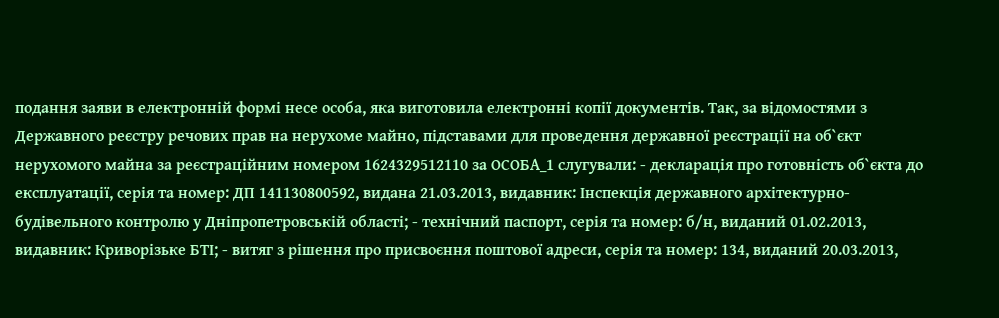подання заяви в електронній формі несе особа, яка виготовила електронні копії документів. Так, за відомостями з Державного реєстру речових прав на нерухоме майно, підставами для проведення державної реєстрації на об`єкт нерухомого майна за реєстраційним номером 1624329512110 за ОСОБА_1 слугували: - декларація про готовність об`єкта до експлуатації, серія та номер: ДП 141130800592, видана 21.03.2013, видавник: Інспекція державного архітектурно-будівельного контролю у Дніпропетровській області; - технічний паспорт, серія та номер: б/н, виданий 01.02.2013, видавник: Криворізьке БТІ; - витяг з рішення про присвоєння поштової адреси, серія та номер: 134, виданий 20.03.2013,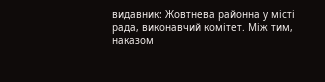видавник: Жовтнева районна у місті рада, виконавчий комітет. Між тим, наказом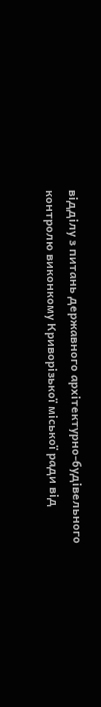відділу з питань державного архітектурно-будівельного контролю виконкому Криворізької міської ради від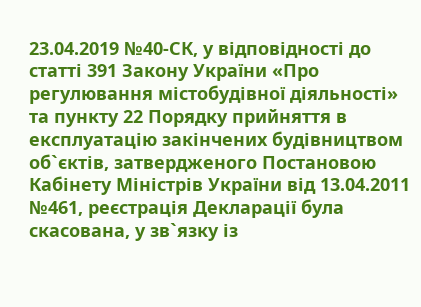23.04.2019 №40-СК, у відповідності до статті 391 Закону України «Про регулювання містобудівної діяльності» та пункту 22 Порядку прийняття в експлуатацію закінчених будівництвом об`єктів, затвердженого Постановою Кабінету Міністрів України від 13.04.2011 №461, реєстрація Декларації була скасована, у зв`язку із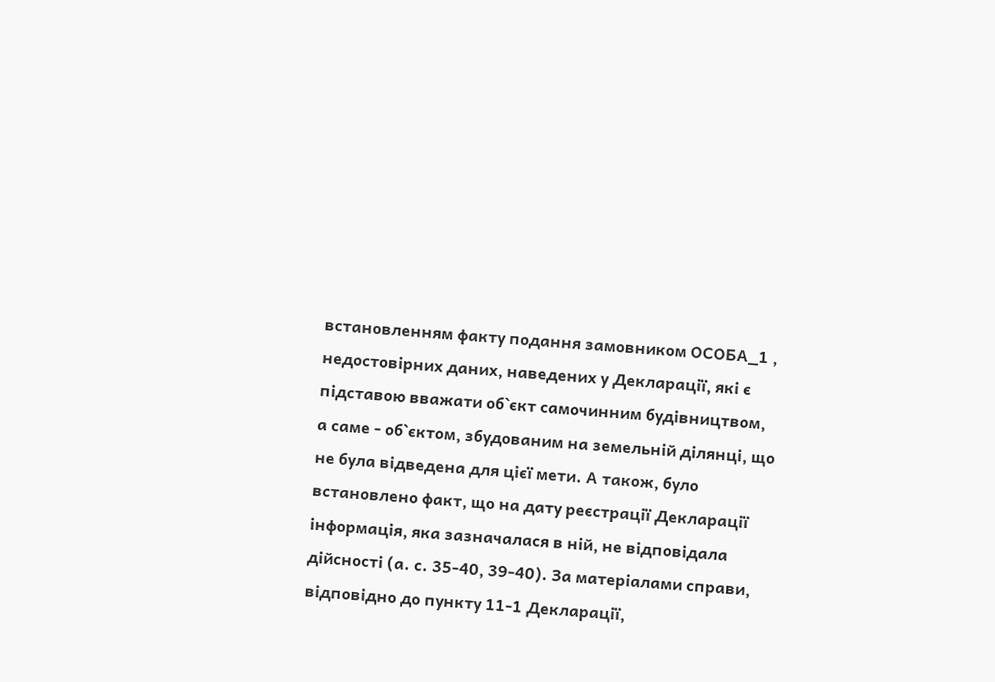встановленням факту подання замовником ОСОБА_1 , недостовірних даних, наведених у Декларації, які є підставою вважати об`єкт самочинним будівництвом, а саме - об`єктом, збудованим на земельній ділянці, що не була відведена для цієї мети. А також, було встановлено факт, що на дату реєстрації Декларації інформація, яка зазначалася в ній, не відповідала дійсності (а. с. 35-40, 39-40). За матеріалами справи, відповідно до пункту 11-1 Декларації,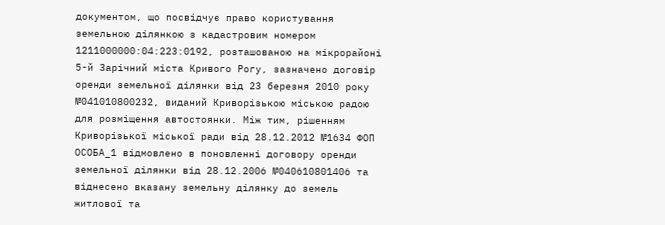документом, що посвідчує право користування земельною ділянкою з кадастровим номером 1211000000:04:223:0192, розташованою на мікрорайоні 5-й Зарічний міста Кривого Рогу, зазначено договір оренди земельної ділянки від 23 березня 2010 року №041010800232, виданий Криворізькою міською радою для розміщення автостоянки. Між тим, рішенням Криворізької міської ради від 28.12.2012 №1634 ФОП ОСОБА_1 відмовлено в поновленні договору оренди земельної ділянки від 28.12.2006 №040610801406 та віднесено вказану земельну ділянку до земель житлової та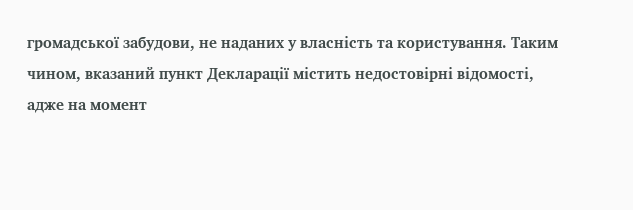громадської забудови, не наданих у власність та користування. Таким чином, вказаний пункт Декларації містить недостовірні відомості, адже на момент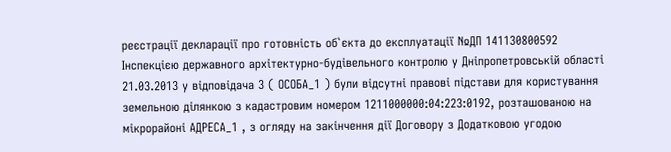реєстрації декларації про готовність об`єкта до експлуатації №ДП 141130800592 Інспекцією державного архітектурно-будівельного контролю у Дніпропетровській області 21.03.2013 у відповідача 3 ( ОСОБА_1 ) були відсутні правові підстави для користування земельною ділянкою з кадастровим номером 1211000000:04:223:0192, розташованою на мікрорайоні АДРЕСА_1 , з огляду на закінчення дії Договору з Додатковою угодою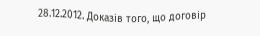28.12.2012. Доказів того, що договір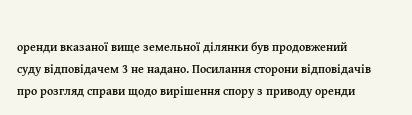оренди вказаної вище земельної ділянки був продовжений суду відповідачем 3 не надано. Посилання сторони відповідачів про розгляд справи щодо вирішення спору з приводу оренди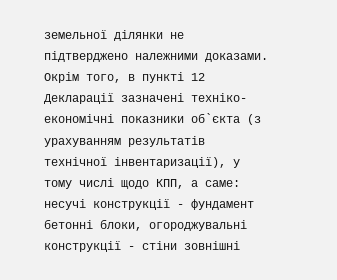земельної ділянки не підтверджено належними доказами. Окрім того, в пункті 12 Декларації зазначені техніко-економічні показники об`єкта (з урахуванням результатів технічної інвентаризації), у тому числі щодо КПП, а саме: несучі конструкції - фундамент бетонні блоки, огороджувальні конструкції - стіни зовнішні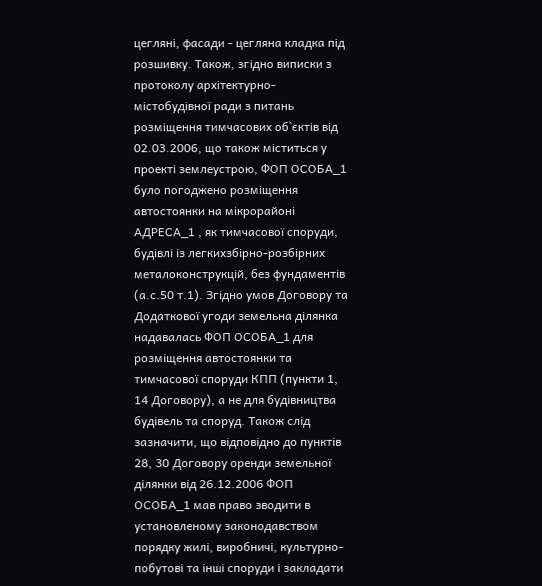цегляні, фасади - цегляна кладка під розшивку. Також, згідно виписки з протоколу архітектурно-містобудівної ради з питань розміщення тимчасових об`єктів від 02.03.2006, що також міститься у проекті землеустрою, ФОП ОСОБА_1 було погоджено розміщення автостоянки на мікрорайоні АДРЕСА_1 , як тимчасової споруди, будівлі із легкихзбірно-розбірних металоконструкцій, без фундаментів (а.с.50 т.1). Згідно умов Договору та Додаткової угоди земельна ділянка надавалась ФОП ОСОБА_1 для розміщення автостоянки та тимчасової споруди КПП (пункти 1, 14 Договору), а не для будівництва будівель та споруд. Також слід зазначити, що відповідно до пунктів 28, 30 Договору оренди земельної ділянки від 26.12.2006 ФОП ОСОБА_1 мав право зводити в установленому законодавством порядку жилі, виробничі, культурно-побутові та інші споруди і закладати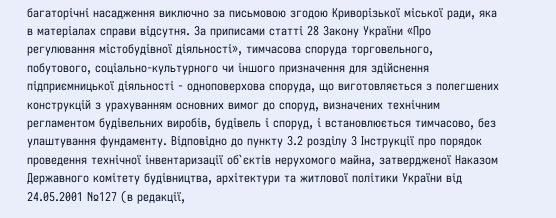багаторічні насадження виключно за письмовою згодою Криворізької міської ради, яка в матеріалах справи відсутня. За приписами статті 28 Закону України «Про регулювання містобудівної діяльності», тимчасова споруда торговельного, побутового, соціально-культурного чи іншого призначення для здійснення підприємницької діяльності - одноповерхова споруда, що виготовляється з полегшених конструкцій з урахуванням основних вимог до споруд, визначених технічним регламентом будівельних виробів, будівель і споруд, і встановлюється тимчасово, без улаштування фундаменту. Відповідно до пункту 3.2 розділу 3 Інструкції про порядок проведення технічної інвентаризації об`єктів нерухомого майна, затвердженої Наказом Державного комітету будівництва, архітектури та житлової політики України від 24.05.2001 №127 (в редакції,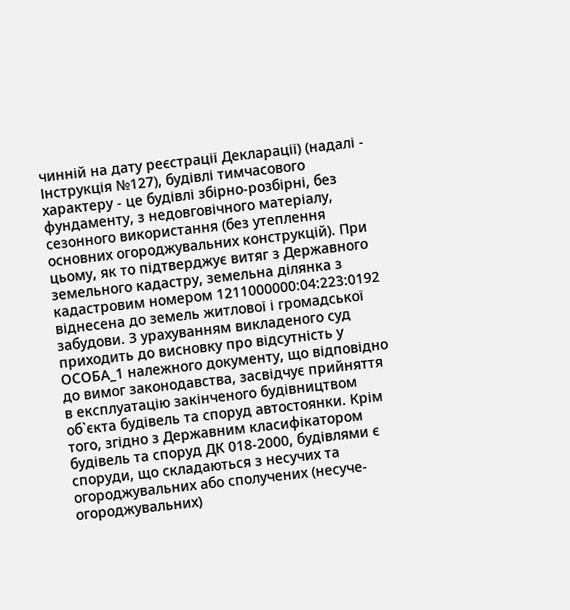чинній на дату реєстрації Декларації) (надалі - Інструкція №127), будівлі тимчасового характеру - це будівлі збірно-розбірні, без фундаменту, з недовговічного матеріалу, сезонного використання (без утеплення основних огороджувальних конструкцій). При цьому, як то підтверджує витяг з Державного земельного кадастру, земельна ділянка з кадастровим номером 1211000000:04:223:0192 віднесена до земель житлової і громадської забудови. З урахуванням викладеного суд приходить до висновку про відсутність у ОСОБА_1 належного документу, що відповідно до вимог законодавства, засвідчує прийняття в експлуатацію закінченого будівництвом об`єкта будівель та споруд автостоянки. Крім того, згідно з Державним класифікатором будівель та споруд ДК 018-2000, будівлями є споруди, що складаються з несучих та огороджувальних або сполучених (несуче-огороджувальних)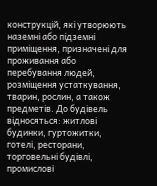конструкцій, які утворюють наземні або підземні приміщення, призначені для проживання або перебування людей, розміщення устаткування, тварин, рослин, а також предметів. До будівель відносяться: житлові будинки, гуртожитки, готелі, ресторани, торговельні будівлі, промислові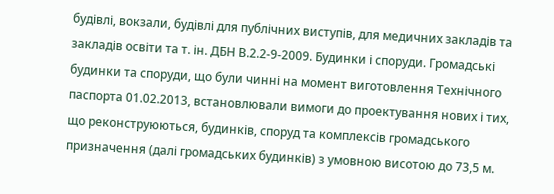будівлі, вокзали, будівлі для публічних виступів, для медичних закладів та закладів освіти та т. ін. ДБН В.2.2-9-2009. Будинки і споруди. Громадські будинки та споруди, що були чинні на момент виготовлення Технічного паспорта 01.02.2013, встановлювали вимоги до проектування нових і тих, що реконструюються, будинків, споруд та комплексів громадського призначення (далі громадських будинків) з умовною висотою до 73,5 м.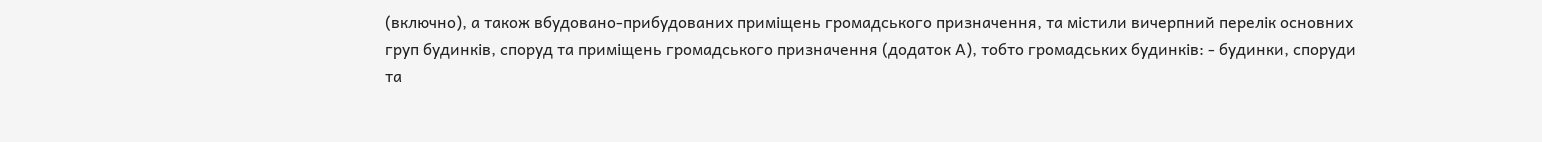(включно), а також вбудовано-прибудованих приміщень громадського призначення, та містили вичерпний перелік основних груп будинків, споруд та приміщень громадського призначення (додаток А), тобто громадських будинків: - будинки, споруди та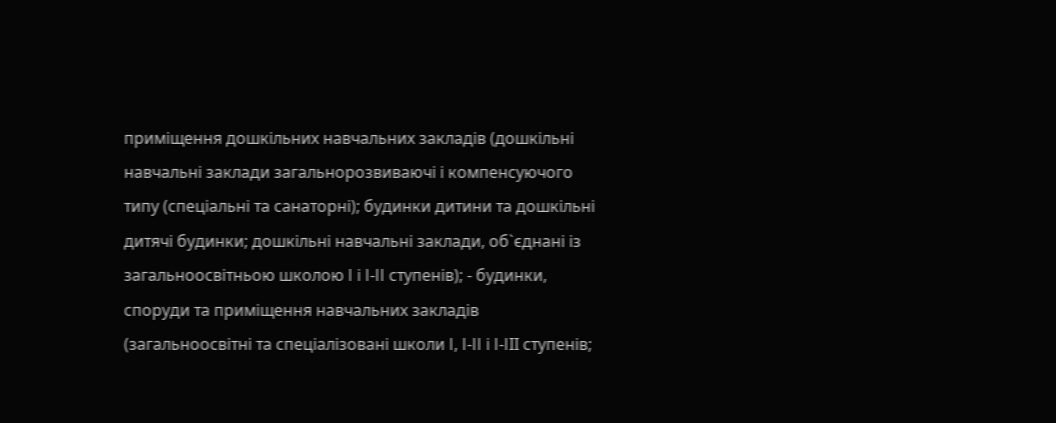приміщення дошкільних навчальних закладів (дошкільні навчальні заклади загальнорозвиваючі і компенсуючого типу (спеціальні та санаторні); будинки дитини та дошкільні дитячі будинки; дошкільні навчальні заклади, об`єднані із загальноосвітньою школою І і І-ІІ ступенів); - будинки, споруди та приміщення навчальних закладів (загальноосвітні та спеціалізовані школи І, І-ІІ і І-ІII ступенів;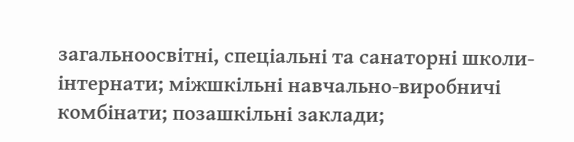загальноосвітні, спеціальні та санаторні школи-інтернати; міжшкільні навчально-виробничі комбінати; позашкільні заклади;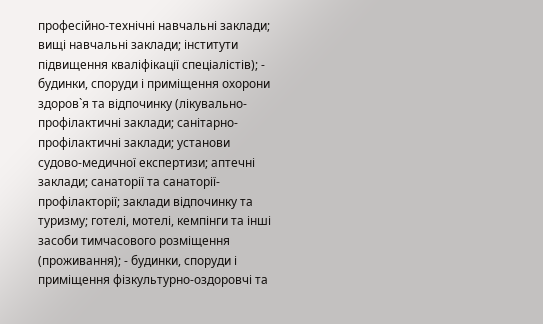професійно-технічні навчальні заклади; вищі навчальні заклади; інститути підвищення кваліфікації спеціалістів); - будинки, споруди і приміщення охорони здоров`я та відпочинку (лікувально-профілактичні заклади; санітарно-профілактичні заклади; установи судово-медичної експертизи; аптечні заклади; санаторії та санаторії-профілакторії; заклади відпочинку та туризму; готелі, мотелі, кемпінги та інші засоби тимчасового розміщення (проживання); - будинки, споруди і приміщення фізкультурно-оздоровчі та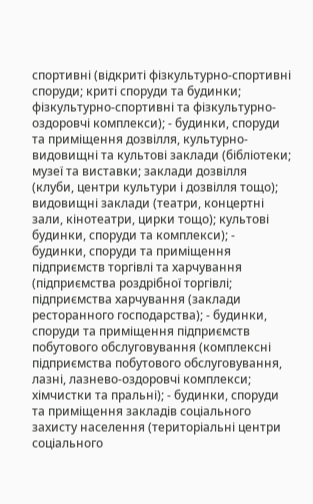спортивні (відкриті фізкультурно-спортивні споруди; криті споруди та будинки; фізкультурно-спортивні та фізкультурно-оздоровчі комплекси); - будинки, споруди та приміщення дозвілля, культурно-видовищні та культові заклади (бібліотеки; музеї та виставки; заклади дозвілля (клуби, центри культури і дозвілля тощо); видовищні заклади (театри, концертні зали, кінотеатри, цирки тощо); культові будинки, споруди та комплекси); - будинки, споруди та приміщення підприємств торгівлі та харчування (підприємства роздрібної торгівлі; підприємства харчування (заклади ресторанного господарства); - будинки, споруди та приміщення підприємств побутового обслуговування (комплексні підприємства побутового обслуговування, лазні, лазнево-оздоровчі комплекси; хімчистки та пральні); - будинки, споруди та приміщення закладів соціального захисту населення (територіальні центри соціального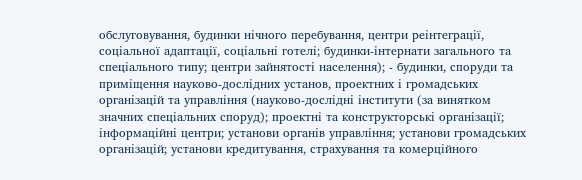обслуговування, будинки нічного перебування, центри реінтеграції, соціальної адаптації, соціальні готелі; будинки-інтернати загального та спеціального типу; центри зайнятості населення); - будинки, споруди та приміщення науково-дослідних установ, проектних і громадських організацій та управління (науково-дослідні інститути (за винятком значних спеціальних споруд); проектні та конструкторські організації; інформаційні центри; установи органів управління; установи громадських організацій; установи кредитування, страхування та комерційного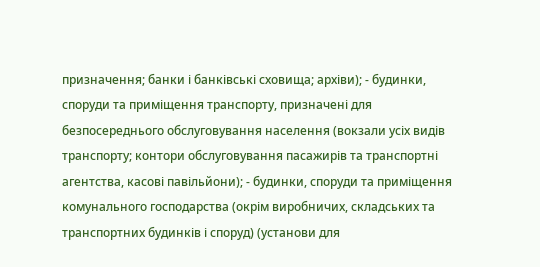призначення; банки і банківські сховища; архіви); - будинки, споруди та приміщення транспорту, призначені для безпосереднього обслуговування населення (вокзали усіх видів транспорту; контори обслуговування пасажирів та транспортні агентства, касові павільйони); - будинки, споруди та приміщення комунального господарства (окрім виробничих, складських та транспортних будинків і споруд) (установи для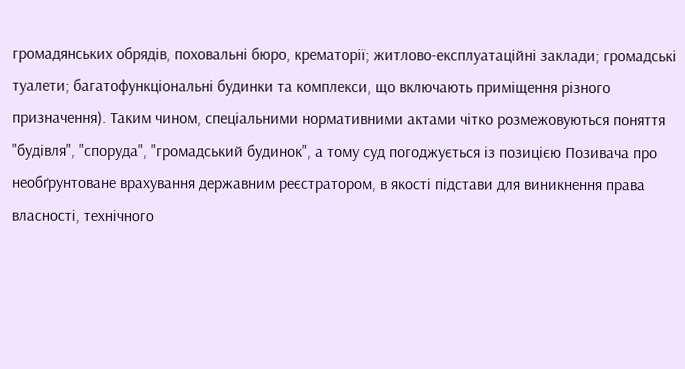громадянських обрядів, поховальні бюро, крематорії; житлово-експлуатаційні заклади; громадські туалети; багатофункціональні будинки та комплекси, що включають приміщення різного призначення). Таким чином, спеціальними нормативними актами чітко розмежовуються поняття "будівля", "споруда", "громадський будинок", а тому суд погоджується із позицією Позивача про необґрунтоване врахування державним реєстратором, в якості підстави для виникнення права власності, технічного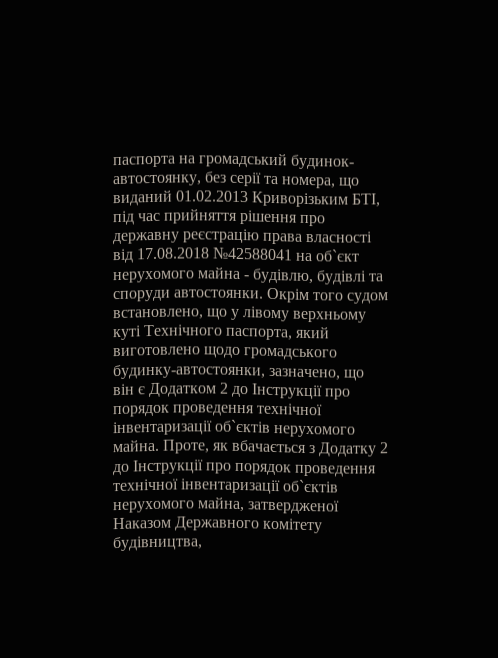паспорта на громадський будинок-автостоянку, без серії та номера, що виданий 01.02.2013 Криворізьким БТІ, під час прийняття рішення про державну реєстрацію права власності від 17.08.2018 №42588041 на об`єкт нерухомого майна - будівлю, будівлі та споруди автостоянки. Окрім того судом встановлено, що у лівому верхньому куті Технічного паспорта, який виготовлено щодо громадського будинку-автостоянки, зазначено, що він є Додатком 2 до Інструкції про порядок проведення технічної інвентаризації об`єктів нерухомого майна. Проте, як вбачається з Додатку 2 до Інструкції про порядок проведення технічної інвентаризації об`єктів нерухомого майна, затвердженої Наказом Державного комітету будівництва,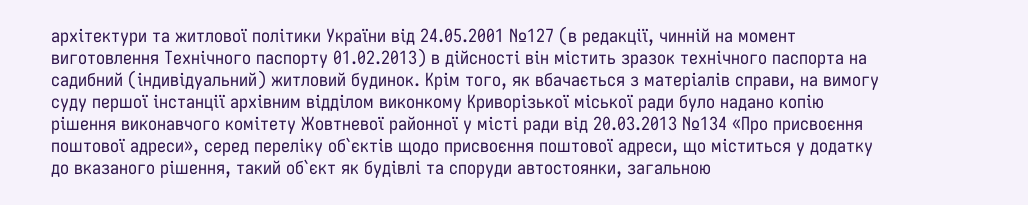архітектури та житлової політики України від 24.05.2001 №127 (в редакції, чинній на момент виготовлення Технічного паспорту 01.02.2013) в дійсності він містить зразок технічного паспорта на садибний (індивідуальний) житловий будинок. Крім того, як вбачається з матеріалів справи, на вимогу суду першої інстанції архівним відділом виконкому Криворізької міської ради було надано копію рішення виконавчого комітету Жовтневої районної у місті ради від 20.03.2013 №134 «Про присвоєння поштової адреси», серед переліку об`єктів щодо присвоєння поштової адреси, що міститься у додатку до вказаного рішення, такий об`єкт як будівлі та споруди автостоянки, загальною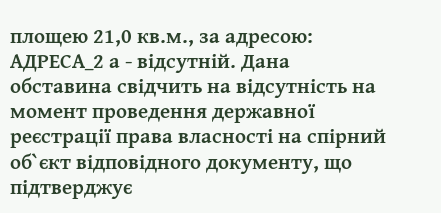площею 21,0 кв.м., за адресою: АДРЕСА_2 а - відсутній. Дана обставина свідчить на відсутність на момент проведення державної реєстрації права власності на спірний об`єкт відповідного документу, що підтверджує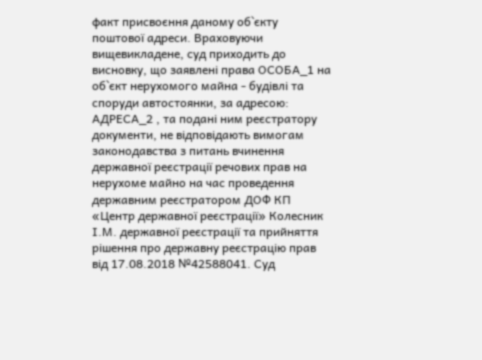факт присвоєння даному об`єкту поштової адреси. Враховуючи вищевикладене, суд приходить до висновку, що заявлені права ОСОБА_1 на об`єкт нерухомого майна - будівлі та споруди автостоянки, за адресою: АДРЕСА_2 , та подані ним реєстратору документи, не відповідають вимогам законодавства з питань вчинення державної реєстрації речових прав на нерухоме майно на час проведення державним реєстратором ДОФ КП «Центр державної реєстрації» Колесник І.М. державної реєстрації та прийняття рішення про державну реєстрацію прав від 17.08.2018 №42588041. Суд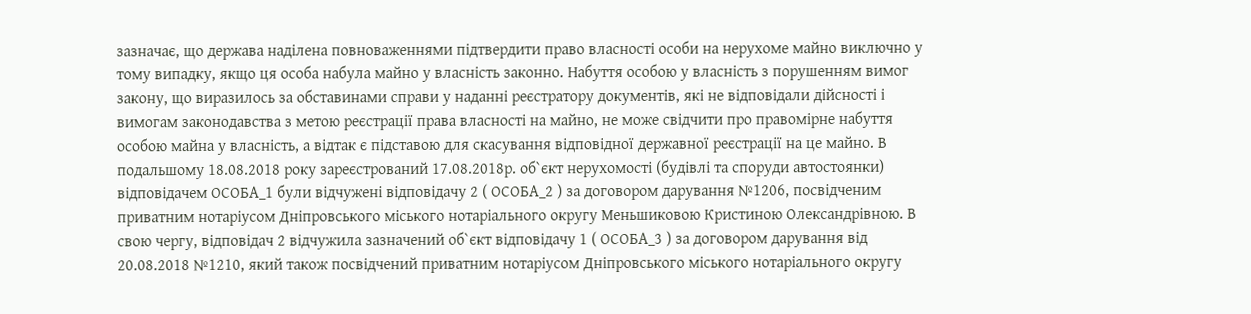зазначає, що держава наділена повноваженнями підтвердити право власності особи на нерухоме майно виключно у тому випадку, якщо ця особа набула майно у власність законно. Набуття особою у власність з порушенням вимог закону, що виразилось за обставинами справи у наданні реєстратору документів, які не відповідали дійсності і вимогам законодавства з метою реєстрації права власності на майно, не може свідчити про правомірне набуття особою майна у власність, а відтак є підставою для скасування відповідної державної реєстрації на це майно. В подальшому 18.08.2018 року зареєстрований 17.08.2018р. об`єкт нерухомості (будівлі та споруди автостоянки) відповідачем ОСОБА_1 були відчужені відповідачу 2 ( ОСОБА_2 ) за договором дарування №1206, посвідченим приватним нотаріусом Дніпровського міського нотаріального округу Меньшиковою Кристиною Олександрівною. В свою чергу, відповідач 2 відчужила зазначений об`єкт відповідачу 1 ( ОСОБА_3 ) за договором дарування від 20.08.2018 №1210, який також посвідчений приватним нотаріусом Дніпровського міського нотаріального округу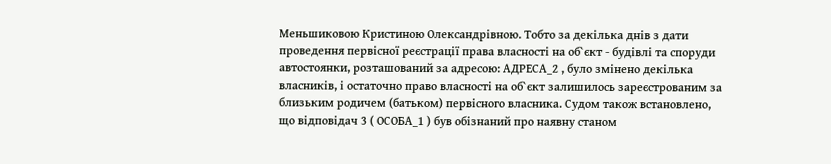Меньшиковою Кристиною Олександрівною. Тобто за декілька днів з дати проведення первісної реєстрації права власності на об`єкт - будівлі та споруди автостоянки, розташований за адресою: АДРЕСА_2 , було змінено декілька власників, і остаточно право власності на об`єкт залишилось зареєстрованим за близьким родичем (батьком) первісного власника. Судом також встановлено, що відповідач 3 ( ОСОБА_1 ) був обізнаний про наявну станом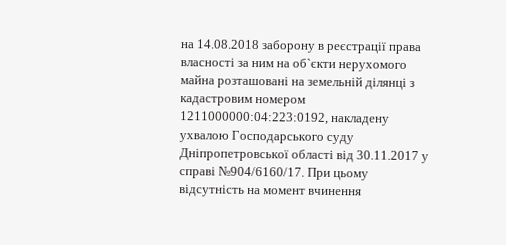на 14.08.2018 заборону в реєстрації права власності за ним на об`єкти нерухомого майна розташовані на земельній ділянці з кадастровим номером 1211000000:04:223:0192, накладену ухвалою Господарського суду Дніпропетровської області від 30.11.2017 у справі №904/6160/17. При цьому відсутність на момент вчинення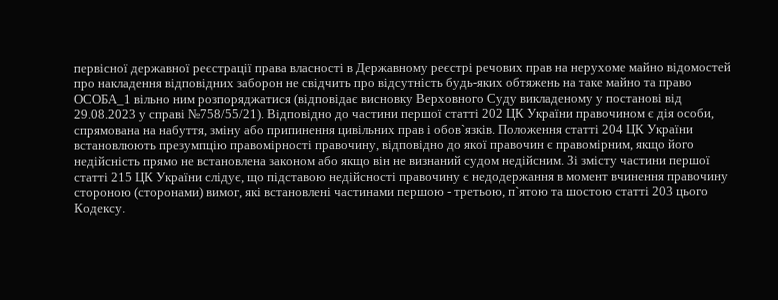первісної державної реєстрації права власності в Державному реєстрі речових прав на нерухоме майно відомостей про накладення відповідних заборон не свідчить про відсутність будь-яких обтяжень на таке майно та право ОСОБА_1 вільно ним розпоряджатися (відповідає висновку Верховного Суду викладеному у постанові від 29.08.2023 у справі №758/55/21). Відповідно до частини першої статті 202 ЦК України правочином є дія особи, спрямована на набуття, зміну або припинення цивільних прав і обов`язків. Положення статті 204 ЦК України встановлюють презумпцію правомірності правочину, відповідно до якої правочин є правомірним, якщо його недійсність прямо не встановлена законом або якщо він не визнаний судом недійсним. Зі змісту частини першої статті 215 ЦК України слідує, що підставою недійсності правочину є недодержання в момент вчинення правочину стороною (сторонами) вимог, які встановлені частинами першою - третьою, п`ятою та шостою статті 203 цього Кодексу.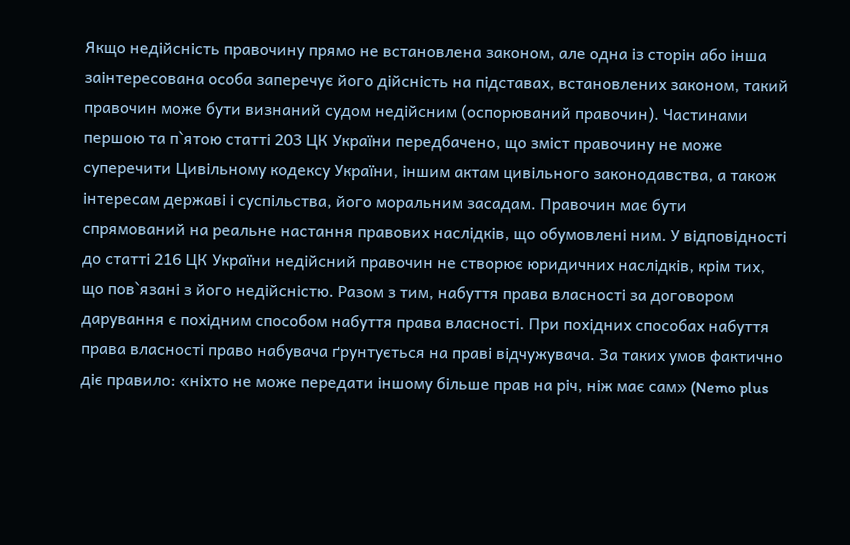Якщо недійсність правочину прямо не встановлена законом, але одна із сторін або інша заінтересована особа заперечує його дійсність на підставах, встановлених законом, такий правочин може бути визнаний судом недійсним (оспорюваний правочин). Частинами першою та п`ятою статті 203 ЦК України передбачено, що зміст правочину не може суперечити Цивільному кодексу України, іншим актам цивільного законодавства, а також інтересам державі і суспільства, його моральним засадам. Правочин має бути спрямований на реальне настання правових наслідків, що обумовлені ним. У відповідності до статті 216 ЦК України недійсний правочин не створює юридичних наслідків, крім тих, що пов`язані з його недійсністю. Разом з тим, набуття права власності за договором дарування є похідним способом набуття права власності. При похідних способах набуття права власності право набувача ґрунтується на праві відчужувача. За таких умов фактично діє правило: «ніхто не може передати іншому більше прав на річ, ніж має сам» (Nemo plus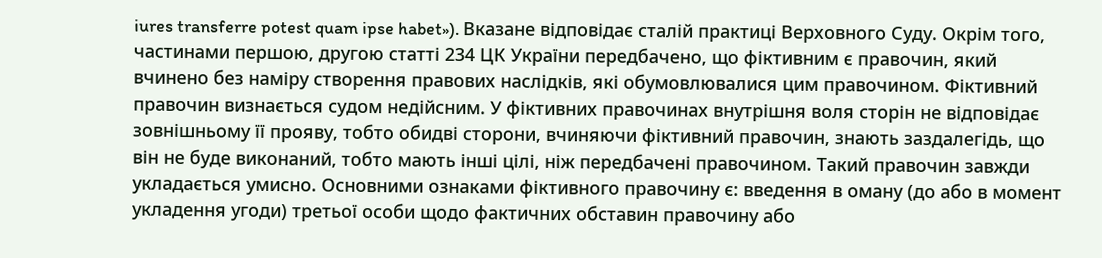iures transferre potest quam ipse habet»). Вказане відповідає сталій практиці Верховного Суду. Окрім того, частинами першою, другою статті 234 ЦК України передбачено, що фіктивним є правочин, який вчинено без наміру створення правових наслідків, які обумовлювалися цим правочином. Фіктивний правочин визнається судом недійсним. У фіктивних правочинах внутрішня воля сторін не відповідає зовнішньому її прояву, тобто обидві сторони, вчиняючи фіктивний правочин, знають заздалегідь, що він не буде виконаний, тобто мають інші цілі, ніж передбачені правочином. Такий правочин завжди укладається умисно. Основними ознаками фіктивного правочину є: введення в оману (до або в момент укладення угоди) третьої особи щодо фактичних обставин правочину або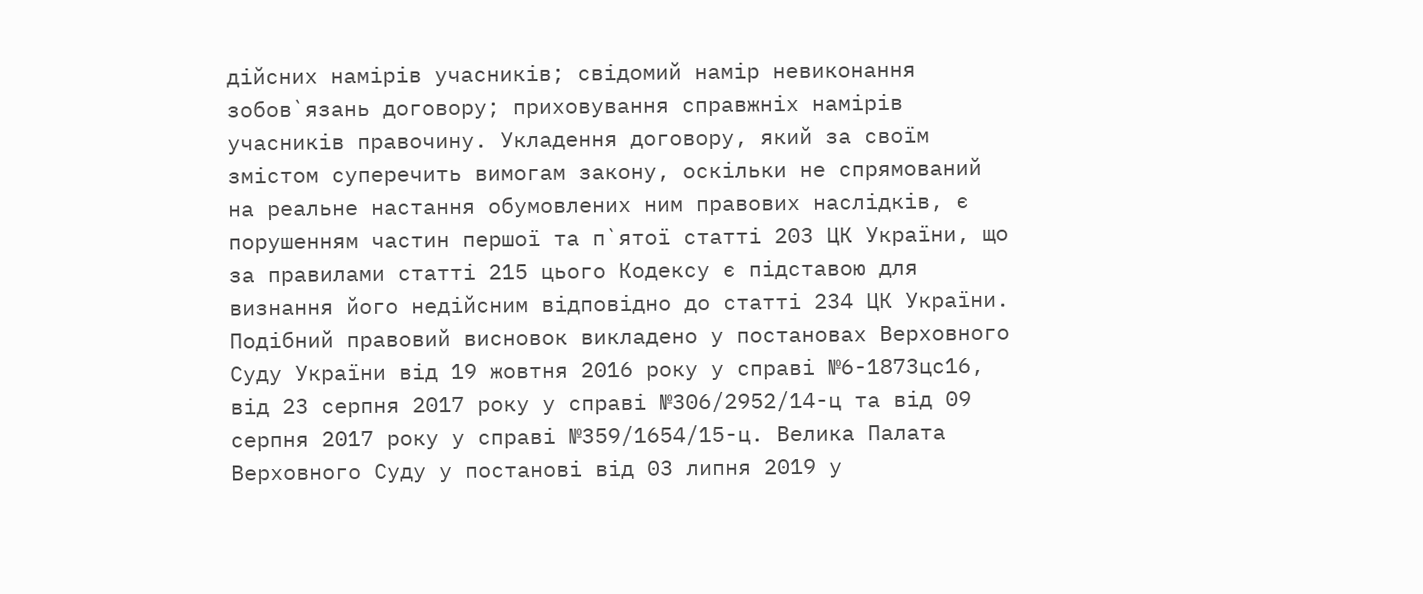дійсних намірів учасників; свідомий намір невиконання зобов`язань договору; приховування справжніх намірів учасників правочину. Укладення договору, який за своїм змістом суперечить вимогам закону, оскільки не спрямований на реальне настання обумовлених ним правових наслідків, є порушенням частин першої та п`ятої статті 203 ЦК України, що за правилами статті 215 цього Кодексу є підставою для визнання його недійсним відповідно до статті 234 ЦК України. Подібний правовий висновок викладено у постановах Верховного Суду України від 19 жовтня 2016 року у справі №6-1873цс16, від 23 серпня 2017 року у справі №306/2952/14-ц та від 09 серпня 2017 року у справі №359/1654/15-ц. Велика Палата Верховного Суду у постанові від 03 липня 2019 у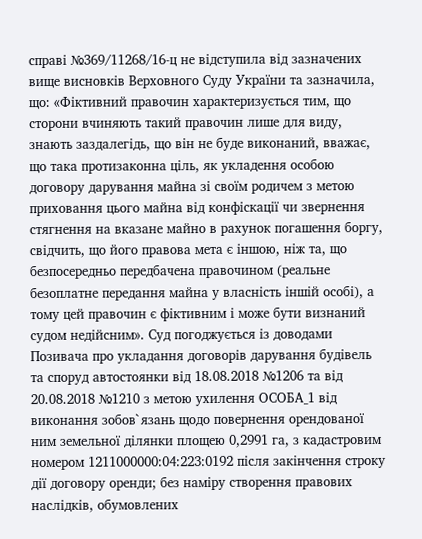справі №369/11268/16-ц не відступила від зазначених вище висновків Верховного Суду України та зазначила, що: «Фіктивний правочин характеризується тим, що сторони вчиняють такий правочин лише для виду, знають заздалегідь, що він не буде виконаний, вважає, що така протизаконна ціль, як укладення особою договору дарування майна зі своїм родичем з метою приховання цього майна від конфіскації чи звернення стягнення на вказане майно в рахунок погашення боргу, свідчить, що його правова мета є іншою, ніж та, що безпосередньо передбачена правочином (реальне безоплатне передання майна у власність іншій особі), а тому цей правочин є фіктивним і може бути визнаний судом недійсним». Суд погоджується із доводами Позивача про укладання договорів дарування будівель та споруд автостоянки від 18.08.2018 №1206 та від 20.08.2018 №1210 з метою ухилення ОСОБА_1 від виконання зобов`язань щодо повернення орендованої ним земельної ділянки площею 0,2991 га, з кадастровим номером 1211000000:04:223:0192 після закінчення строку дії договору оренди; без наміру створення правових наслідків, обумовлених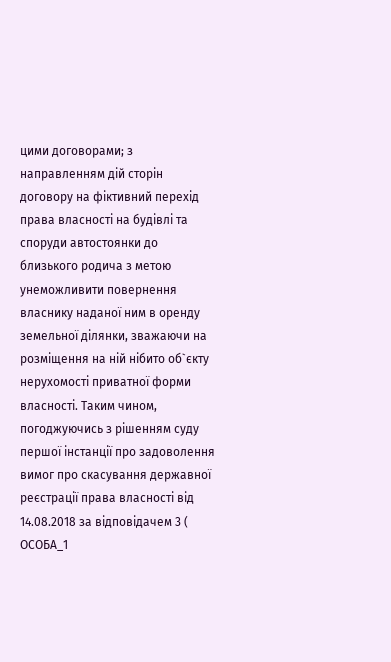цими договорами; з направленням дій сторін договору на фіктивний перехід права власності на будівлі та споруди автостоянки до близького родича з метою унеможливити повернення власнику наданої ним в оренду земельної ділянки, зважаючи на розміщення на ній нібито об`єкту нерухомості приватної форми власності. Таким чином, погоджуючись з рішенням суду першої інстанції про задоволення вимог про скасування державної реєстрації права власності від 14.08.2018 за відповідачем 3 ( ОСОБА_1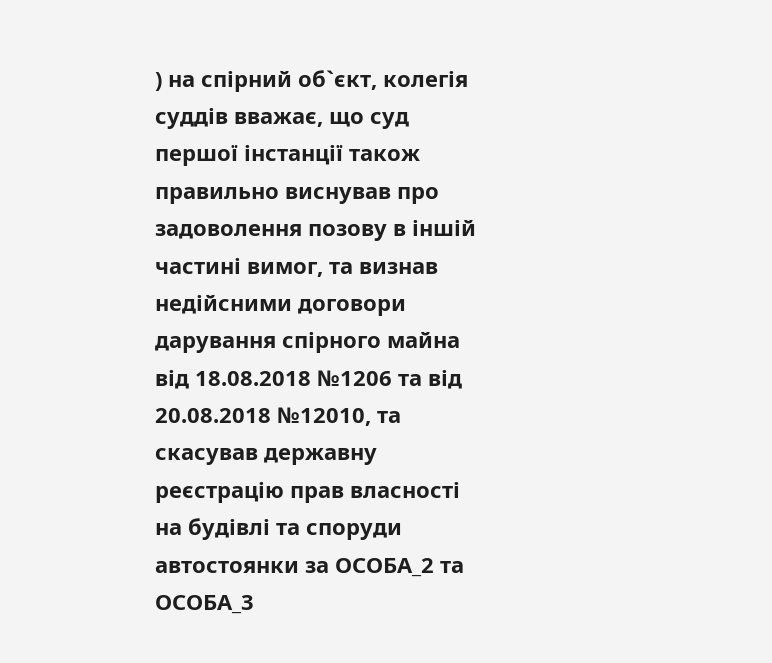) на спірний об`єкт, колегія суддів вважає, що суд першої інстанції також правильно виснував про задоволення позову в іншій частині вимог, та визнав недійсними договори дарування спірного майна від 18.08.2018 №1206 та від 20.08.2018 №12010, та скасував державну реєстрацію прав власності на будівлі та споруди автостоянки за ОСОБА_2 та ОСОБА_3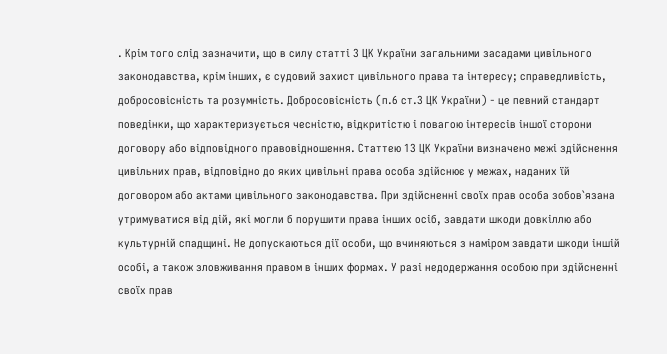. Крім того слід зазначити, що в силу статті 3 ЦК України загальними засадами цивільного законодавства, крім інших, є судовий захист цивільного права та інтересу; справедливість, добросовісність та розумність. Добросовісність (п.6 ст.3 ЦК України) - це певний стандарт поведінки, що характеризується чесністю, відкритістю і повагою інтересів іншої сторони договору або відповідного правовідношення. Статтею 13 ЦК України визначено межі здійснення цивільних прав, відповідно до яких цивільні права особа здійснює у межах, наданих їй договором або актами цивільного законодавства. При здійсненні своїх прав особа зобов`язана утримуватися від дій, які могли б порушити права інших осіб, завдати шкоди довкіллю або культурній спадщині. Не допускаються дії особи, що вчиняються з наміром завдати шкоди іншій особі, а також зловживання правом в інших формах. У разі недодержання особою при здійсненні своїх прав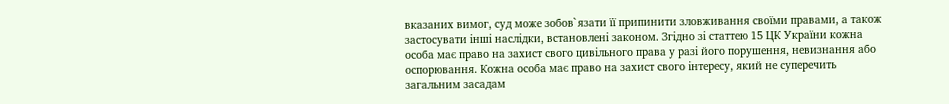вказаних вимог, суд може зобов`язати її припинити зловживання своїми правами, а також застосувати інші наслідки, встановлені законом. Згідно зі статтею 15 ЦК України кожна особа має право на захист свого цивільного права у разі його порушення, невизнання або оспорювання. Кожна особа має право на захист свого інтересу, який не суперечить загальним засадам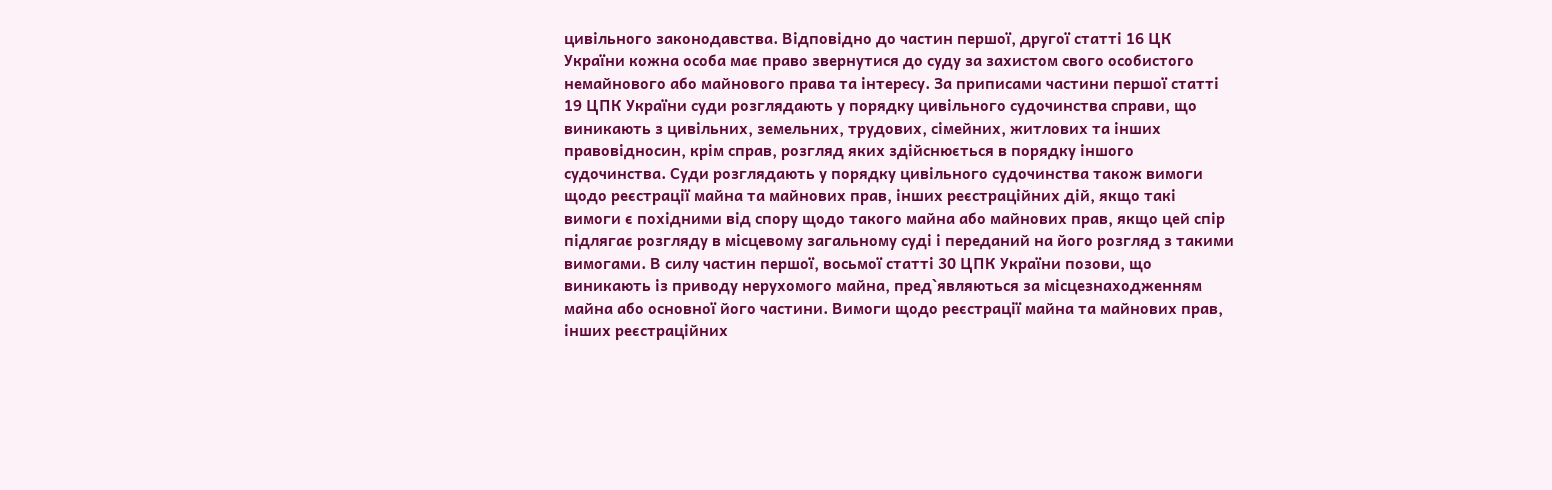цивільного законодавства. Відповідно до частин першої, другої статті 16 ЦК України кожна особа має право звернутися до суду за захистом свого особистого немайнового або майнового права та інтересу. За приписами частини першої статті 19 ЦПК України суди розглядають у порядку цивільного судочинства справи, що виникають з цивільних, земельних, трудових, сімейних, житлових та інших правовідносин, крім справ, розгляд яких здійснюється в порядку іншого судочинства. Суди розглядають у порядку цивільного судочинства також вимоги щодо реєстрації майна та майнових прав, інших реєстраційних дій, якщо такі вимоги є похідними від спору щодо такого майна або майнових прав, якщо цей спір підлягає розгляду в місцевому загальному суді і переданий на його розгляд з такими вимогами. В силу частин першої, восьмої статті 30 ЦПК України позови, що виникають із приводу нерухомого майна, пред`являються за місцезнаходженням майна або основної його частини. Вимоги щодо реєстрації майна та майнових прав, інших реєстраційних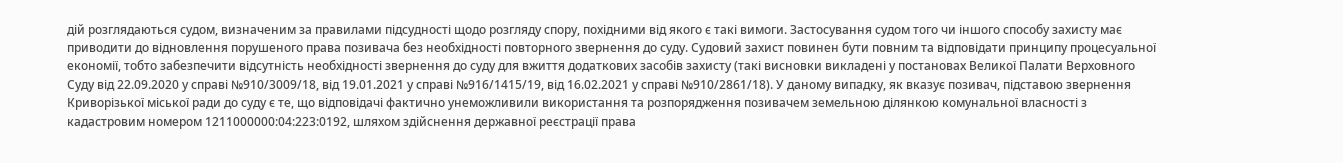дій розглядаються судом, визначеним за правилами підсудності щодо розгляду спору, похідними від якого є такі вимоги. Застосування судом того чи іншого способу захисту має приводити до відновлення порушеного права позивача без необхідності повторного звернення до суду. Судовий захист повинен бути повним та відповідати принципу процесуальної економії, тобто забезпечити відсутність необхідності звернення до суду для вжиття додаткових засобів захисту (такі висновки викладені у постановах Великої Палати Верховного Суду від 22.09.2020 у справі №910/3009/18, від 19.01.2021 у справі №916/1415/19, від 16.02.2021 у справі №910/2861/18). У даному випадку, як вказує позивач, підставою звернення Криворізької міської ради до суду є те, що відповідачі фактично унеможливили використання та розпорядження позивачем земельною ділянкою комунальної власності з кадастровим номером 1211000000:04:223:0192, шляхом здійснення державної реєстрації права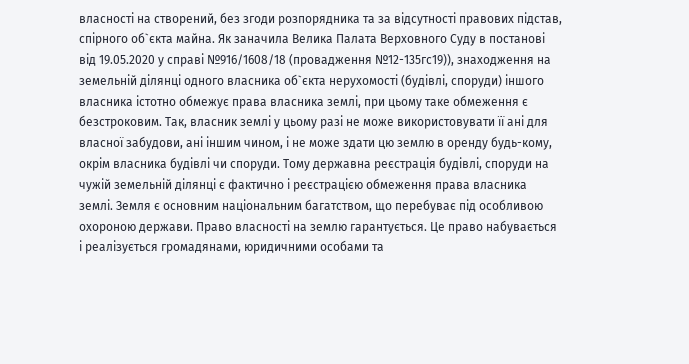власності на створений, без згоди розпорядника та за відсутності правових підстав, спірного об`єкта майна. Як заначила Велика Палата Верховного Суду в постанові від 19.05.2020 у справі №916/1608/18 (провадження №12-135гс19)), знаходження на земельній ділянці одного власника об`єкта нерухомості (будівлі, споруди) іншого власника істотно обмежує права власника землі, при цьому таке обмеження є безстроковим. Так, власник землі у цьому разі не може використовувати її ані для власної забудови, ані іншим чином, і не може здати цю землю в оренду будь-кому, окрім власника будівлі чи споруди. Тому державна реєстрація будівлі, споруди на чужій земельній ділянці є фактично і реєстрацією обмеження права власника землі. Земля є основним національним багатством, що перебуває під особливою охороною держави. Право власності на землю гарантується. Це право набувається і реалізується громадянами, юридичними особами та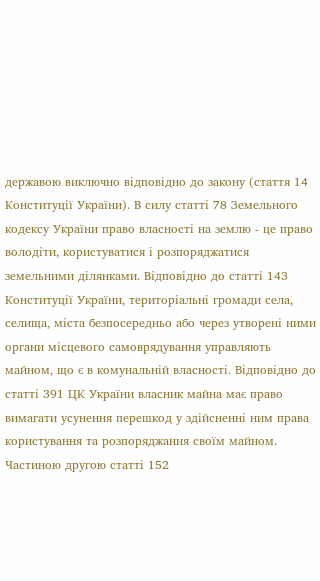державою виключно відповідно до закону (стаття 14 Конституції України). В силу статті 78 Земельного кодексу України право власності на землю - це право володіти, користуватися і розпоряджатися земельними ділянками. Відповідно до статті 143 Конституції України, територіальні громади села, селища, міста безпосередньо або через утворені ними органи місцевого самоврядування управляють майном, що є в комунальній власності. Відповідно до статті 391 ЦК України власник майна має право вимагати усунення перешкод у здійсненні ним права користування та розпоряджання своїм майном. Частиною другою статті 152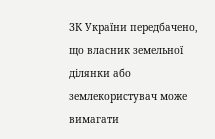ЗК України передбачено, що власник земельної ділянки або землекористувач може вимагати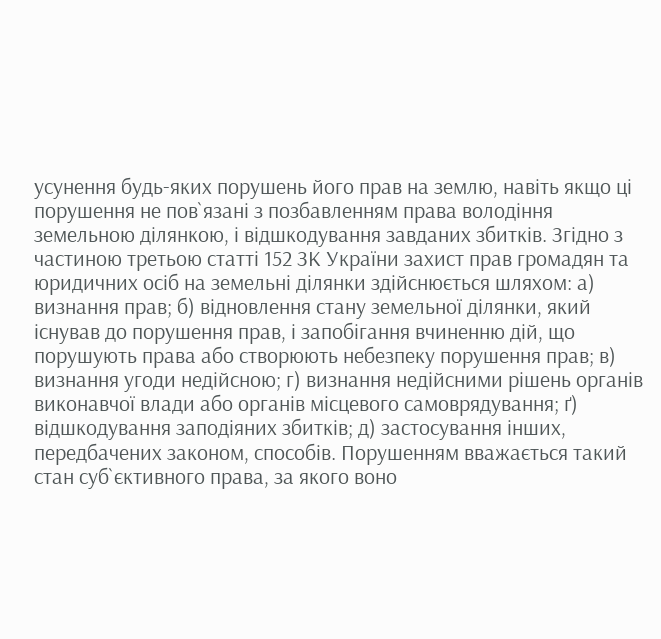усунення будь-яких порушень його прав на землю, навіть якщо ці порушення не пов`язані з позбавленням права володіння земельною ділянкою, і відшкодування завданих збитків. Згідно з частиною третьою статті 152 ЗК України захист прав громадян та юридичних осіб на земельні ділянки здійснюється шляхом: а) визнання прав; б) відновлення стану земельної ділянки, який існував до порушення прав, і запобігання вчиненню дій, що порушують права або створюють небезпеку порушення прав; в) визнання угоди недійсною; г) визнання недійсними рішень органів виконавчої влади або органів місцевого самоврядування; ґ) відшкодування заподіяних збитків; д) застосування інших, передбачених законом, способів. Порушенням вважається такий стан суб`єктивного права, за якого воно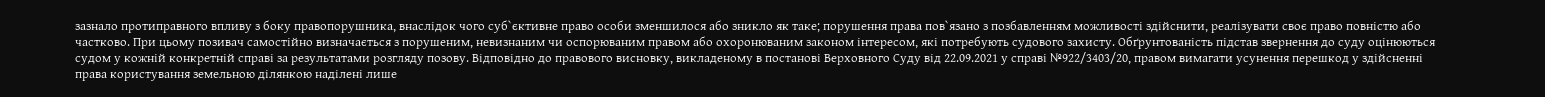зазнало протиправного впливу з боку правопорушника, внаслідок чого суб`єктивне право особи зменшилося або зникло як таке; порушення права пов`язано з позбавленням можливості здійснити, реалізувати своє право повністю або частково. При цьому позивач самостійно визначається з порушеним, невизнаним чи оспорюваним правом або охоронюваним законом інтересом, які потребують судового захисту. Обґрунтованість підстав звернення до суду оцінюються судом у кожній конкретній справі за результатами розгляду позову. Відповідно до правового висновку, викладеному в постанові Верховного Суду від 22.09.2021 у справі №922/3403/20, правом вимагати усунення перешкод у здійсненні права користування земельною ділянкою наділені лише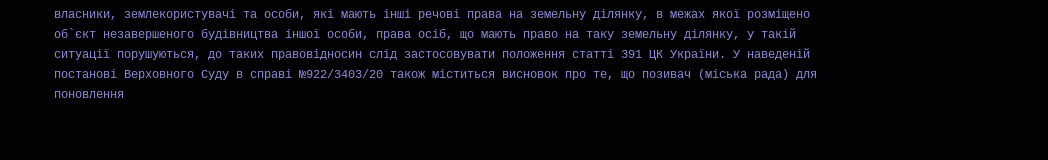власники, землекористувачі та особи, які мають інші речові права на земельну ділянку, в межах якої розміщено об`єкт незавершеного будівництва іншої особи, права осіб, що мають право на таку земельну ділянку, у такій ситуації порушуються, до таких правовідносин слід застосовувати положення статті 391 ЦК України. У наведеній постанові Верховного Суду в справі №922/3403/20 також міститься висновок про те, що позивач (міська рада) для поновлення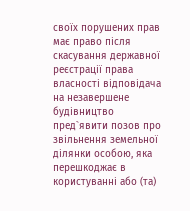своїх порушених прав має право після скасування державної реєстрації права власності відповідача на незавершене будівництво пред`явити позов про звільнення земельної ділянки особою, яка перешкоджає в користуванні або (та)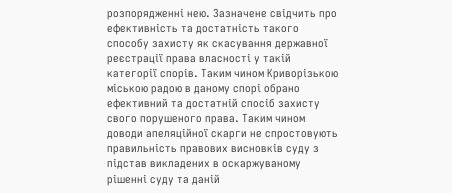розпорядженні нею. Зазначене свідчить про ефективність та достатність такого способу захисту як скасування державної реєстрації права власності у такій категорії спорів. Таким чином Криворізькою міською радою в даному спорі обрано ефективний та достатній спосіб захисту свого порушеного права. Таким чином доводи апеляційної скарги не спростовують правильність правових висновків суду з підстав викладених в оскаржуваному рішенні суду та даній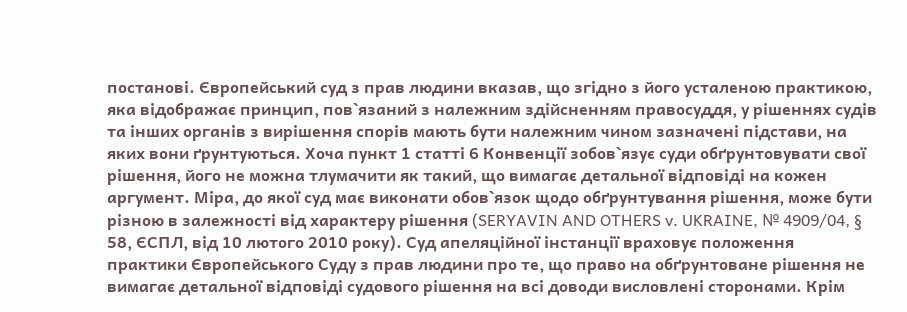постанові. Європейський суд з прав людини вказав, що згідно з його усталеною практикою, яка відображає принцип, пов`язаний з належним здійсненням правосуддя, у рішеннях судів та інших органів з вирішення спорів мають бути належним чином зазначені підстави, на яких вони ґрунтуються. Хоча пункт 1 статті 6 Конвенції зобов`язує суди обґрунтовувати свої рішення, його не можна тлумачити як такий, що вимагає детальної відповіді на кожен аргумент. Міра, до якої суд має виконати обов`язок щодо обґрунтування рішення, може бути різною в залежності від характеру рішення (SERYAVIN AND OTHERS v. UKRAINE, № 4909/04, § 58, ЄСПЛ, від 10 лютого 2010 року). Суд апеляційної інстанції враховує положення практики Європейського Суду з прав людини про те, що право на обґрунтоване рішення не вимагає детальної відповіді судового рішення на всі доводи висловлені сторонами. Крім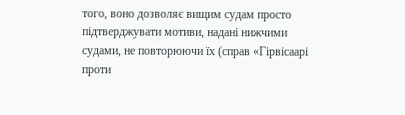того, воно дозволяє вищим судам просто підтверджувати мотиви, надані нижчими судами, не повторюючи їх (справ «Гірвісаарі проти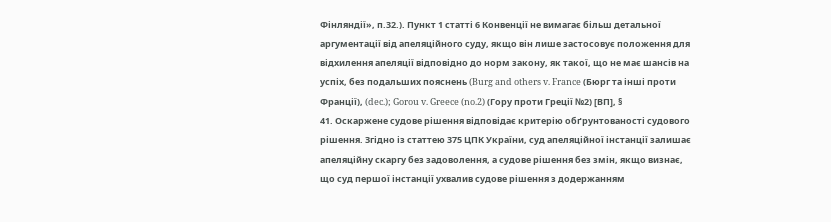Фінляндії», п.32.). Пункт 1 статті 6 Конвенції не вимагає більш детальної аргументації від апеляційного суду, якщо він лише застосовує положення для відхилення апеляції відповідно до норм закону, як такої, що не має шансів на успіх, без подальших пояснень (Burg and others v. France (Бюрг та інші проти Франції), (dec.); Gorou v. Greece (no.2) (Гору проти Греції №2) [ВП], §
41. Оскаржене судове рішення відповідає критерію обґрунтованості судового рішення. Згідно із статтею 375 ЦПК України, суд апеляційної інстанції залишає апеляційну скаргу без задоволення, а судове рішення без змін, якщо визнає, що суд першої інстанції ухвалив судове рішення з додержанням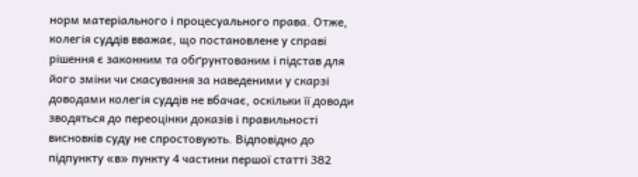норм матеріального і процесуального права. Отже, колегія суддів вважає, що постановлене у справі рішення є законним та обґрунтованим і підстав для його зміни чи скасування за наведеними у скарзі доводами колегія суддів не вбачає, оскільки її доводи зводяться до переоцінки доказів і правильності висновків суду не спростовують. Відповідно до підпункту «в» пункту 4 частини першої статті 382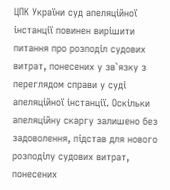ЦПК України суд апеляційної інстанції повинен вирішити питання про розподіл судових витрат, понесених у зв`язку з переглядом справи у суді апеляційної інстанції. Оскільки апеляційну скаргу залишено без задоволення, підстав для нового розподілу судових витрат, понесених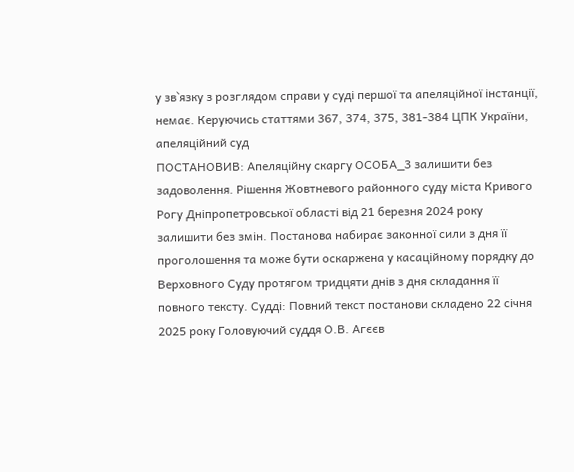у зв`язку з розглядом справи у суді першої та апеляційної інстанції, немає. Керуючись статтями 367, 374, 375, 381-384 ЦПК України, апеляційний суд
ПОСТАНОВИВ: Апеляційну скаргу ОСОБА_3 залишити без задоволення. Рішення Жовтневого районного суду міста Кривого Рогу Дніпропетровської області від 21 березня 2024 року залишити без змін. Постанова набирає законної сили з дня її проголошення та може бути оскаржена у касаційному порядку до Верховного Суду протягом тридцяти днів з дня складання її повного тексту. Судді: Повний текст постанови складено 22 січня 2025 року Головуючий суддя О.В. Агєєв